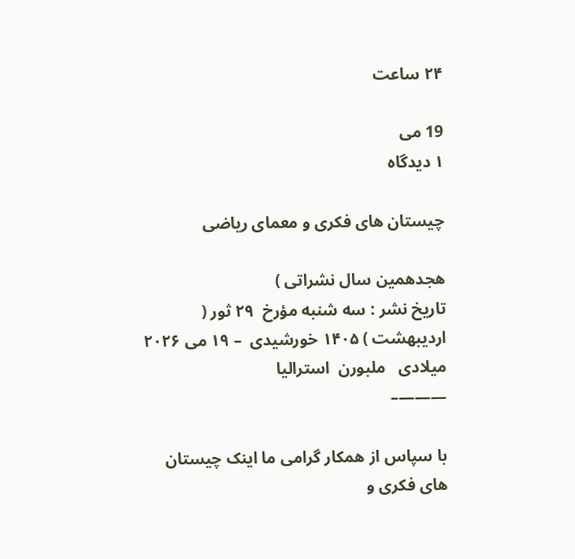۲۴ ساعت

19 می
۱ دیدگاه

چیستان های فکری و معمای ریاضی

هجدهمین سال نشراتی )
تاریخ نشر : سه شنبه مؤرخ  ۲۹ ثور ( اردیبهشت ) ۱۴۰۵ خورشیدی  – ۱۹ می ۲۰۲۶ میلادی   ملبورن  استرالیا
———–

با سپاس از همکار گرامی ما اینک چیستان های فکری و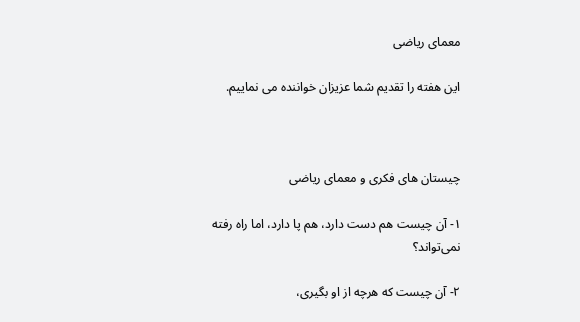معمای ریاضی

این هفته را تقدیم شما عزیزان خواننده می نماییم.



چیستان های فکری و معمای ریاضی

۱- آن چیست هم دست دارد، هم پا دارد، اما راه رفته نمی‌تواند؟

۲- آن چیست که هرچه از او بگیری،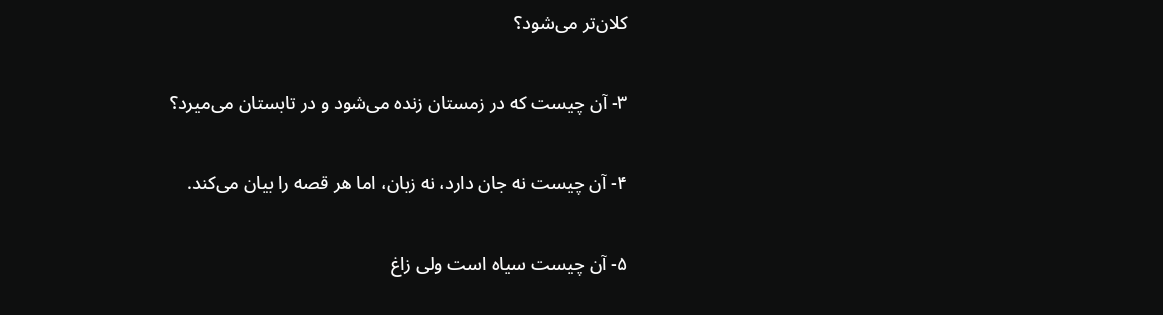کلان‌تر می‌شود؟

۳- آن چیست که در زمستان زنده می‌شود و در تابستان می‌میرد؟

۴- آن چیست نه جان دارد، نه زبان، اما هر قصه را بیان می‌کند.

۵- آن چیست سیاه است ولی زاغ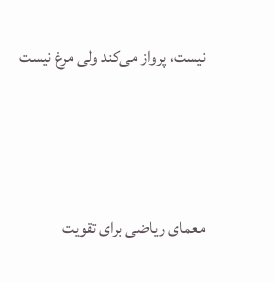نیست، پرواز می‌کند ولی مرغ نیست





معمای ریاضی برای تقویت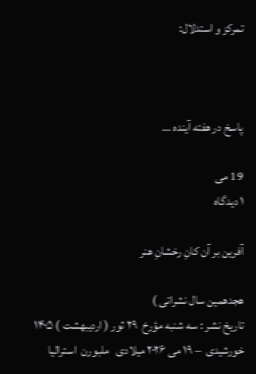تمرکز و استدلال:



پاسخ در هفته آینده …

19 می
۱ دیدگاه

آفرین بر آن کانِ رخشانِ هنر

هجدهمین سال نشراتی )
تاریخ نشر : سه شنبه مؤرخ  ۲۹ ثور ( اردیبهشت ) ۱۴۰۵ خورشیدی  – ۱۹ می ۲۰۲۶ میلادی   ملبورن  استرالیا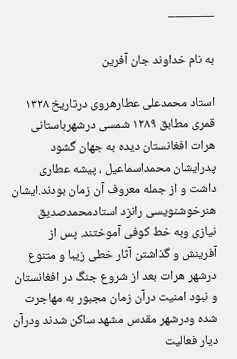———–

به نام خداوند جان آفرین

استاد محمدعلی عطارهروی درتاریخ ۱۳۲۸ قمری مطابق ۱۲۸۹ شمسی درشهرباستانی هرات افغانستان دیده به جهان گشود  پدرایشان محمداسماعیل ، پیشه عطاری داشت و از جمله معروف آن زمان بودند.ایشان هنرخوشنویسی رانزد استادمحمدصدیق نیازی وبه خط کوفی آموختند. پس از آفرینش و گذاشتن آثار خطی زیبا و متنوع درشهر هرات بعد از شروع جنگ در افغانستان و نبود امنیت درآن زمان مجبور به مهاجرت شده ودرشهر مقدس مشهد ساکن شدند ودرآن دیار فعالیت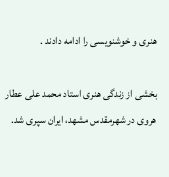هنری و خوشنویسی را ادامه دادند .

بخشی از زندگی هنری استاد محمد علی عطار هروی در شهرمقدس مشهد، ایران سپری شد.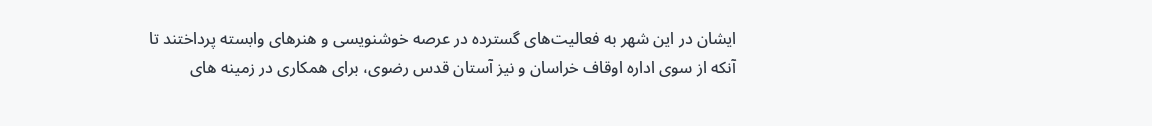ایشان در این شهر به فعالیت‌های گسترده در عرصه خوشنویسی و هنرهای وابسته پرداختند تا آنکه از سوی اداره اوقاف خراسان و نیز آستان قدس رضوی، برای همکاری در زمینه های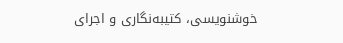خوشنویسی، کتیبه‌نگاری و اجرای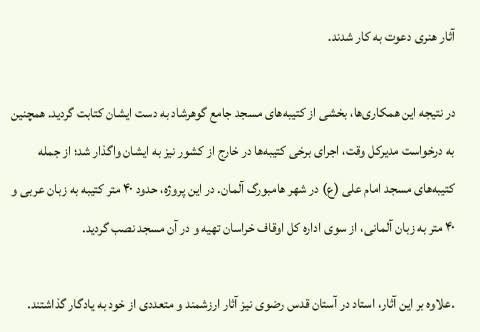آثار هنری دعوت به کار شدند.

در نتیجه این همکاری‌ها، بخشی از کتیبه‌های مسجد جامع گوهرشاد به دست ایشان کتابت گردید. همچنین به درخواست مدیرکل وقت، اجرای برخی کتیبه‌ها در خارج از کشور نیز به ایشان واگذار شد؛ از جمله کتیبه‌های مسجد امام علی (ع) در شهر هامبورگ آلمان. در این پروژه، حدود ۴۰ متر کتیبه به زبان عربی و ۴۰ متر به زبان آلمانی، از سوی اداره کل اوقاف خراسان تهیه و در آن مسجد نصب گردید.

.علاوه بر این آثار، استاد در آستان قدس رضوی نیز آثار ارزشمند و متعددی از خود به یادگار گذاشتند.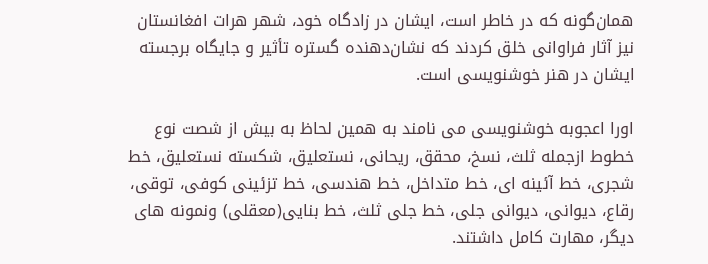همان‌گونه که در خاطر است، ایشان در زادگاه خود، شهر هرات افغانستان نیز آثار فراوانی خلق کردند که نشان‌دهنده گستره تأثیر و جایگاه برجسته ایشان در هنر خوشنویسی است.

اورا اعجوبه خوشنویسی می نامند به همین لحاظ به بیش از شصت نوع خطوط ازجمله ثلث، نسخ، محقق، ریحانی، نستعلیق، شکسته نستعلیق، خط شجری، خط آئینه ای، خط متداخل، خط هندسی، خط تزئینی کوفی، توقی، رقاع، دیوانی، دیوانی جلی، خط جلی ثلث، خط بنایی(معقلی) ونمونه های دیگر، مهارت کامل داشتند.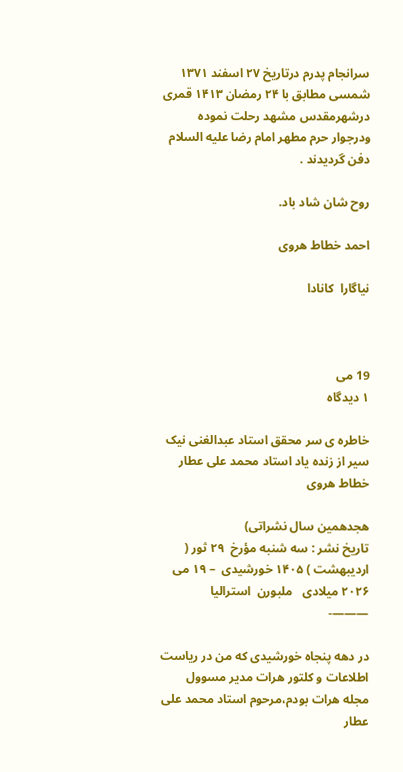سرانجام پدرم درتاریخ ۲۷ اسفند ۱۳۷۱ شمسی مطابق با ۲۴ رمضان ۱۴۱۳ قمری درشهرمقدس مشهد رحلت نموده ودرجوار حرم مطهر امام رضا علیه السلام دفن گردیدند .

روح شان شاد باد.

احمد خطاط هروی

نیاگارا  کانادا



19 می
۱ دیدگاه

خاطره ی سر محقق استاد عبدالغنی نیک سیر از زنده یاد استاد محمد علی عطار خطاط هروی

هجدهمین سال نشراتی)
تاریخ نشر : سه شنبه مؤرخ  ۲۹ ثور ( اردیبهشت ) ۱۴۰۵ خورشیدی  – ۱۹ می ۲۰۲۶ میلادی   ملبورن  استرالیا
———-

در دهه پنجاه خورشیدی که من در ریاست اطلاعات و کلتور هرات مدیر مسوول مجله هرات بودم،مرحوم استاد محمد علی عطار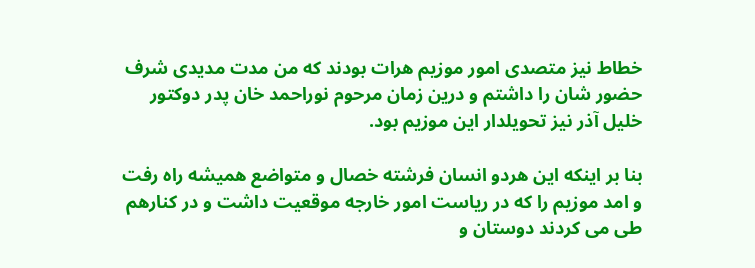خطاط نیز متصدی امور موزیم هرات بودند که من مدت مدیدی شرف حضور شان را داشتم و درین زمان مرحوم نوراحمد خان پدر دوکتور خلیل آذر نیز تحویلدار این موزیم بود.

بنا بر اینکه این هردو انسان فرشته خصال و متواضع همیشه راه رفت و امد موزیم را که در ریاست امور خارجه موقعیت داشت و در کنارهم طی می کردند دوستان و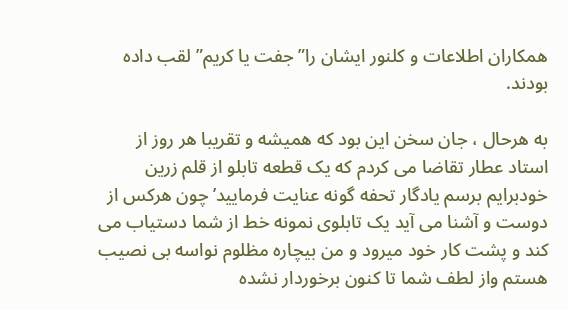همکاران اطلاعات و کلنور ایشان را”جفت یا کریم” لقب داده بودند.

به هرحال ، جان سخن این بود که همیشه و تقریبا هر روز از استاد عطار تقاضا می کردم که یک قطعه تابلو از قلم زرین خودبرایم برسم یادگار تحفه گونه عنایت فرمایید’چون هرکس از دوست و آشنا می آید یک تابلوی نمونه خط از شما دستیاب می کند و پشت کار خود میرود و من بیچاره مظلوم نواسه بی نصیب هستم واز لطف شما تا کنون برخوردار نشده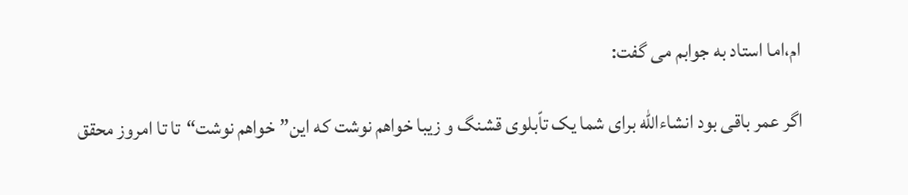ام،اما استاد به جوابم می گفت:

اگر عمر باقی بود انشاءالله برای شما یک تاّبلوی قشنگ و زیبا خواهم نوشت که این”خواهم نوشت“تا تا امروز محقق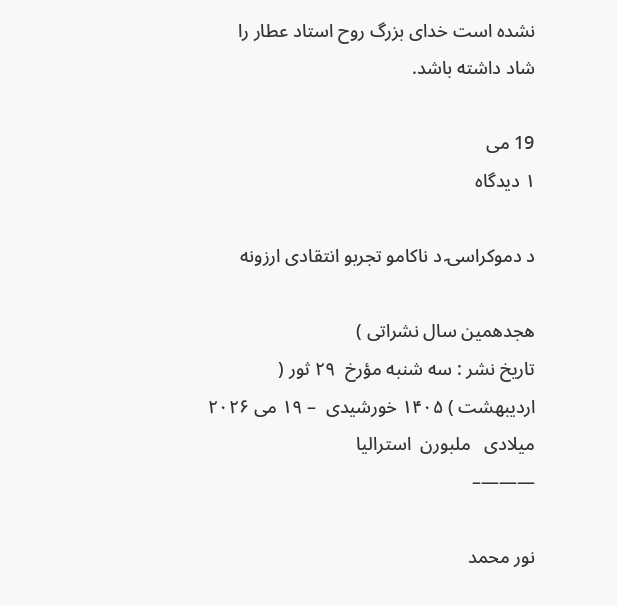نشده است خدای بزرگ روح استاد عطار را شاد داشته باشد.

19 می
۱ دیدگاه

د دموکراسۍ د ناکامو تجربو انتقادی ارزونه

هجدهمین سال نشراتی )
تاریخ نشر : سه شنبه مؤرخ  ۲۹ ثور ( اردیبهشت ) ۱۴۰۵ خورشیدی  – ۱۹ می ۲۰۲۶ میلادی   ملبورن  استرالیا
———–

نور محمد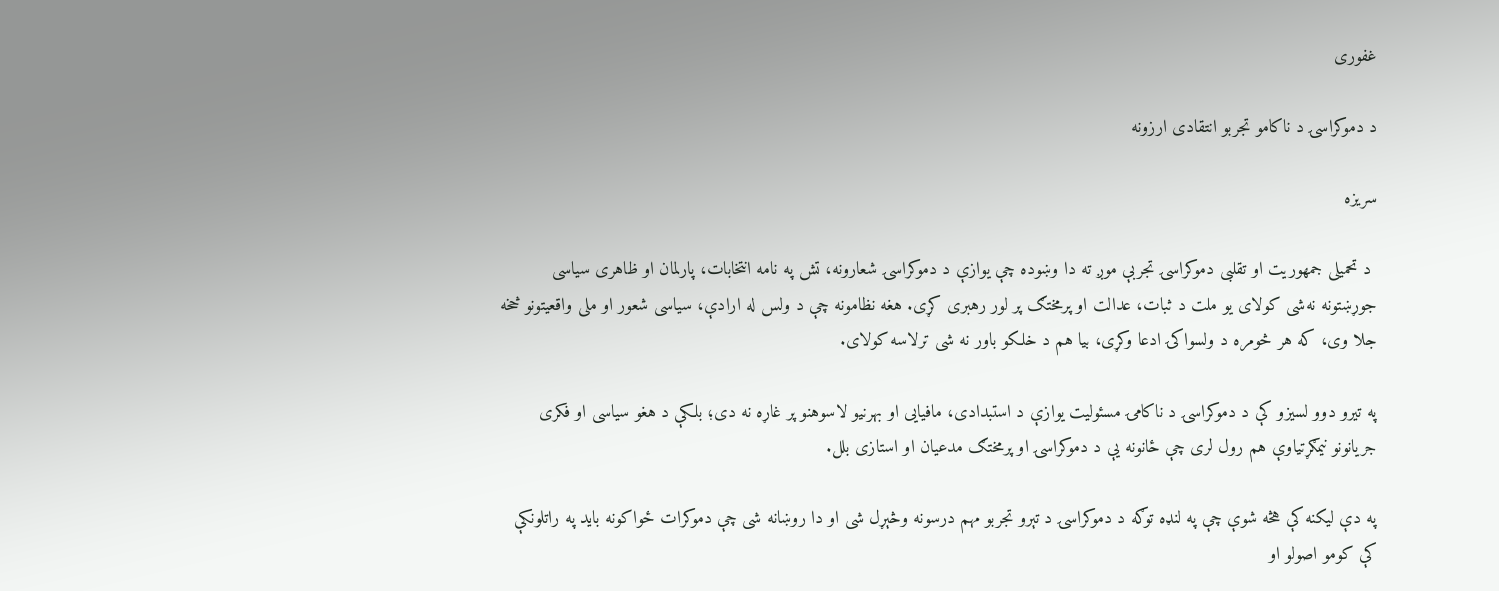غفوری

د دموکراسۍ د ناکامو تجربو انتقادی ارزونه

سریزه

 د تحمیلی جمهوریت او تقلبی دموکراسۍ تجربې موږ ته دا وښوده چې یوازې د دموکراسۍ شعارونه، تش په نامه انتخابات، پارلمان او ظاهری سیاسی جوړښتونه نه‌شی کولای یو ملت د ثبات، عدالت او پرمختګ پر لور رهبری کړی. هغه نظامونه چې د ولس له ارادې، سیاسی شعور او ملی واقعیتونو څخه جلا وی، که هر څومره د ولسواکۍ ادعا وکړی، بیا هم د خلکو باور نه شی ترلاسه کولای.

په تیرو دوو لسیزو کې د دموکراسۍ د ناکامۍ مسئولیت یوازې د استبدادی، مافیایی او بهرنیو لاسوهنو پر غاړه نه دی؛ بلکې د هغو سیاسی او فکری جریانونو نیمګړتیاوې هم رول لری چې ځانونه یې د دموکراسۍ او پرمختګ مدعیان او استازی بلل.

په دې لیکنه کې هڅه شوې چې په لنډه توګه د دموکراسۍ د تېرو تجربو مهم درسونه وڅېړل شی او دا روښانه شی چې دموکرات ځواکونه باید په راتلونکې کې کومو اصولو او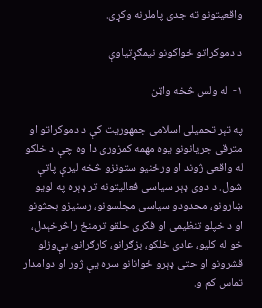واقعیتونو ته جدی پاملرنه وکړی.

د دموکراتو ځواکونو نیمګړتیاوې

۱-  له ولس څخه واټن

په تېر تحمیلی اسلامی جمهوریت کې د دموکراتو او مترقی جریانونو یوه مهمه کمزوری دا وه چې د خلکو له واقعی ژوند او ورځنیو ستونزو څخه لیرې پاتې شول. د دوی ډېر سیاسی فعالیتونه تر ډېره په لویو ښارونو، محدودو سیاسی مجلسونو، رسنیزو بحثونو او د خپلو تنظیمی او فکری حلقو ترمنځ راڅرخېدل، خو له کلیو، عادی خلکو، بزګرانو، کارګرانو، بې‌وزلو قشرونو او حتی ډېرو ځوانانو سره یې ژور او دوامدار تماس کم و.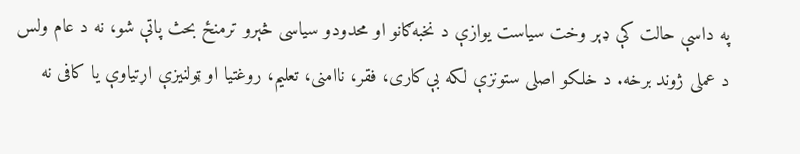په داسې حالت کې ډېر وخت سیاست یوازې د نخبه‌ګانو او محدودو سیاسی څېرو ترمنځ بحث پاتې شو، نه د عام ولس د عملی ژوند برخه. د خلکو اصلی ستونزې لکه بې‌کاری، فقر، ناامنی، تعلیم، روغتیا او ټولنیزې اړتیاوې یا کافی نه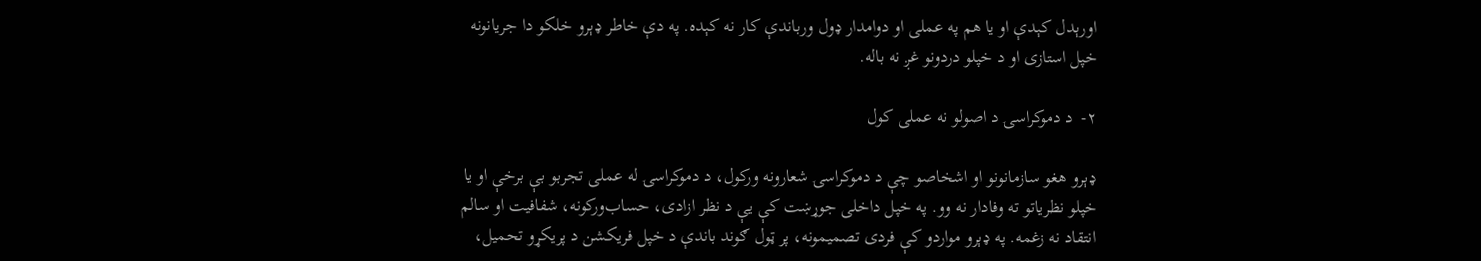اورېدل کېدې او یا هم په عملی او دوامدار ډول ورباندې کار نه کېده. په دې خاطر ډېرو خلکو دا جریانونه خپل استازی او د خپلو دردونو غږ نه باله.

۲-  د دموکراسۍ د اصولو نه عملی کول

ډېرو هغو سازمانونو او اشخاصو چې د دموکراسۍ شعارونه ورکول، د دموکراسۍ له عملی تجربو بې برخې او یا خپلو نظریاتو ته وفادار نه وو. په خپل داخلی جوړښت کې یې د نظر ازادی، حساب‌ورکونه، شفافیت او سالم انتقاد نه زغمه. په ډېرو مواردو کې فردی تصمیمونه، پر ټول ګوند باندې د خپل فریکشن د پریکړو تحمیل،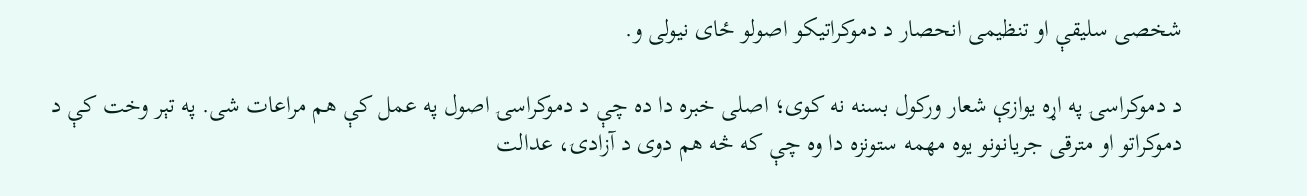شخصی سلیقې او تنظیمی انحصار د دموکراتیکو اصولو ځای نیولی و.

د دموکراسۍ په اړه یوازې شعار ورکول بسنه نه کوی؛ اصلی خبره دا ده چې د دموکراسۍ اصول په عمل کې هم مراعات شی. په تېر وخت کې د دموکراتو او مترقی جریانونو یوه مهمه ستونزه دا وه چې که څه هم دوی د آزادۍ، عدالت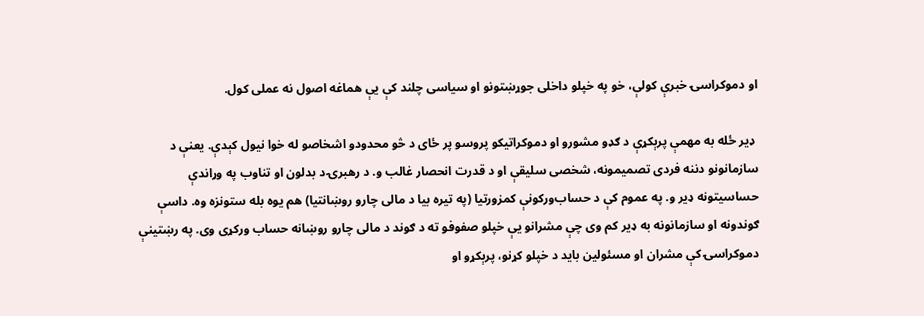او دموکراسۍ خبرې کولې، خو په خپلو داخلی جوړښتونو او سیاسی چلند کې یې هماغه اصول نه عملی کول.

 ډیر ځله به مهمې پرېکړې د ګډو مشورو او دموکراتیکو پروسو پر ځای د څو محدودو اشخاصو له خوا نیول کېدې. یعنې د سازمانونو دننه فردی تصمیمونه، شخصی سلیقې او د قدرت انحصار غالب و. د رهبرۍ د بدلون او تناوب په وړاندې حساسیتونه ډیر و. په عموم کې د حساب‌ورکونې کمزورتیا (په تیره بیا د مالی چارو روښانتیا) هم یوه بله ستونزه وه. داسې ګوندونه او سازمانونه به ډیر کم وی چې مشرانو یې خپلو صفوفو ته د ګوند د مالی چارو روښانه حساب ورکړی وی. په رښتینې دموکراسۍ کې مشران او مسئولین باید د خپلو کړنو، پرېکړو او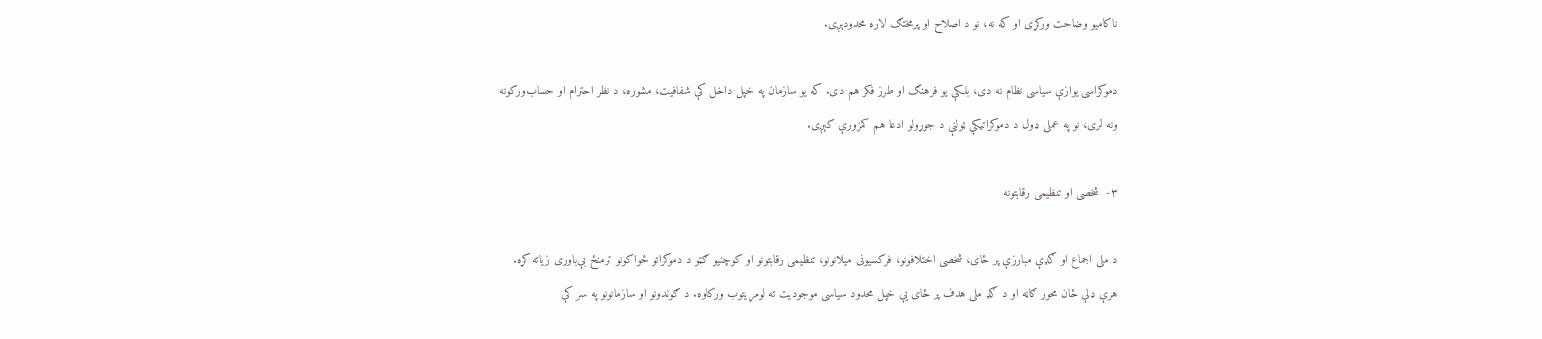ناکامیو وضاحت ورکړی او که نه، نو د اصلاح او پرمختګ لاره محدودېږی.

دموکراسی یوازې سیاسی نظام نه دی، بلکې یو فرهنګ او طرز فکر هم دی. که یو سازمان په خپل داخل کې شفافیت، مشوره، د نظر احترام او حساب‌ورکونه ونه لری، نو په عملی ډول د دموکراتیکې ټولنې د جوړولو ادعا هم کمزورې کېږی.

۳-  شخصی او تنظیمی رقابتونه

د ملی اجماع او ګډې مبارزې پر ځای، شخصی اختلافونو، فرکسیونی میلانونو، تنظیمی رقابتونو او کوچنیو ګټو د دموکراتو ځواکونو ترمنځ بې‌باوری زیاته کړه. هرې ډلې ځان محور ګاڼه او د ګډ ملی هدف پر ځای یې خپل محدود سیاسی موجودیت ته لومړیتوب ورکاوه. د ګوندونو او سازمانونو په سر کې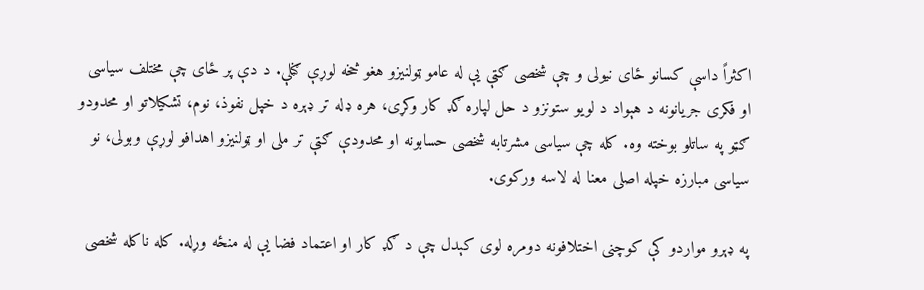اکثراً داسې کسانو ځای نیولی و چې شخصی ګټې یې له عامو ټولنیزو هغو څخه لوړې ګڼلې. د دې پر ځای چې مختلف سیاسی او فکری جریانونه د هېواد د لویو ستونزو د حل لپاره ګډ کار وکړی، هره ډله تر ډېره د خپل نفوذ، نوم، تشکیلاتو او محدودو ګټو په ساتلو بوخته وه. کله چې سیاسی مشرتابه شخصی حسابونه او محدودې ګټې تر ملی او ټولنیزو اهدافو لوړې وبولی، نو سیاسی مبارزه خپله اصلی معنا له لاسه ورکوی.

په ډېرو مواردو کې کوچنی اختلافونه دومره لوی کېدل چې د ګډ کار او اعتماد فضا یې له منځه وړله. کله ناکله شخصی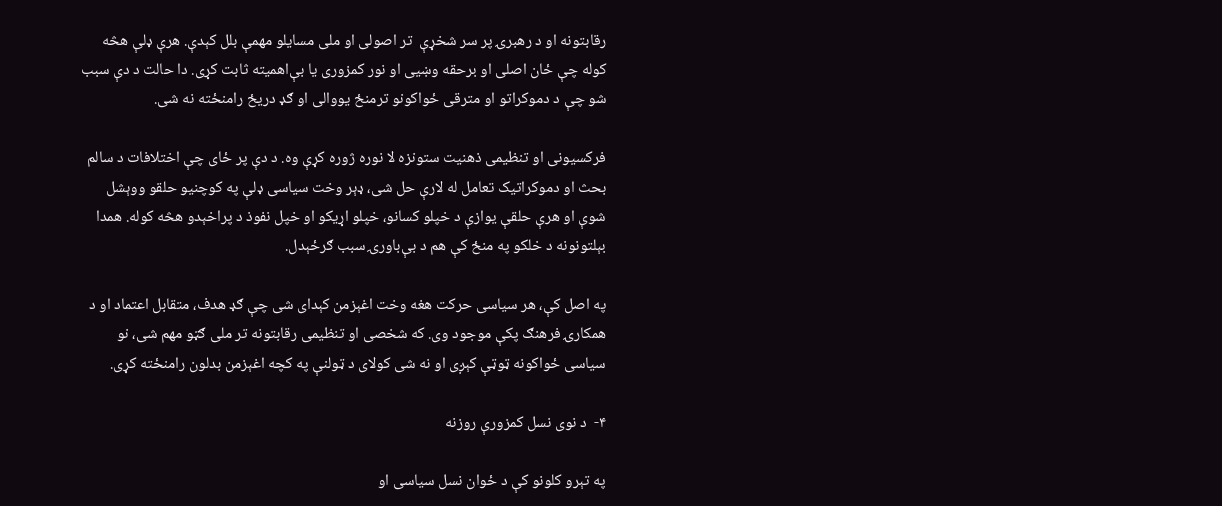رقابتونه او د رهبرۍ پر سر شخړې  تر اصولی او ملی مسایلو مهمې بلل کېدې. هرې ډلې هڅه کوله چې ځان اصلی او برحقه وښیی او نور کمزوری یا بې‌اهمیته ثابت کړی. دا حالت د دې سبب شو چې د دموکراتو او مترقی ځواکونو ترمنځ یووالی او ګډ دریځ رامنځته نه شی.

فرکسیونی او تنظیمی ذهنیت ستونزه لا نوره ژوره کړې وه. د دې پر ځای چې اختلافات د سالم بحث او دموکراتیک تعامل له لارې حل شی، ډېر وخت سیاسی ډلې په کوچنیو حلقو ووېشل شوې او هرې حلقې یوازې د خپلو کسانو، خپلو اړیکو او خپل نفوذ د پراخېدو هڅه کوله. همدا بېلتونونه د خلکو په منځ کې هم د بې‌باورۍ سبب ګرځېدل.

په اصل کې، هر سیاسی حرکت هغه وخت اغېزمن کېدای شی چې ګډ هدف، متقابل اعتماد او د همکارۍ فرهنګ پکې موجود وی. که شخصی او تنظیمی رقابتونه تر ملی ګټو مهم شی، نو سیاسی ځواکونه ټوټې کېږی او نه شی کولای د ټولنې په کچه اغېزمن بدلون رامنځته کړی.

۴-  د نوی نسل کمزورې روزنه

په تېرو کلونو کې د ځوان نسل سیاسی او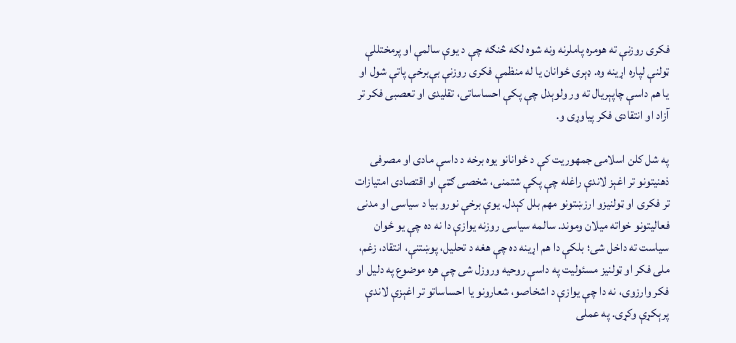فکری روزنې ته هومره پاملرنه ونه شوه لکه څنګه چې د یوې سالمې او پرمختللې ټولنې لپاره اړینه وه. ډېری ځوانان یا له منظمې فکری روزنې بې‌برخې پاتې شول او یا هم داسې چاپېریال ته ور ولوېدل چې پکې احساساتی، تقلیدی او تعصبی فکر تر آزاد او انتقادی فکر پیاوړی و.

په شل کلن اسلامی جمهوریت کې د ځوانانو یوه برخه د داسې مادی او مصرفی ذهنیتونو تر اغېز لاندې راغله چې پکې شتمنی، شخصی ګټې او اقتصادی امتیازات تر فکری او ټولنیزو ارزښتونو مهم بلل کېدل. یوې برخې نورو بیا د سیاسی او مدنی فعالیتونو خواته میلان وموند. سالمه سیاسی روزنه یوازې دا نه ده چې یو ځوان سیاست ته داخل شی؛ بلکې دا هم اړینه ده چې هغه د تحلیل، پوښتنې، انتقاد، زغم، ملی فکر او ټولنیز مسئولیت په داسې روحیه وروزل شی چې هره موضوع په دلیل او فکر وارزوی، نه دا چې یوازې د اشخاصو، شعارونو یا احساساتو تر اغېزې لاندې پرېکړې وکړی. په عملی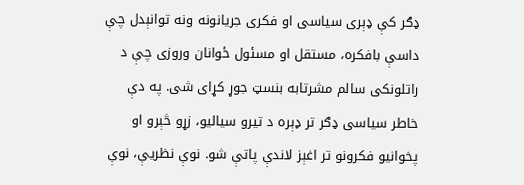ډګر کې ډېری سیاسی او فکری جریانونه ونه توانېدل چې داسې بافکره، مستقل او مسئول ځوانان وروزی چې د راتلونکی سالم مشرتابه بنسټ جوړ کړای شی. په دې خاطر سیاسی ډګر تر ډېره د تیرو سیالیو، زړو څېرو او پخوانیو فکرونو تر اغېز لاندې پاتې شو. نوې نظریې، نوې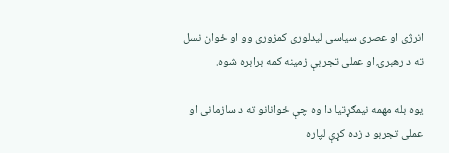انرژی او عصری سیاسی لیدلوری کمزوری وو او ځوان نسل ته د رهبرۍ او عملی تجربې زمینه کمه برابره شوه.

یوه بله مهمه نیمګړتیا دا وه چې ځوانانو ته د سازمانی او عملی تجربو د زده کړې لپاره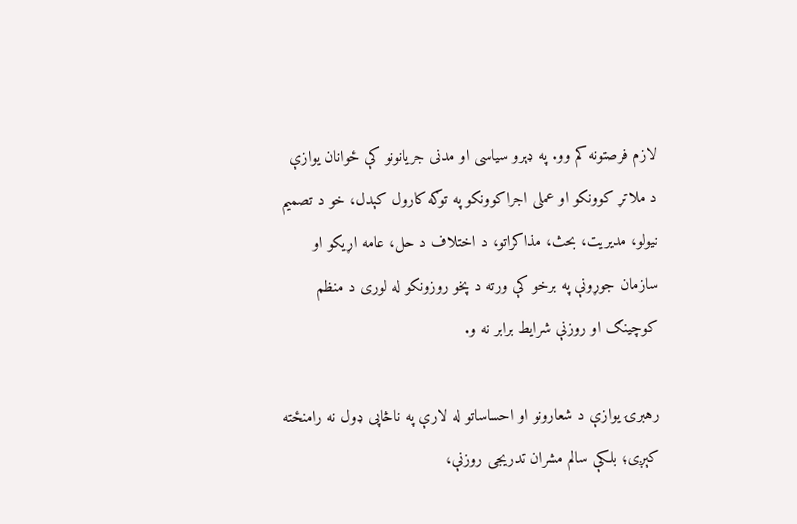لازم فرصتونه کم وو. په ډېرو سیاسی او مدنی جریانونو کې ځوانان یوازې د ملاتړ کوونکو او عملی اجراکوونکو په توګه کارول کېدل، خو د تصمیم نیولو، مدیریت، بحث، مذاکراتو، د اختلاف د حل، عامه اړیکو او سازمان جوړونې په برخو کې ورته د پخو روزونکو له لوری د منظم کوچینګ او روزنې شرایط برابر نه و.

رهبرۍ یوازې د شعارونو او احساساتو له لارې په ناڅاپی ډول نه رامنځته کېږی؛ بلکې سالم مشران تدریجی روزنې،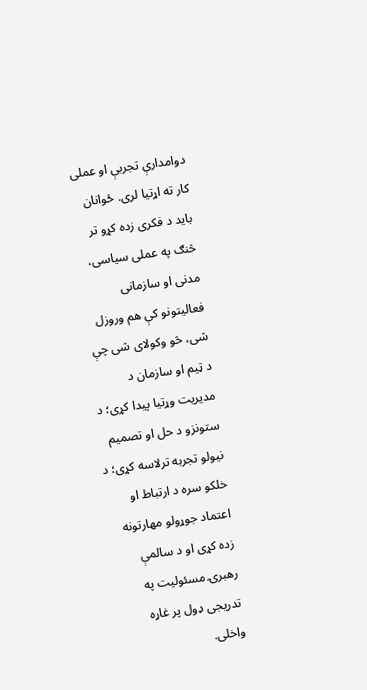دوامدارې تجربې او عملی کار ته اړتیا لری. ځوانان باید د فکری زده کړو تر څنګ په عملی سیاسی، مدنی او سازمانی فعالیتونو کې هم وروزل شی، څو وکولای شی چې د ټیم او سازمان د مدیریت وړتیا پیدا کړی؛ د ستونزو د حل او تصمیم نیولو تجربه ترلاسه کړی؛ د خلکو سره د ارتباط او اعتماد جوړولو مهارتونه زده کړی او د سالمې رهبرۍ مسئولیت په تدریجی ډول پر غاړه واخلی.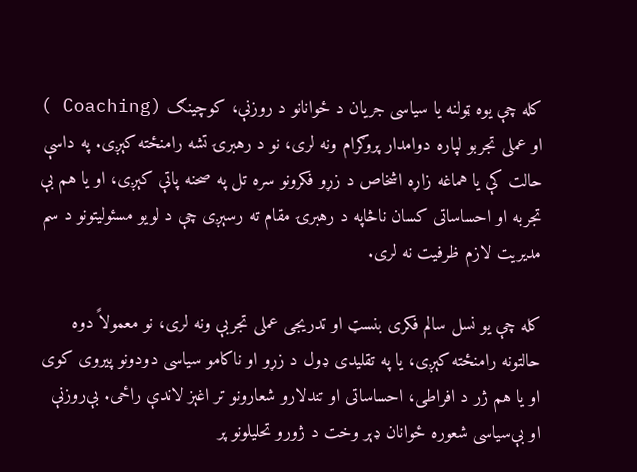کله چې یوه ټولنه یا سیاسی جریان د ځوانانو د روزنې، کوچینګ (Coaching ) او عملی تجربو لپاره دوامدار پروګرام ونه لری، نو د رهبرۍ تشه رامنځته کېږی. په داسې حالت کې یا هماغه زاړه اشخاص د زړو فکرونو سره تل په صحنه پاتې کېږی، او یا هم بې تجربه او احساساتی کسان ناڅاپه د رهبرۍ مقام ته رسېږی چې د لویو مسئولیتونو د سم مدیریت لازم ظرفیت نه لری.

کله چې یو نسل سالم فکری بنسټ او تدریجی عملی تجربې ونه لری، نو معمولاً دوه حالتونه رامنځته کېږی، یا په تقلیدی ډول د زړو او ناکامو سیاسی دودونو پیروی کوی او یا هم ژر د افراطی، احساساتی او تندلارو شعارونو تر اغېز لاندې راځی. بې‌روزنې او بې‌سیاسی شعوره ځوانان ډېر وخت د ژورو تحلیلونو پر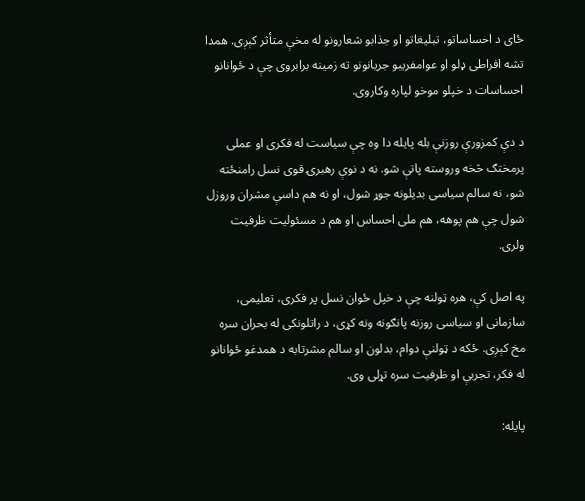ځای د احساساتو، تبلیغاتو او جذابو شعارونو له مخې متأثر کېږی. همدا تشه افراطی ډلو او عوامفریبو جریانونو ته زمینه برابروی چې د ځوانانو احساسات د خپلو موخو لپاره وکاروی.

د دې کمزورې روزنې بله پایله دا وه چې سیاست له فکری او عملی پرمختګ څخه وروسته پاتې شو. نه د نوې رهبرۍ قوی نسل رامنځته شو، نه سالم سیاسی بدیلونه جوړ شول، او نه هم داسې مشران وروزل شول چې هم پوهه، هم ملی احساس او هم د مسئولیت ظرفیت ولری.

په اصل کې، هره ټولنه چې د خپل ځوان نسل پر فکری، تعلیمی، سازمانی او سیاسی روزنه پانګونه ونه کړی، د راتلونکی له بحران سره مخ کېږی. ځکه د ټولنې دوام، بدلون او سالم مشرتابه د همدغو ځوانانو له فکر، تجربې او ظرفیت سره تړلی وی.

پایله: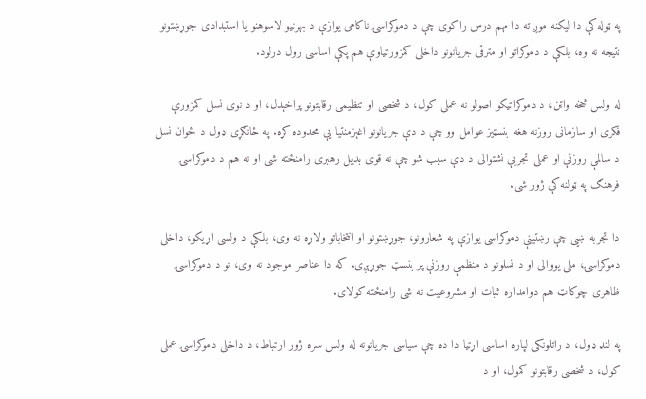په ټوله کې دا لیکنه موږ ته دا مهم درس راکوی چې د دموکراسۍ ناکامی یوازې د بهرنیو لاسوهنو یا استبدادی جوړښتونو نتیجه نه وه، بلکې د دموکراتو او مترقی جریانونو داخلی کمزورتیاوې هم پکې اساسی رول درلود.

له ولس څخه واټن، د دموکراتیکو اصولو نه عملی کول، د شخصی او تنظیمی رقابتونو پراخېدل، او د نوی نسل کمزورې فکری او سازمانی روزنه هغه بنسټیز عوامل وو چې د دې جریانونو اغېزمنتیا یې محدوده کړه. په ځانګړی ډول د ځوان نسل د سالمې روزنې او عملی تجربې نشتوالی د دې سبب شو چې نه قوی بدیل رهبری رامنځته شی او نه هم د دموکراسۍ فرهنګ په ټولنه کې ژور شی.

دا تجربه ښیی چې رښتینې دموکراسی یوازې په شعارونو، جوړښتونو او انتخاباتو ولاړه نه وی، بلکې د ولسی اړیکو، داخلی دموکراسۍ، ملی یووالی او د نسلونو د منظمې روزنې پر بنسټ جوړېږی. که دا عناصر موجود نه وی، نو د دموکراسۍ ظاهری چوکاټ هم دوامداره ثبات او مشروعیت نه شی رامنځته کولای.

په لنډ ډول، د راتلونکی لپاره اساسی اړتیا دا ده چې سیاسی جریانونه له ولس سره ژور ارتباط، د داخلی دموکراسۍ عملی کول، د شخصی رقابتونو کمول، او د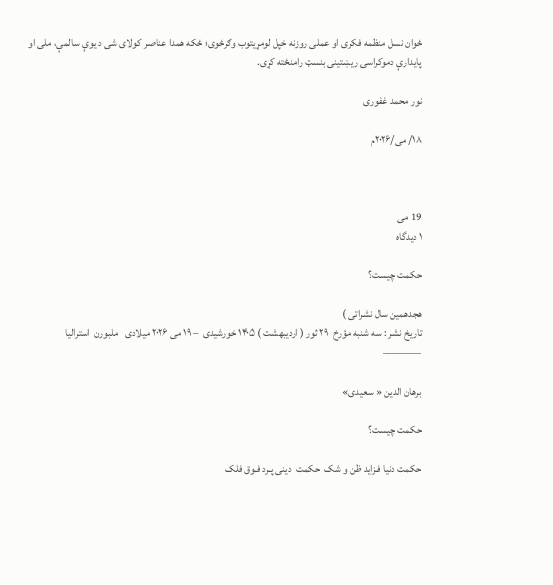ځوان نسل منظمه فکری او عملی روزنه خپل لومړیتوب وګرځوی؛ ځکه همدا عناصر کولای شی د یوې سالمې، ملی او پایدارې دموکراسۍ ریښتینی بنسټ رامنځته کړی.

نور محمد غفوری

۱۸/ می/۲۰۲۶م



19 می
۱ دیدگاه

حکمت چیست؟

هجدهمین سال نشراتی )
تاریخ نشر : سه شنبه مؤرخ  ۲۹ ثور ( اردیبهشت ) ۱۴۰۵ خورشیدی  – ۱۹ می ۲۰۲۶ میلادی   ملبورن  استرالیا
———–

برهان الدین « سعیدی»

حکمت چیست؟

حکمت دنیا فـزاید ظن و شک  حکمت  دینی پـرد فـوق فلک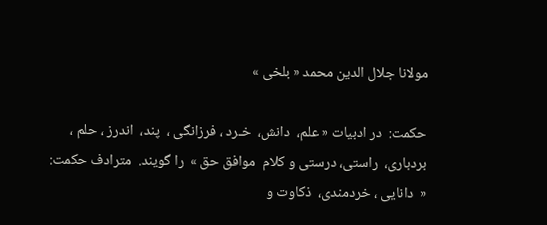مولانا جلال الدین محمد « بلخی »

حکمت:  در ادبیات « علم،  دانش،  خـرد ، فرزانگی ،  پند،  اندرز ، حلم ،  بردباری،  راستی، درستی و کلام  موافق حق »  را گویند.  مترادف‌ حکمت: «  دانایی ، خردمندی،  ذکاوت و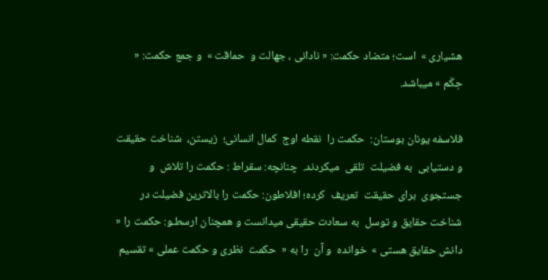هشیاری »  است؛ متضاد حکمت: « نادانی ، جهالت و  حماقت »  و جمع حکمت: « حِکَم » میباشد.

فلاسفه یونان بوستان:  حکمت را  نقطه اوج  کمال انسانی؛  زیستن،  شناخت حقیقت  و دستیابی  به فضیلت  تلقی  میکردند.  چنانچه: سقراط : حکمت را تلاش  و جستجوی  برای حقیقت  تعریف  کرده؛ افلاطون: حکمت را بالاترین فضیلت در شناخت حقایق و توسل  به سعادت حقیقی میدانست و همچنان ارسطـو: حکمت را « دانش حقایق هستی »  خوانده  و آن  را به «  حکمت  نظری و حکمت عملی » تقسیم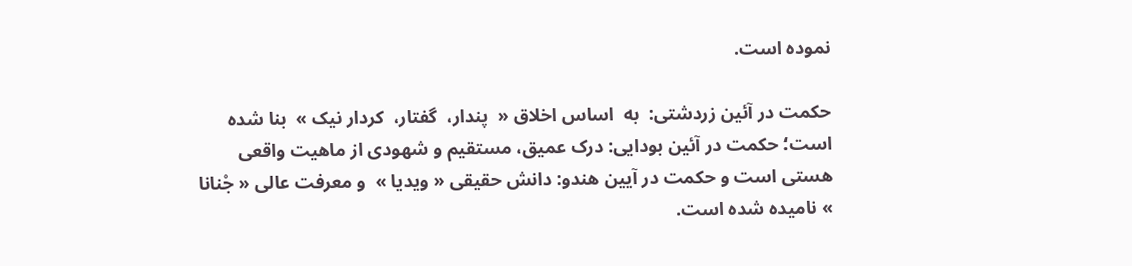نموده است.

حکمت در آئین زردشتی:  به  اساس اخلاق «  پندار،  گفتار،  کردار نیک »  بنا شده است؛ حکمت در آئین بودایی: درک عمیق، مستقیم و شهودی از ماهیت واقعی هستی است و حکمت در آیین هندو: دانش حقیقی « ویدیا »  و معرفت عالی « جْنانا » نامیده شده است.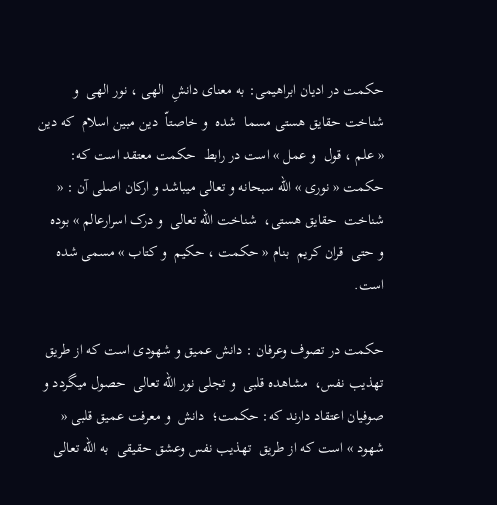حکمت در ادیان ابراهیمی: به معنای دانشِ  الهی ، نور الهی  و شناخت حقایق هستی مسما  شده  و خاصتاّ  دین مبین اسلام  که دین « علم ، قول  و عمل » است در رابط  حکمت معتقد است که:  حکمت « نوری » الله سبحانه و تعالی میباشد و ارکان اصلی آن : « شناخت  حقایق هستی،  شناخت الله تعالی  و درک اسرارعالم » بوده  و حتی  قران کریم  بنام « حکمت ، حکیم  و کتاب » مسمی شده است.

حکمت در تصوف وعرفان : دانش عمیق و شهودی است که از طریق  تهذیب نفس،  مشاهده قلبی  و تجلی نور الله تعالی  حصول میگردد و صوفیان اعتقاد دارند که: حکمت؛  دانش  و معرفت عمیق قلبی « شهود » است که از طریق  تهذیب نفس وعشق حقیقی  به الله تعالی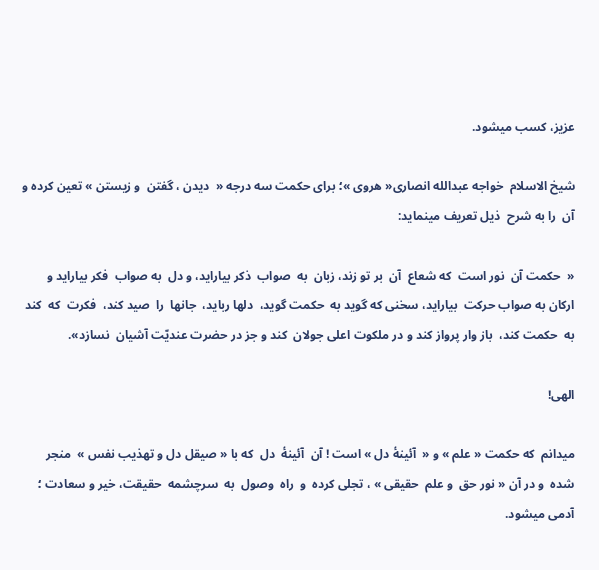عزیز، کسب میشود.

شیخ الاسلام  خواجه عبدالله انصاری« هروی »؛ برای حکمت سه درجه «  دیدن ، گفتن  و زیستن » تعین کرده و آن  را به شرح  ذیل تعریف مینماید:

«  حکمت آن  نور است  که شعاع  آن  بر تو زند، زبان  به  صواب  ذکر بیاراید، و دل  به صواب  فکر بیاراید و ارکان به صواب حرکت  بیاراید، سخنی که گوید به  حکمت گوید،  دلها رباید،  جانها  را  صید کند،  فکرت  که  کند  به  حکمت کند،  باز وار پرواز کند و در ملکوت اعلی جولان  کند و جز در حضرت عندیّت آشیان  نسازد».

الهی!

میدانم  که حکمت « علم » و «  آئینهٔ دل » است ! آن  آئینهٔ  دل  که با « صیقل دل و تهذیب نفس »  منجر شده  و در آن « نور حق  و علم  حقیقی » ، تجلی کرده  و  راه  وصول  به  سرچشمه  حقیقت، خیر و سعادت ؛ آدمی میشود.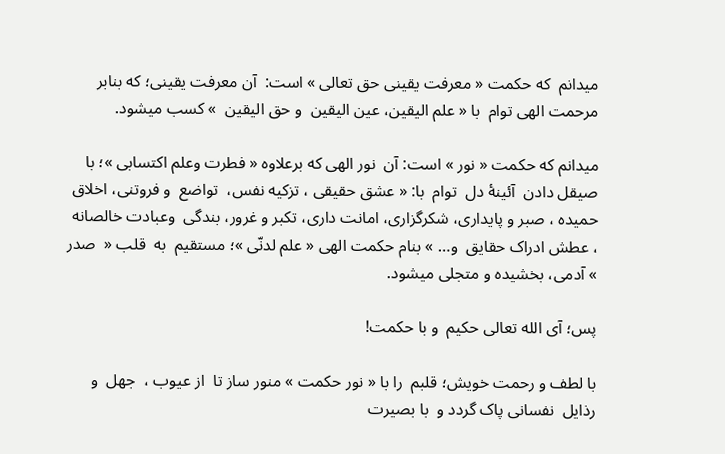میدانم  که حکمت « معرفت یقینی حق تعالی » است:  آن معرفت یقینی؛ که بنابر مرحمت الهی توام  با « علم الیقین، عین الیقین  و حق الیقین  » کسب میشود.

میدانم که حکمت « نور » است: آن  نور الهی که برعلاوه « فطرت وعلم اکتسابی »؛ با صیقل دادن  آئینهٔ دل  توام  با: « عشق حقیقی ، تزکیه نفس،  تواضع  و فروتنی، اخلاق حمیده ، صبر و پایداری، شکرگزاری، امانت داری، تکبر و غرور، بندگی  وعبادت خالصانه ، عطش ادراک حقایق  و… » بنام حکمت الهی « علم لدنّی »؛ مستقیم  به  قلب «  صدر » آدمی، بخشیده و متجلی میشود.

پس؛ آی الله تعالی حکیم  و با حکمت!

با لطف و رحمت خویش؛ قلبم  را با « نور حکمت » منور ساز تا  از عیوب ،  جهل  و رذایل  نفسانی پاک گردد و  با بصیرت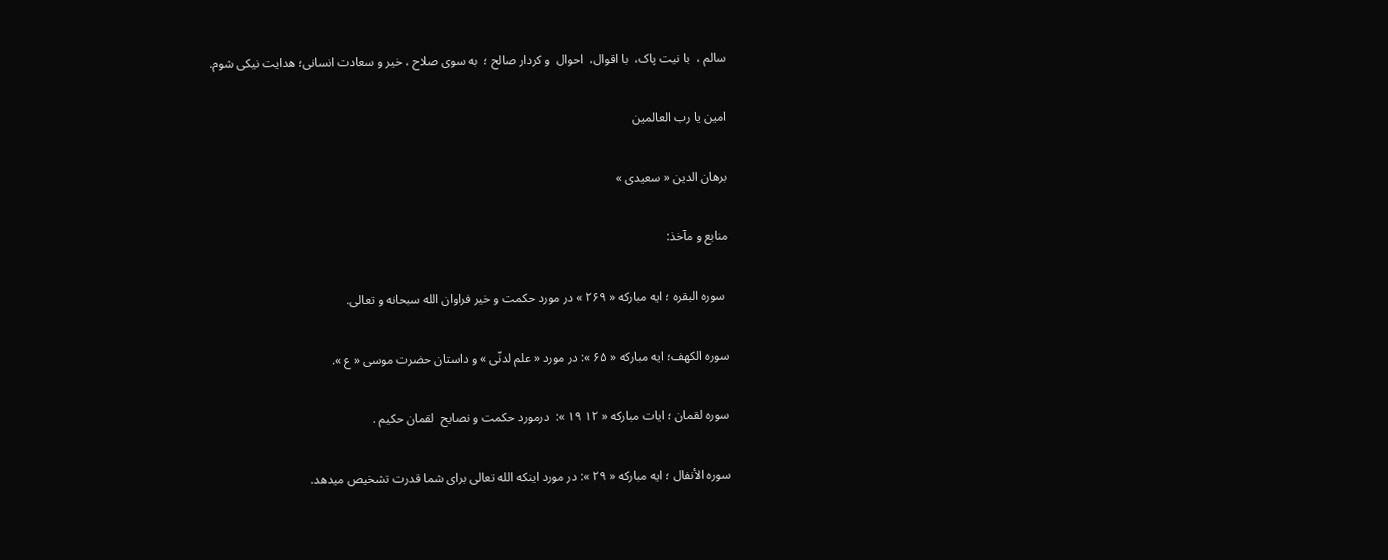سالم ،  با نیت پاک،  با اقوال،  احوال  و کردار صالح ؛  به سوی صلاح ، خیر و سعادت انسانی؛ هدایت نیکی شوم.

امین یا رب العالمین

برهان الدین « سعیدی »

منابع و مآخذ:

 سوره البقره ؛ ایه مبارکه « ۲۶۹ » در مورد حکمت و خیر فراوان الله سبحانه و تعالی.

سوره الکهف؛ ایه مبارکه « ۶۵ »: در مورد « علم لدنّی » و داستان حضرت موسی « ع ».

سوره لقمان ؛ ایات مبارکه « ۱۲ ۱۹ »:  درمورد حکمت و نصایح  لقمان حکیم .

سوره الأنفال ؛ ایه مبارکه « ۲۹ »: در مورد اینکه الله تعالی براى شما قدرت تشخیص میدهد.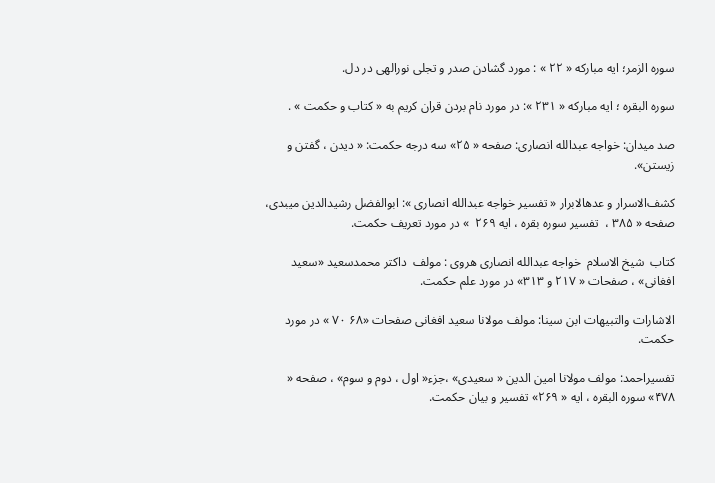سوره الزمر؛ ایه مبارکه « ۲۲ » : مورد گشادن صدر و تجلی نورالهی در دل.

سوره البقره ؛ ایه مبارکه « ۲۳۱ »: در مورد نام بردن قران کریم به « کتاب و حکمت » .

صد میدان: خواجه عبدالله انصاری: صفحه « ۲۵» سه درجه حکمت: « دیدن ، گفتن و زیستن».

کشف‌الاسرار و عدهالابرار « تفسیر خواجه عبدالله انصاری »: ابوالفضل رشیدالدین میبدی، صفحه « ۳۸۵ ،  تفسیر سوره بقره ، ایه ۲۶۹  » در مورد تعریف حکمت.

کتاب  شیخ الاسلام  خواجه عبدالله انصاری هروی : مولف  داکتر محمدسعید «سعید افغانی» ، صفحات « ۲۱۷ و ۳۱۳» در مورد علم حکمت.

الاشارات والتبیهات ابن سینا: مولف مولانا سعید افغانی صفحات «۶۸ ۷۰ » در مورد حکمت.

تفسیراحمد: مولف مولانا امین الدین « سعیدی» ،جزء« اول ، دوم و سوم» ، صفحه « ۴۷۸» سوره البقره ، ایه « ۲۶۹» تفسیر و بیان حکمت.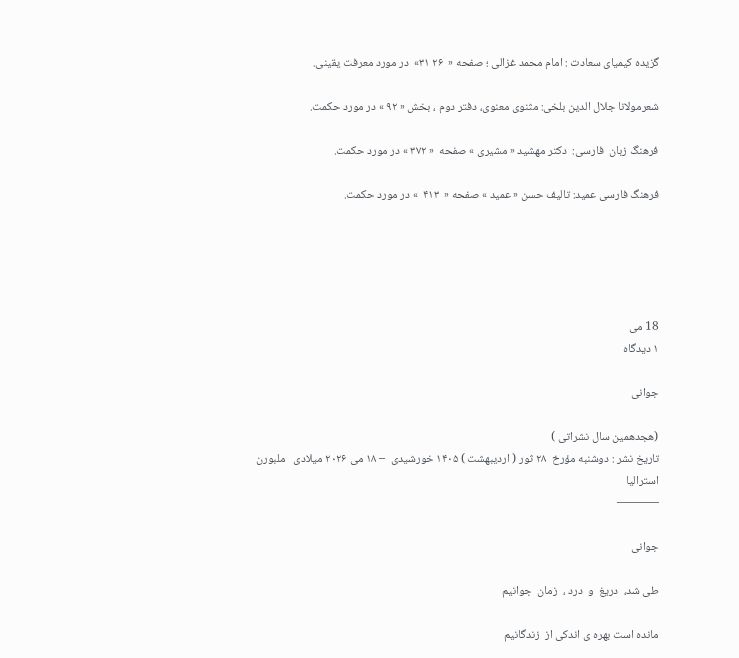گزیده کیمیای سعادت : امام محمد غزالی ؛ صفحه «  ۲۶ ۳۱»  در مورد معرفت یقینی.

شعرمولانا جلال الدین بلخی: مثنوی معنوی، دفتر دوم ، بخش « ۹۲ » در مورد حکمت.

فرهنگ زبان  فارسی:  دکتر مهشید « مشیری » صفحه  « ۳۷۲ » در مورد حکمت.

فرهنگ فارسی عمید: تالیف حسن « عمید » صفحه «  ۴۱۳  » در مورد حکمت.





18 می
۱ دیدگاه

جوانی

(هجدهمین سال نشراتی )
تاریخ نشر : دوشنبه مؤرخ  ۲۸ ثور ( اردیبهشت ) ۱۴۰۵ خورشیدی  – ۱۸ می ۲۰۲۶ میلادی   ملبورن  استرالیا
———–

جوانی

طی شد،  دریغ  و  درد ،  زمان  جوانیم

مانده است بهره ی اندکی از  زندگانیم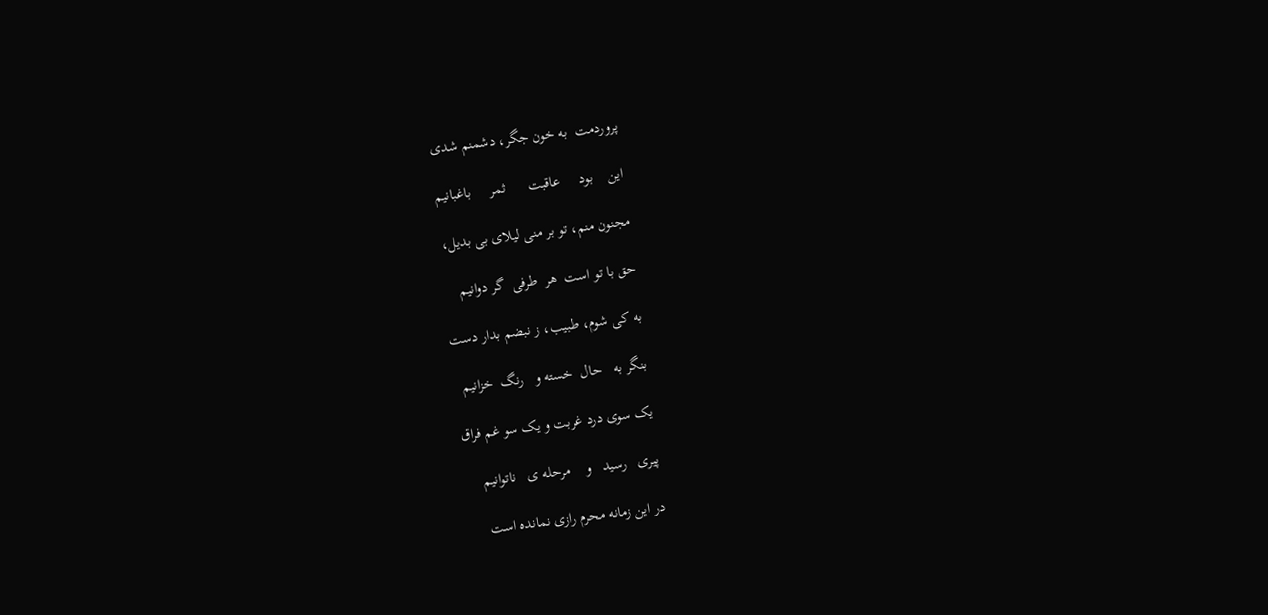پروردمت  به خون جگر، دشمنم شدی

این    بود     عاقبت      ثمر     باغبانیم

مجنون منم، تو بر منی لیلای بی بدیل،

حق با تو است  هر  طرفی  گر دوانیم

به کی شوم، طبیب، ز نبضم بدار دست

بنگر به   حال  خسته و   رنگ  خزانیم

یک سوی درد غربت و یک سو غم فراق

پیری   رسید   و    مرحله ی   ناتوانیم

در این زمانه محرم رازی نمانده است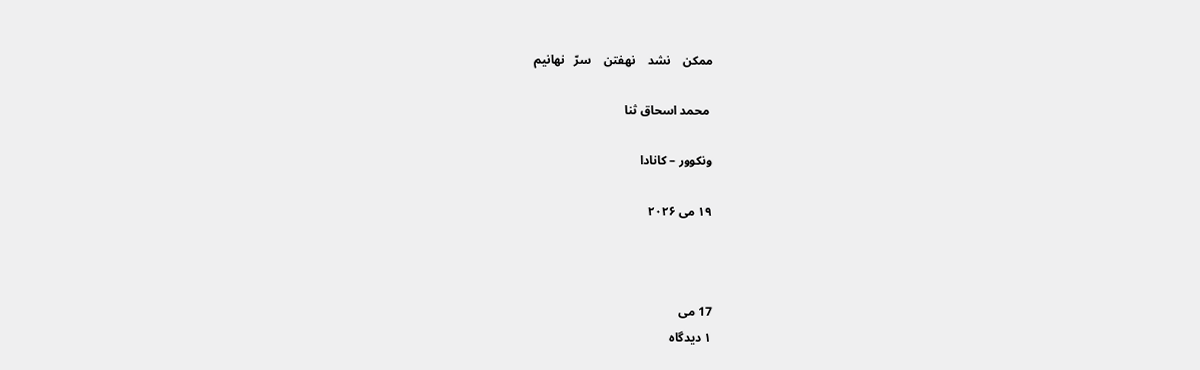ممکن    نشد    نهفتن    سرّ   نهانیم

 محمد اسحاق ثنا

ونکوور – کانادا

۱۹ می ۲۰۲۶



17 می
۱ دیدگاه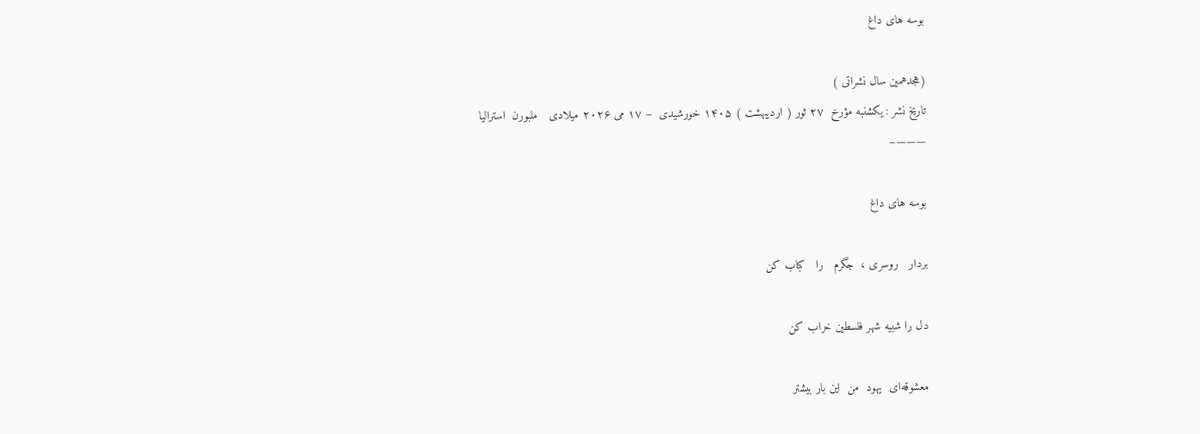بوسه های داغ

(هجدهمین سال نشراتی )
تاریخ نشر : یکشنبه مؤرخ  ۲۷ ثور ( اردیبهشت ) ۱۴۰۵ خورشیدی  – ۱۷ می ۲۰۲۶ میلادی   ملبورن  استرالیا
———–

بوسه های داغ

بردار   روسری ،  جگرم   را   کباب کن

دل را شبیه شهر فلسطین خراب کن

معشوقه‌ای  یهود  من  این‌ بار بیشتر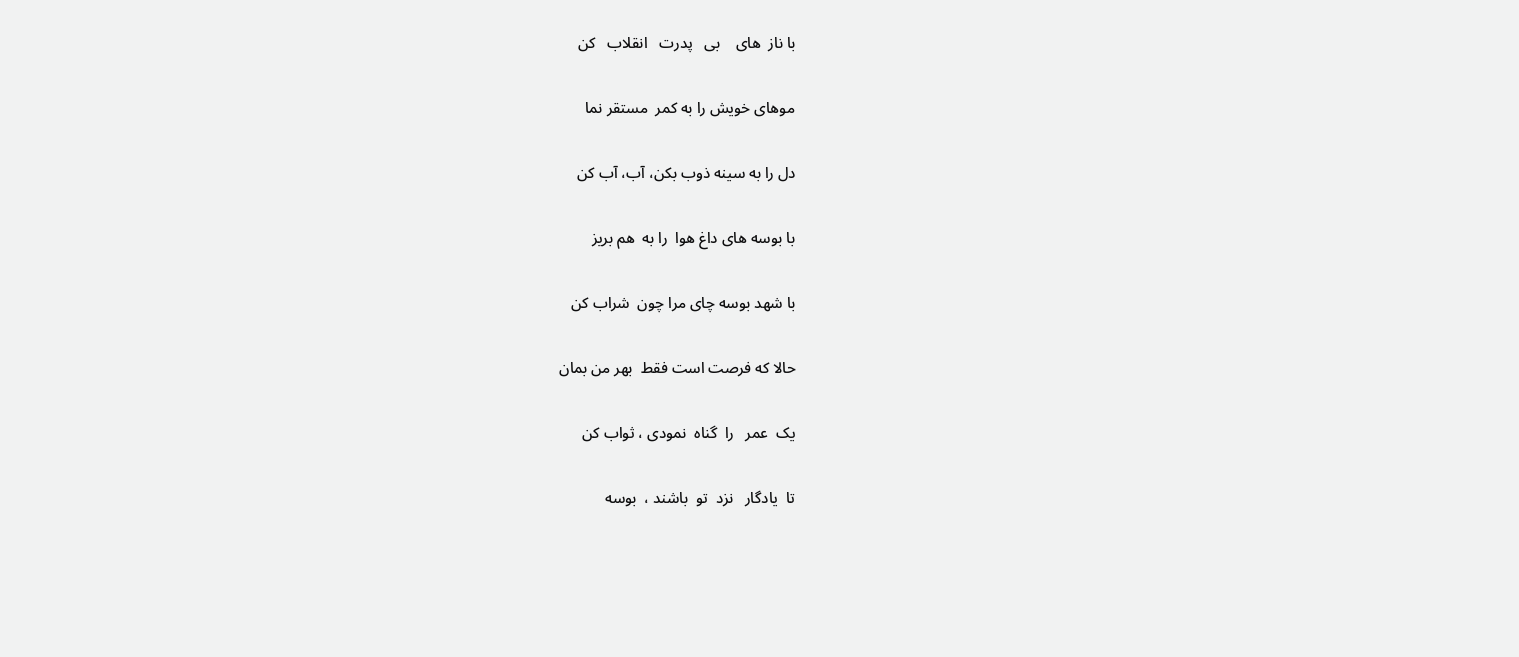با ناز  های    بی   پدرت   انقلاب   کن

موهای خویش را به کمر  مستقر نما

دل را به سینه ذوب بکن، آب، آب کن

با بوسه‌ های داغ هوا  را به  هم بریز

با شهد بوسه چای مرا چون  شراب کن

حالا که فرصت است فقط  بهر من بمان

یک  عمر   را  گناه  نمودی ، ثواب کن

تا  یادگار   نزد  تو  باشند ،  بوسه‌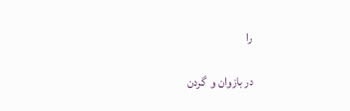را

در بازوان و  گردن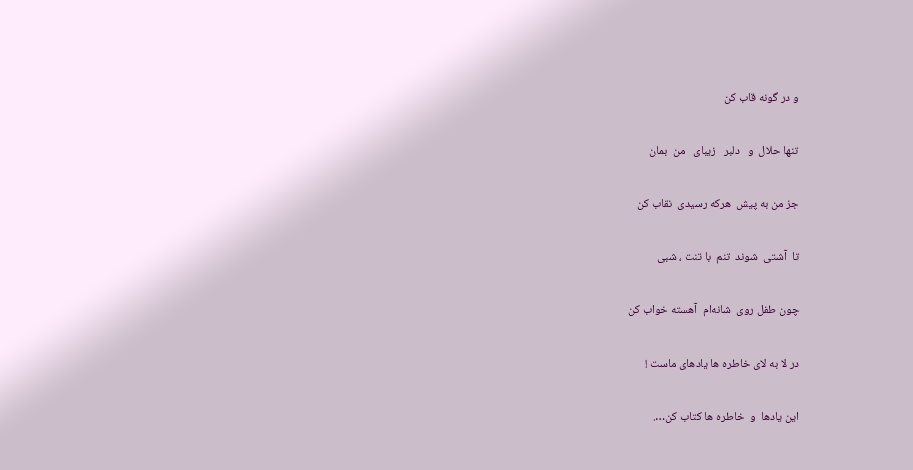و در گونه قاب کن

تنها حلال  و   دلبر   زیبای   من  بمان

جز من به پیش  هرکه رسیدی  نقاب کن

تا  آشتی  شوند  تنم  با تنت ، شبی

چون طفل روی  شانه‌ام  آهسته خواب کن

در لا به لای خاطره‌ ها یادهای ماست !

این یادها  و  خاطره‌ ها کتاب کن….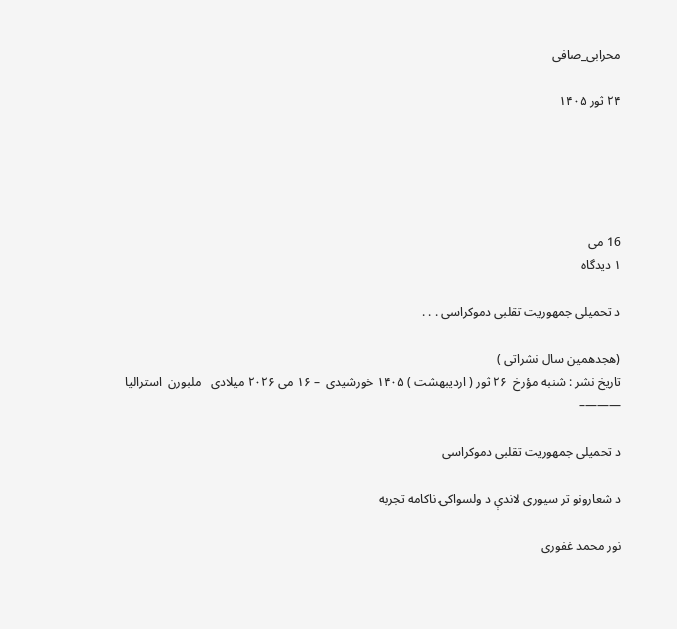محرابی_صافی

۲۴ ثور ۱۴۰۵





16 می
۱ دیدگاه

د تحمیلی جمهوریت تقلبی دموکراسی . . .

(هجدهمین سال نشراتی )
تاریخ نشر : شنبه مؤرخ  ۲۶ ثور ( اردیبهشت ) ۱۴۰۵ خورشیدی  – ۱۶ می ۲۰۲۶ میلادی   ملبورن  استرالیا
———–

د تحمیلی جمهوریت تقلبی دموکراسی

د شعارونو تر سیوری لاندې د ولسواکۍ ناکامه تجربه

نور محمد غفوری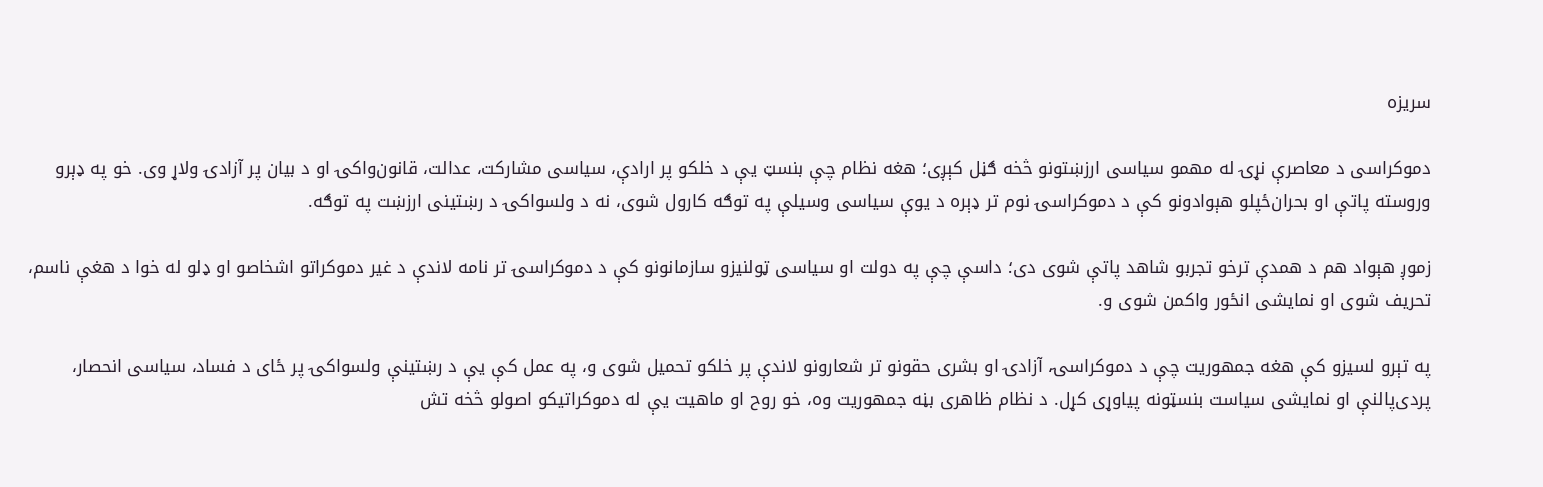سریزه

دموکراسی د معاصرې نړۍ له مهمو سیاسی ارزښتونو څخه ګڼل کېږی؛ هغه نظام چې بنسټ یې د خلکو پر ارادې، سیاسی مشارکت، عدالت، قانون‌واکۍ او د بیان پر آزادۍ ولاړ وی. خو په ډېرو وروسته پاتې او بحران‌ځپلو هېوادونو کې د دموکراسۍ نوم تر ډېره د یوې سیاسی وسیلې په توګه کارول شوی، نه د ولسواکۍ د رښتینی ارزښت په توګه.

زموږ هېواد هم د همدې ترخو تجربو شاهد پاتې شوی دی؛ داسې چې په دولت او سیاسی ټولنیزو سازمانونو کې د دموکراسۍ تر نامه لاندې د غیر دموکراتو اشخاصو او ډلو له خوا د هغې ناسم، تحریف شوی او نمایشی انځور واکمن شوی و.

په تېرو لسیزو کې هغه جمهوریت چې د دموکراسۍ، آزادۍ او بشری حقونو تر شعارونو لاندې پر خلکو تحمیل شوی و، په عمل کې یې د رښتینې ولسواکۍ پر ځای د فساد، سیاسی انحصار، پردی‌پالنې او نمایشی سیاست بنسټونه پیاوړی کړل. د نظام ظاهری بڼه جمهوریت وه، خو روح او ماهیت یې له دموکراتیکو اصولو څخه تش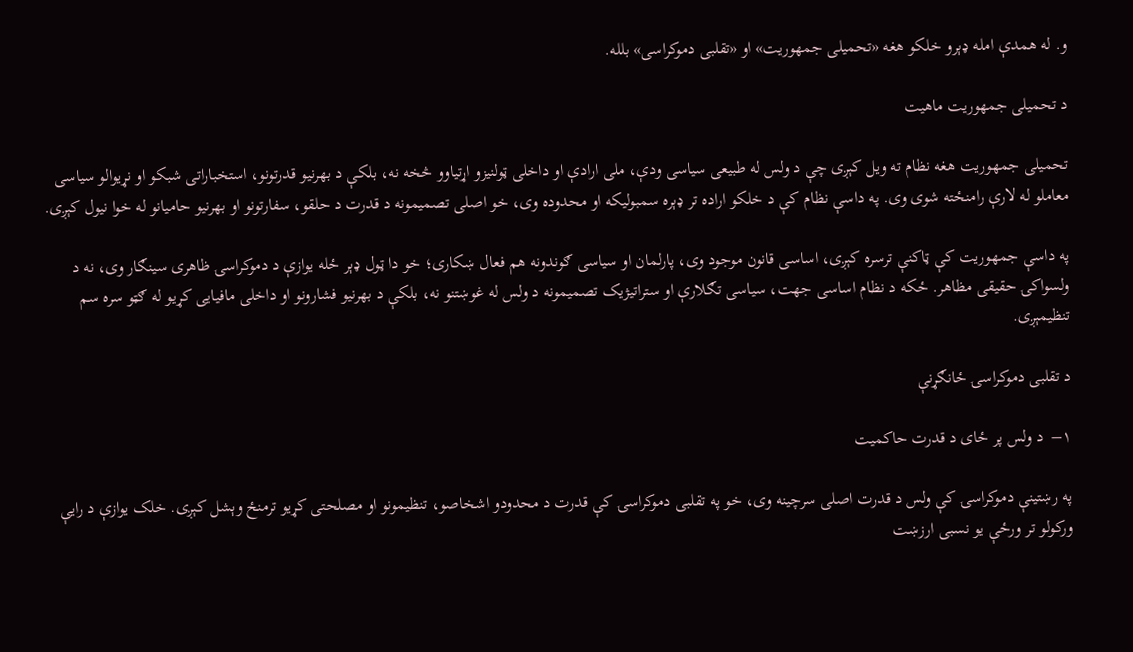و. له همدې امله ډېرو خلکو هغه «تحمیلی جمهوریت» او «تقلبی دموکراسی» بلله.

د تحمیلی جمهوریت ماهیت

تحمیلی جمهوریت هغه نظام ته ویل کېږی چې د ولس له طبیعی سیاسی ودې، ملی ارادې او داخلی ټولنیزو اړتیاوو څخه نه، بلکې د بهرنیو قدرتونو، استخباراتی شبکو او نړیوالو سیاسی معاملو له لارې رامنځته شوی وی. په داسې نظام کې د خلکو اراده تر ډېره سمبولیکه او محدوده وی، خو اصلی تصمیمونه د قدرت د حلقو، سفارتونو او بهرنیو حامیانو له خوا نیول کېږی.

په داسې جمهوریت کې ټاکنې ترسره کېږی، اساسی قانون موجود وی، پارلمان او سیاسی ګوندونه هم فعال ښکاری؛ خو دا ټول ډېر ځله یوازې د دموکراسۍ ظاهری سینګار وی، نه د ولسواکۍ حقیقی مظاهر. ځکه د نظام اساسی جهت، سیاسی تګلارې او ستراتیژیک تصمیمونه د ولس له غوښتنو نه، بلکې د بهرنیو فشارونو او داخلی مافیایی کړیو له ګټو سره سم تنظیمېږی.

د تقلبی دموکراسۍ ځانګړنې

۱–  د ولس پر ځای د قدرت حاکمیت

په رښتینې دموکراسۍ کې ولس د قدرت اصلی سرچینه وی، خو په تقلبی دموکراسۍ کې قدرت د محدودو اشخاصو، تنظیمونو او مصلحتی کړیو ترمنځ وېشل کېږی. خلک یوازې د رایې ورکولو تر ورځې یو نسبی ارزښت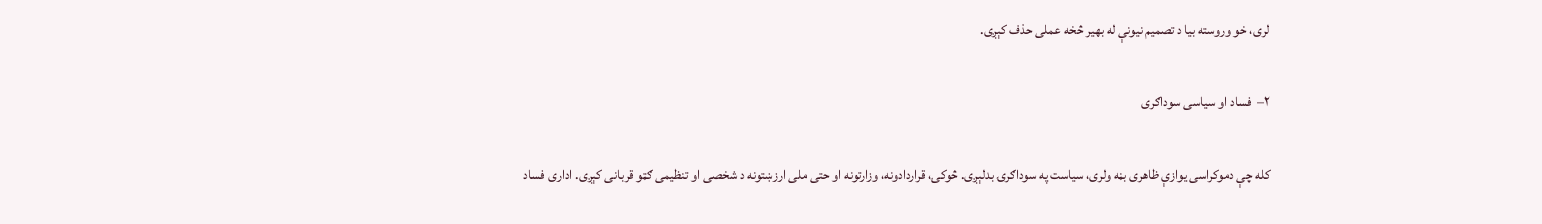لری، خو وروسته بیا د تصمیم نیونې له بهیر څخه عملی حذف کېږی.

۲–  فساد او سیاسی سوداګری

کله چې دموکراسی یوازې ظاهری بڼه ولری، سیاست په سوداګرۍ بدلېږی. څوکۍ، قراردادونه، وزارتونه او حتی ملی ارزښتونه د شخصی او تنظیمی ګټو قربانی کېږی. اداری فساد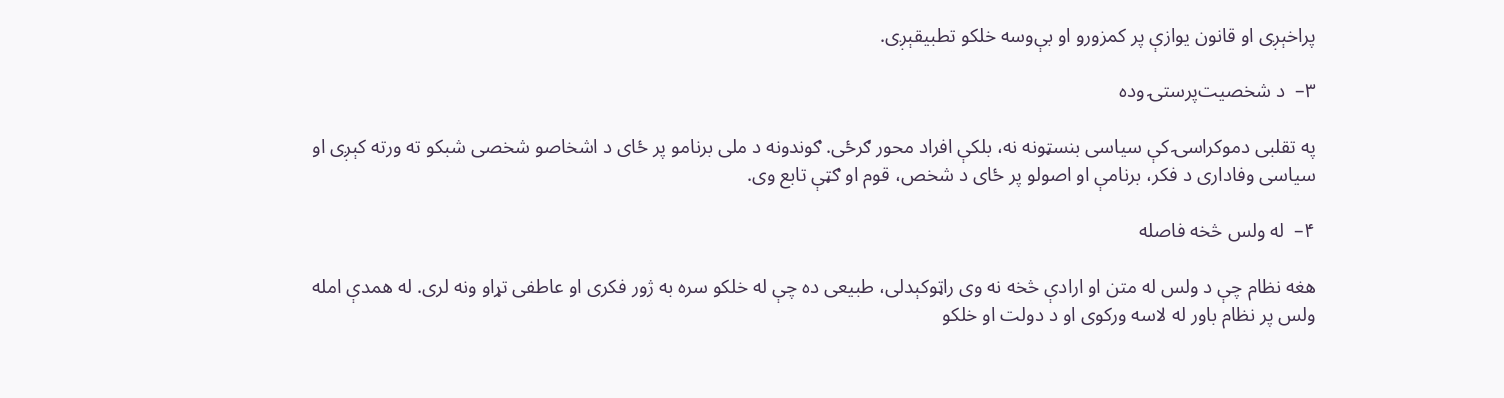پراخېږی او قانون یوازې پر کمزورو او بې‌وسه خلکو تطبیقېږی.

۳–  د شخصیت‌پرستۍ وده

په تقلبی دموکراسۍ کې سیاسی بنسټونه نه، بلکې افراد محور ګرځی. ګوندونه د ملی برنامو پر ځای د اشخاصو شخصی شبکو ته ورته کېږی او سیاسی وفاداری د فکر، برنامې او اصولو پر ځای د شخص، قوم او ګټې تابع وی.

۴–  له ولس څخه فاصله

هغه نظام چې د ولس له متن او ارادې څخه نه وی راټوکېدلی، طبیعی ده چې له خلکو سره به ژور فکری او عاطفی تړاو ونه لری. له همدې امله ولس پر نظام باور له لاسه ورکوی او د دولت او خلکو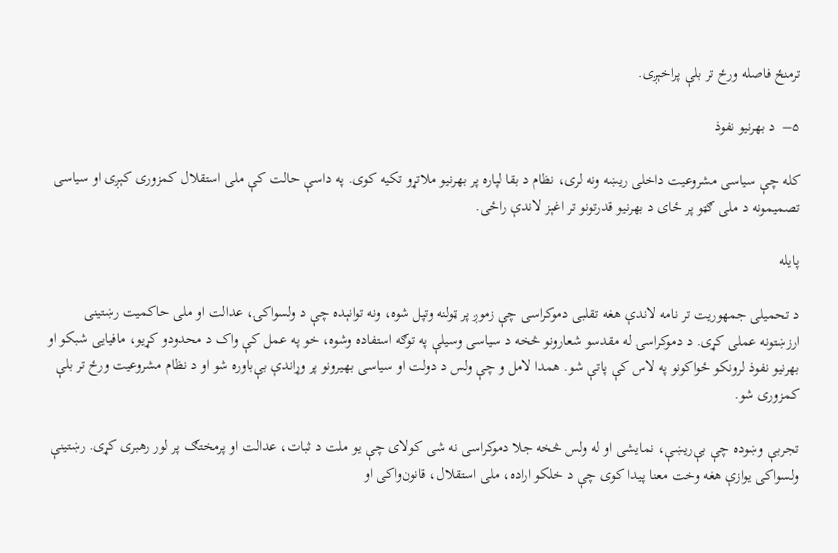ترمنځ فاصله ورځ تر بلې پراخېږی.

۵–  د بهرنیو نفوذ

کله چې سیاسی مشروعیت داخلی ریښه ونه لری، نظام د بقا لپاره پر بهرنیو ملاتړو تکیه کوی. په داسې حالت کې ملی استقلال کمزوری کېږی او سیاسی تصمیمونه د ملی ګټو پر ځای د بهرنیو قدرتونو تر اغېز لاندې راځی.

پایله

د تحمیلی جمهوریت تر نامه لاندې هغه تقلبی دموکراسی چې زموږ پر ټولنه وتپل شوه، ونه توانېده چې د ولسواکۍ، عدالت او ملی حاکمیت رښتینی ارزښتونه عملی کړی. د دموکراسۍ له مقدسو شعارونو څخه د سیاسی وسیلې په توګه استفاده وشوه، خو په عمل کې واک د محدودو کړیو، مافیایی شبکو او بهرنیو نفوذ لرونکو ځواکونو په لاس کې پاتې شو. همدا لامل و چې ولس د دولت او سیاسی بهیرونو پر وړاندې بې‌باوره شو او د نظام مشروعیت ورځ تر بلې کمزوری شو.

تجربې وښوده چې بې‌ریښې، نمایشی او له ولس څخه جلا دموکراسی نه شی کولای چې یو ملت د ثبات، عدالت او پرمختګ پر لور رهبری کړی. رښتینې ولسواکی یوازې هغه وخت معنا پیدا کوی چې د خلکو اراده، ملی استقلال، قانون‌واکی او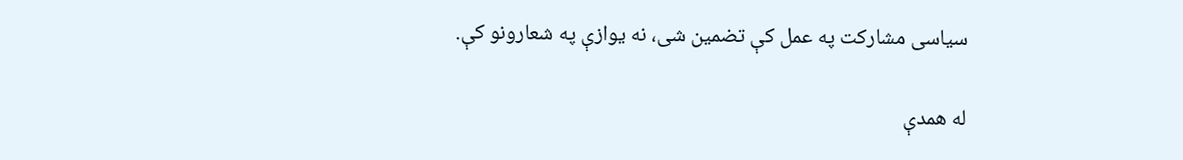سیاسی مشارکت په عمل کې تضمین شی، نه یوازې په شعارونو کې.

له همدې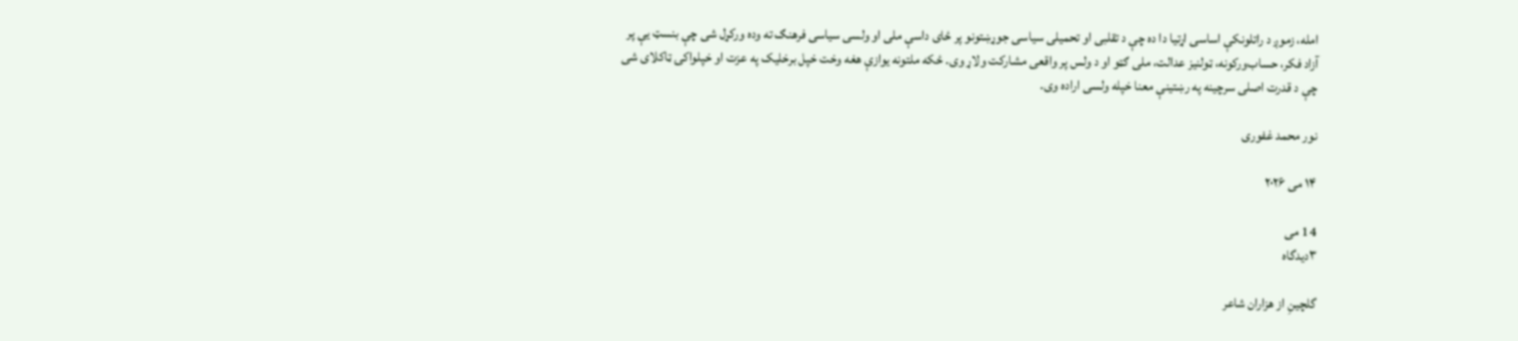امله، زموږ د راتلونکې اساسی اړتیا دا ده چې د تقلبی او تحمیلی سیاسی جوړښتونو پر ځای داسې ملی او ولسی سیاسی فرهنګ ته وده ورکړل شی چې بنسټ یې پر آزاد فکر، حساب‌ورکونه، ټولنیز عدالت، ملی ګټو او د ولس پر واقعی مشارکت ولاړ وی. ځکه ملتونه یوازې هغه وخت خپل برخلیک په عزت او خپلواکۍ ټاکلای شی چې د قدرت اصلی سرچینه په رښتینې معنا خپله ولسی اراده وی.

نور محمد غفوری

۱۴ می ۲۰۲۶

14 می
۳دیدگاه

گلچینِ از هزاران شاعر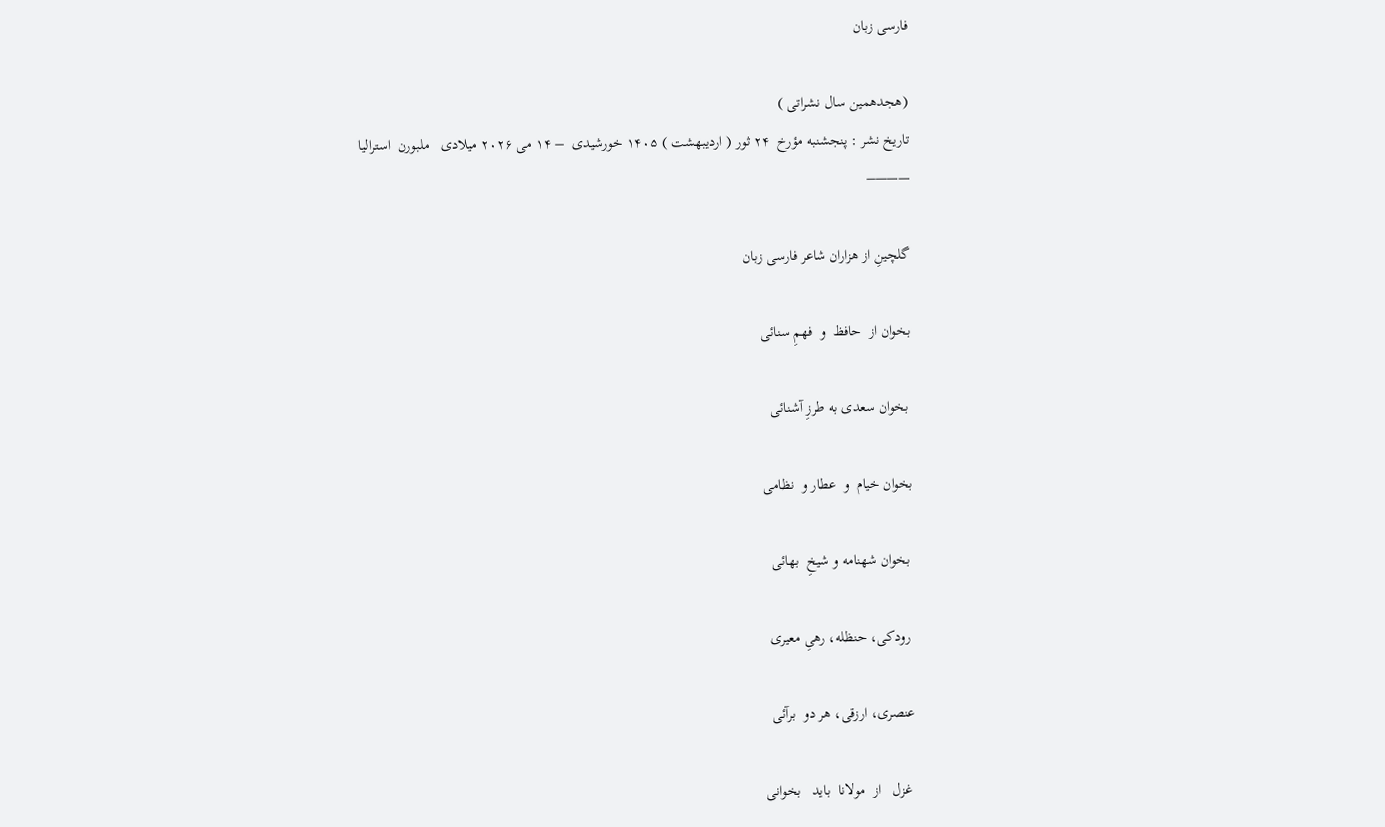فارسی زبان

(هجدهمین سال نشراتی )
تاریخ نشر : پنجشنبه مؤرخ  ۲۴ ثور ( اردیبهشت ) ۱۴۰۵ خورشیدی  – ۱۴ می ۲۰۲۶ میلادی   ملبورن  استرالیا
———–

گلچینِ از هزاران شاعر فارسی زبان

بخوان از  حافظ  و  فهمِ سنائی

 بخوان سعدی به طرزِ آشنائی

بخوان خیام  و  عطار و  نظامی

 بخوان شهنامه و شیخِ  بهائی

 رودکی، حنظله، رهیِ معیری

عنصری، ارزقی، هر دو  برآئی

 غزل   از  مولانا  باید   بخوانی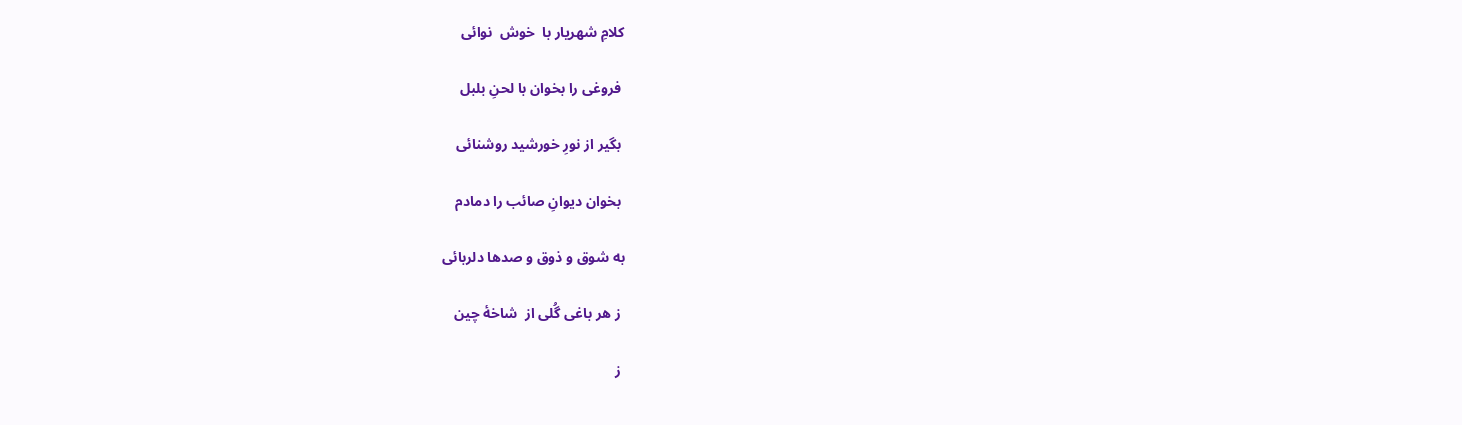کلامِ شهریار با  خوش‌  نوائی

 فروغی را بخوان با لحنِ بلبل

 بگیر از نورِ خورشید روشنائی

 بخوان دیوانِ صائب را دمادم

به شوق و ذوق و صدها دلربائی

 ز هر باغی گُلی از  شاخهٔ چین

 ز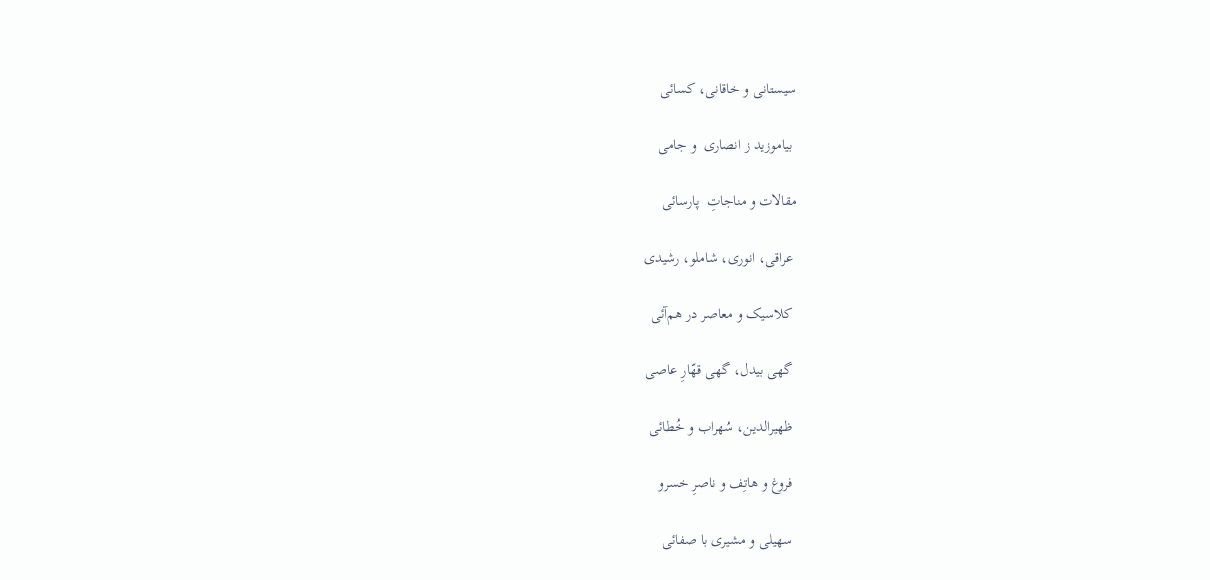سیستانی و خاقانی، کسائی

 بیاموزید ز انصاری  و جامی

مقالات و مناجاتِ  پارسائی

 عراقی، انوری، شاملو، رشیدی

 کلاسیک و معاصر در هم‌آئی

 گهی بیدل، گهی قهّارِ عاصی

 ظهیرالدین، سُهراب و خُطائی

 فروغ و هاتِف و ناصرِ خسرو

 سهیلی و مشیری با صفائی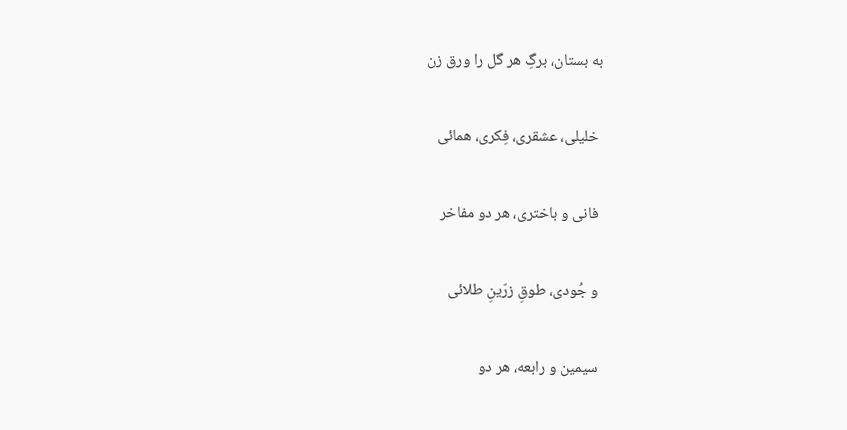به بستان، برگِ هر گل را ورق زن

 خلیلی، عشقری، فِکری، همائی

 فانی و باختری، هر دو مفاخر

 و جُودی، طوقِ زرّینِ طلائی

 سیمین و رابعه، هر دو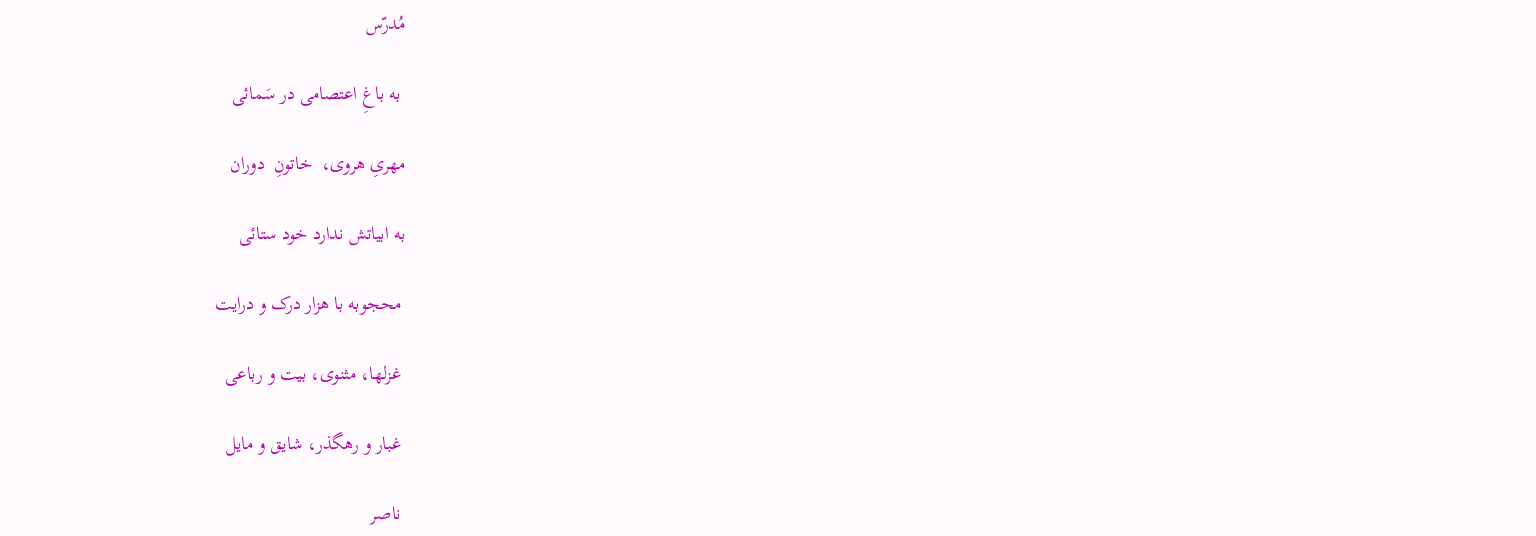مُدرّس

 به باغِ اعتصامی در سَمائی

مهریِ هروی،  خاتونِ  دوران

به ابیاتش ندارد خود ستائی

 محجوبه با هزار درک و درایت

 غزلها، مثنوی، بیت و رباعی

 غبار و رهگذر، شایق و مایل

 ناصر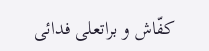کفّاش و براتعلی فدائی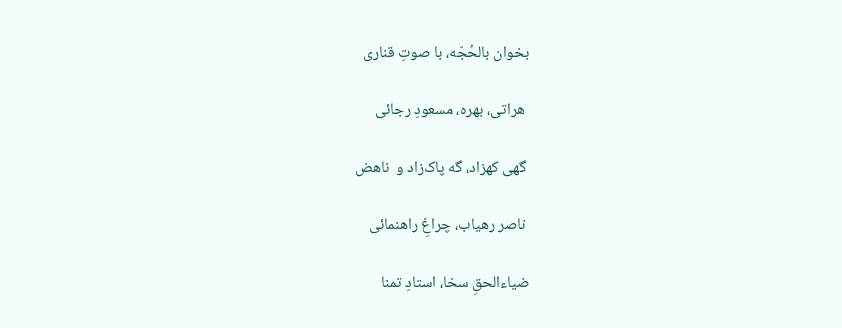بخوان بالحُجّه، با صوتِ قناری

 هراتی، بهره، مسعودِ رجائی

 گهی کهزاد، گه پاک‌زاد و  ناهض

 ناصر رهیاب، چراغِ راهنمائی

ضیاءالحقِ سخا، استادِ تمنا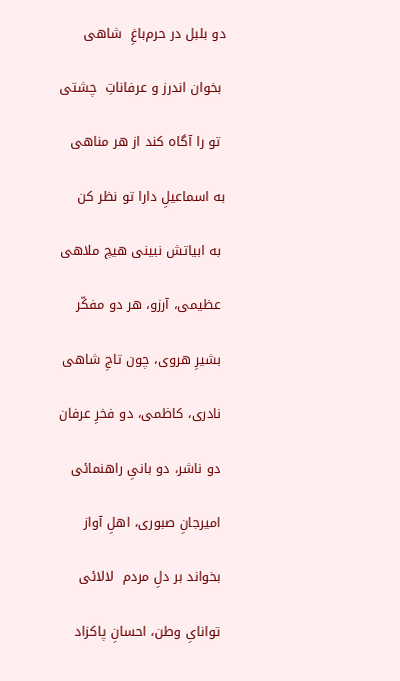دو بلبل در حرم‌باغِ  شاهی

 بخوان اندرز و عرفاناتِ  چشتی

 تو را آگاه کند از هر مناهی

به اسماعیلِ دارا تو نظر کن

 به ابیاتش نبینی هیچ ملاهی

 عظیمی، آرزو، هر دو مفکّر

 بشیرِ هروی، چون تاجِ شاهی

 نادری، کاظمی، دو فخرِ عرفان

 دو ناشر، دو بانیِ راهنمائی

 امیرجانِ صبوری، اهلِ آواز

 بخواند بر دلِ مردم  لالائی

 توانایِ وطن، احسانِ پاکزاد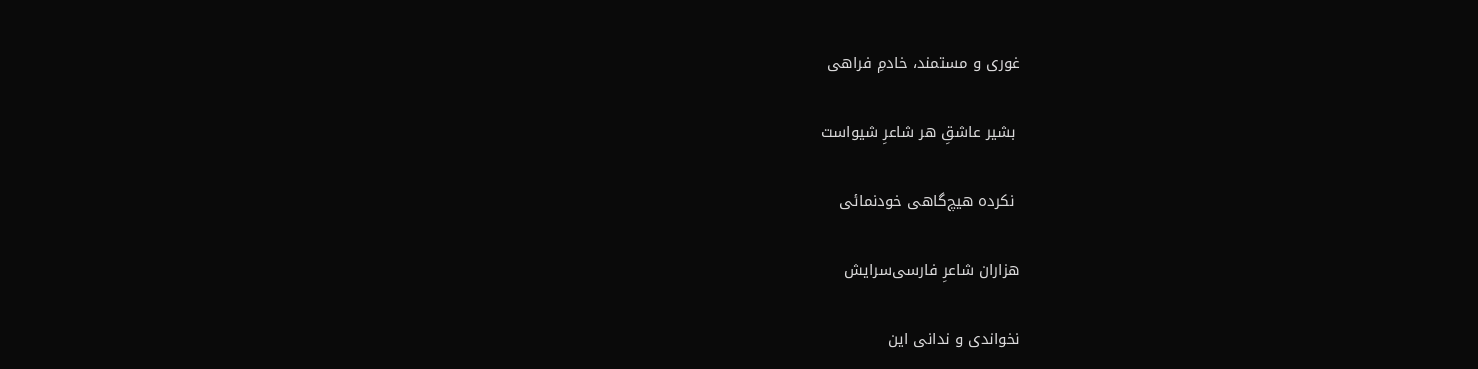غوری و مستمند، خادمِ فراهی

 بشیر عاشقِ هر شاعرِ شیواست

 نکرده هیچ‌گاهی خودنمائی

هزاران شاعرِ فارسی‌سرایش

نخواندی و ندانی این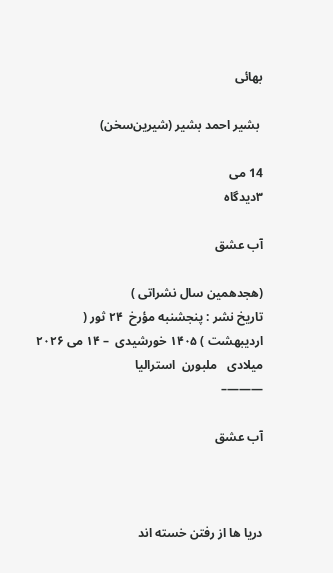بهائی

 بشیر احمد بشیر (شیرین‌سخن)

14 می
۳دیدگاه

آب عشق

(هجدهمین سال نشراتی )
تاریخ نشر : پنجشنبه مؤرخ  ۲۴ ثور ( اردیبهشت ) ۱۴۰۵ خورشیدی  – ۱۴ می ۲۰۲۶ میلادی   ملبورن  استرالیا
———–

آب عشق



دریا ها از رفتن خسته ا‌ند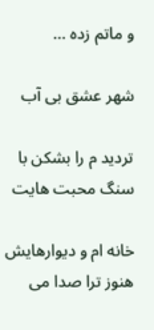و ماتم زده …

شهر عشق بی‌ آب

تردید م را بشکن با سنگ محبت هایت

خانه ام و دیوارهایش هنوز ترا صدا می‌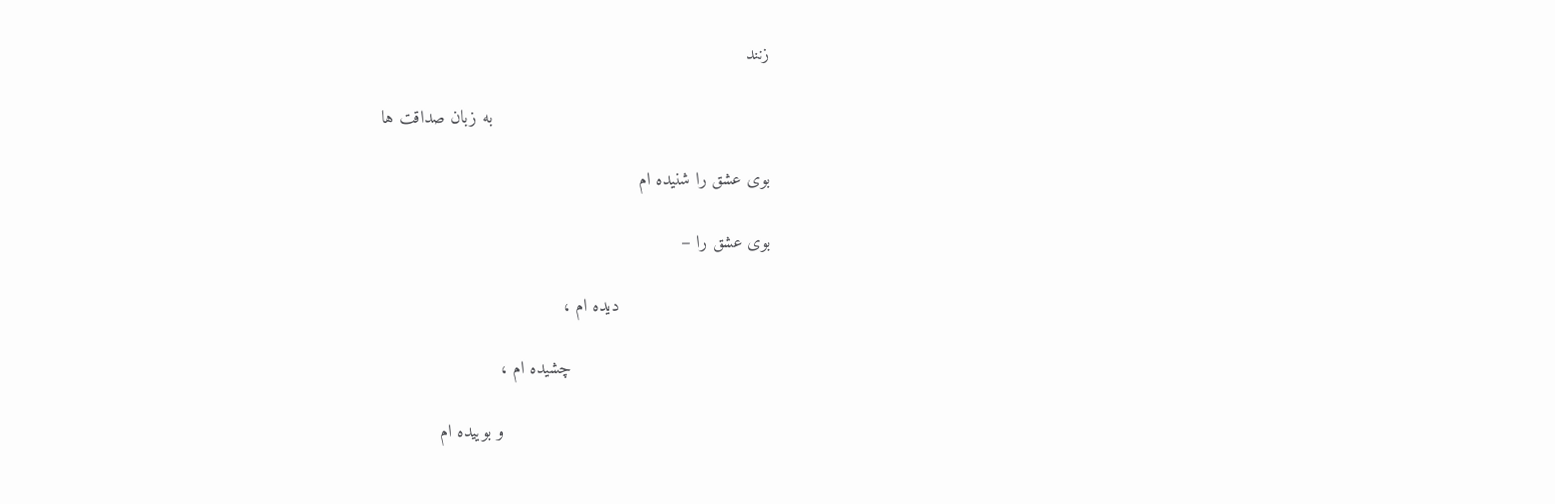زنند

                                                     به زبان صداقت ها

بوی عشق را شنیده ام

بوی عشق را –

                             دیده ام ،

                                      چشیده ام ،

                                                   و بوییده ام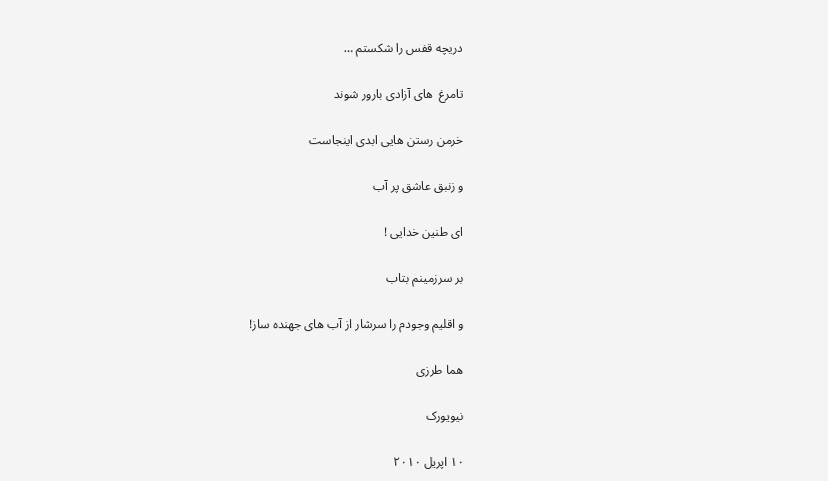دریچه قفس را شکستم …

تامرغ  های آزادی بارور شوند

خرمن رستن هایی ابدی اینجاست

و زنبق عاشق پر آب

ای طنین خدایی !

بر سرزمینم بتاب

و اقلیم وجودم را سرشار از آب های جهنده ساز!

هما طرزی

نیویورک

۱۰ اپریل ۲۰۱۰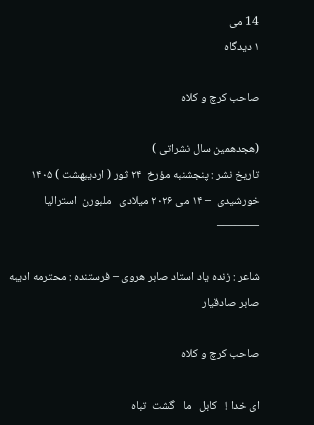14 می
۱ دیدگاه

صاحب کرچ و کلاه

(هجدهمین سال نشراتی )
تاریخ نشر : پنجشنبه مؤرخ  ۲۴ ثور ( اردیبهشت ) ۱۴۰۵ خورشیدی  – ۱۴ می ۲۰۲۶ میلادی   ملبورن  استرالیا
———–

شاعر : زنده یاد استاد صابر هروی – فرستنده : محترمه ادیبه صابر صادقیار

صاحب کرچ و کلاه

ای خدا !   کابل   ما   گشت  تباه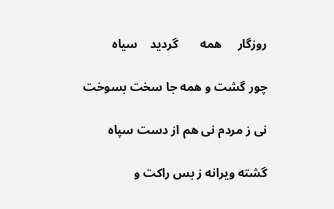روزگار     همه       گردید    سیاه

چور گشت و همه جا سخت بسوخت

نی ز مردم نی هم از دست سپاه

گشته ویرانه ز بس راکت و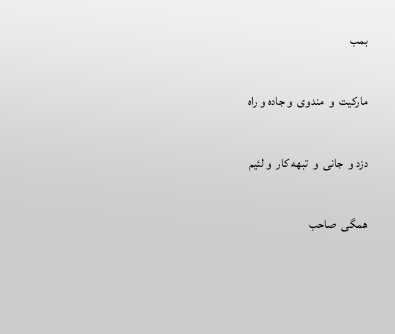بمب

مارکیت  و  مندوی  و جاده و راه

دزد و  جانی  و  تبهه کار  و لئیم

همگی  صاحب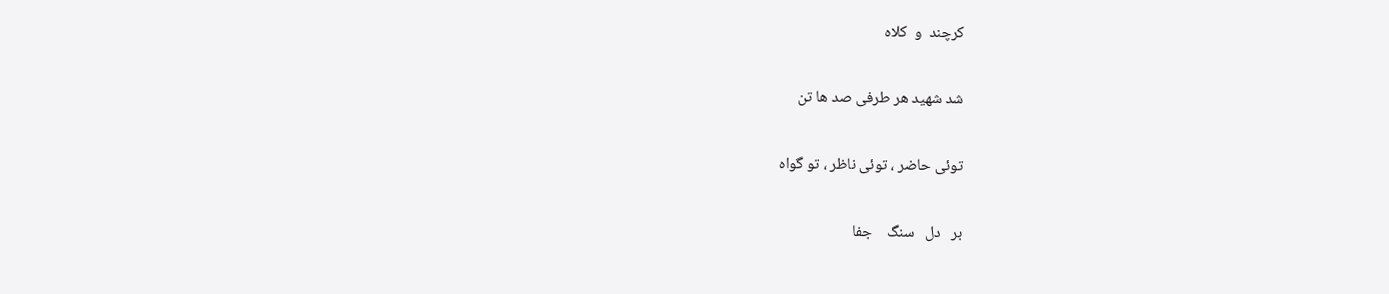کرچند  و  کلاه

شد شهید هر طرفی صد ها تن

توئی حاضر ، توئی ناظر ، تو گواه

بر   دل   سنگ    جفا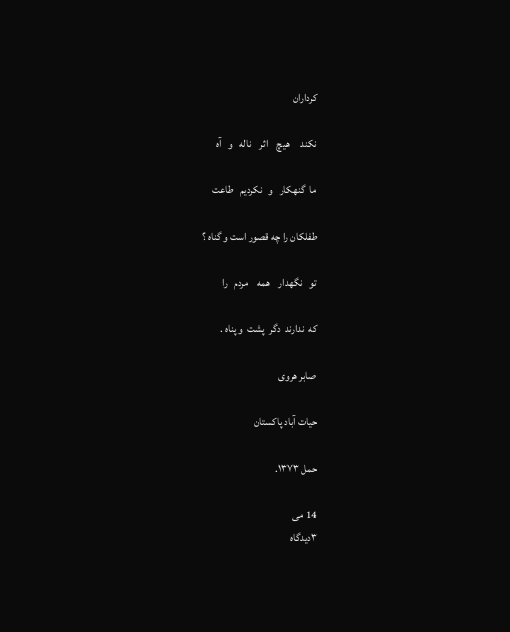کرداران

نکند     هیچ    اثر    ناله   و   آه

ما  گنهکار   و   نکردیم   طاعت

طفلکان را چه قصور است و گناه ؟

تو   نگهدار    همه    مردم   را

که  ندارند  دگر  پشت  و پناه .

صابر هروی

حیات آباد پاکستان

حمل ۱۳۷۳.

14 می
۳دیدگاه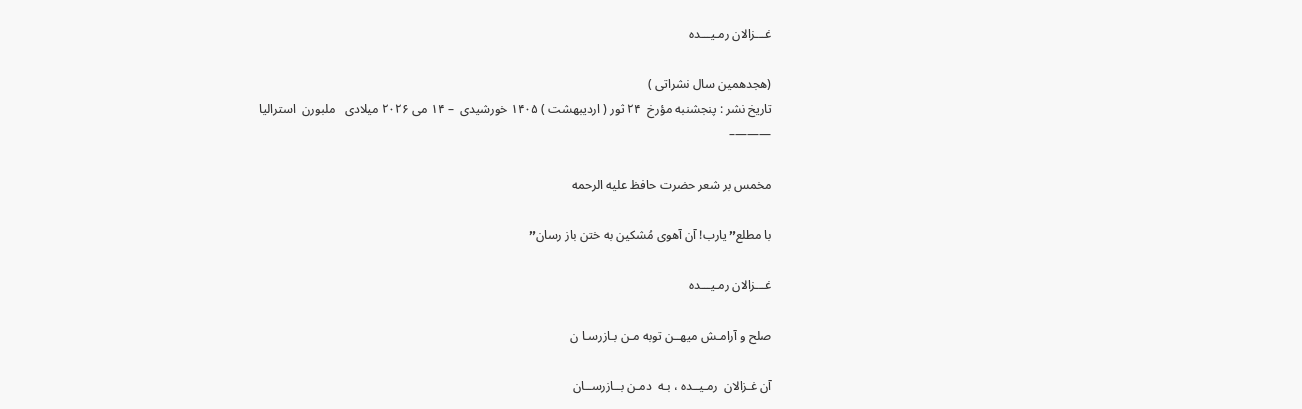غـــزالان رمـیـــده

(هجدهمین سال نشراتی )
تاریخ نشر : پنجشنبه مؤرخ  ۲۴ ثور ( اردیبهشت ) ۱۴۰۵ خورشیدی  – ۱۴ می ۲۰۲۶ میلادی   ملبورن  استرالیا
———–

مخمس بر شعر حضرت حافظ علیه الرحمه

با مطلع״ یارب! آن آهوی مُشکین به ختن باز رسان״

غـــزالان رمـیـــده

صلح و آرامـش میهــن توبه مـن بـازرسـا ن

آن غـزالان  رمـیــده ، بـه  دمـن بــازرســان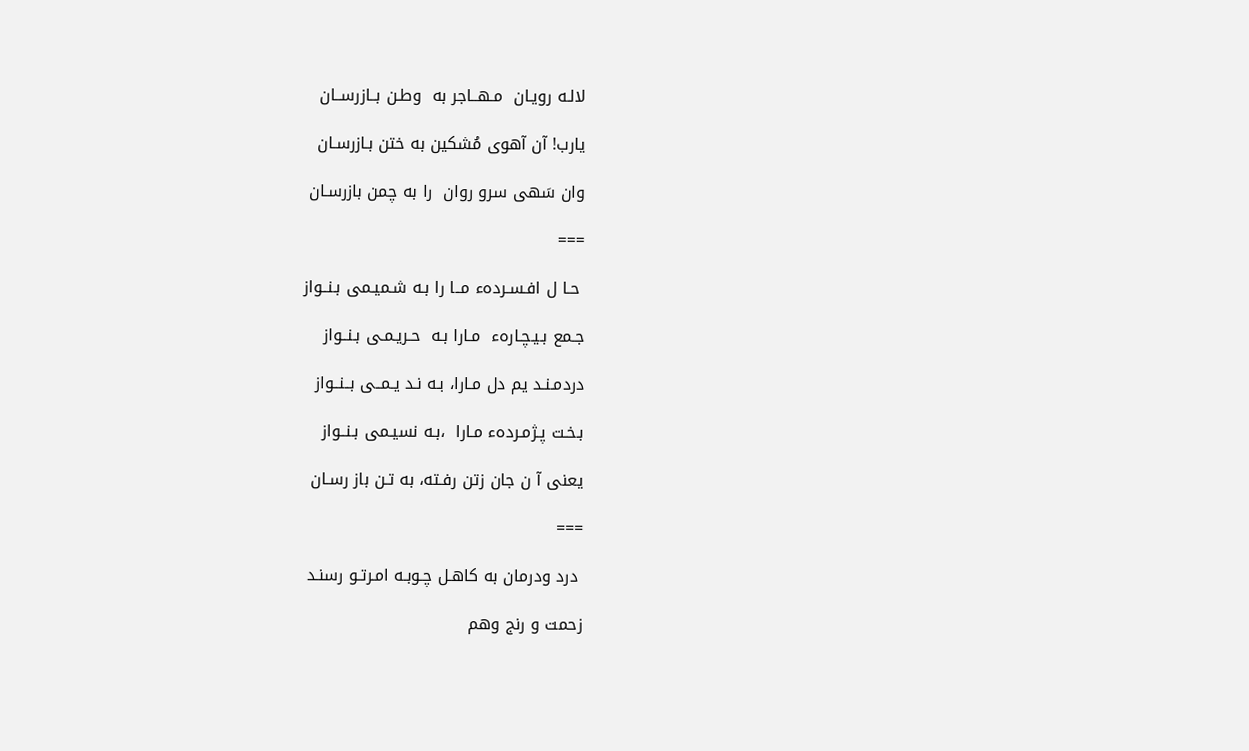لالـه رویـان  مـهــاجر به  وطـن بــازرســان

یارب! آن آهوی مُشکین به ختن بـازرسـان

وان سَهی سرو روان  را به چمن بازرسـان

===

 حـا ل افـسـردهء مــا را بـه شـمیـمی بـنــواز

جـمع بـیـچـارهء  مـارا بـه  حـریـمـی بـنــواز

دردمـنـد یم دل مـارا، بـه نـد یـمــی بــنــواز

بـخـت پـژمـردهء مـارا  ،بـه نسیـمی بـنــواز

یعنی آ ن جان زتن رفـته، به تـن باز رسـان

===

 درد ودرمان به کاهـل چـوبـه امـرتـو رسنـد

زحمت و رنج وهم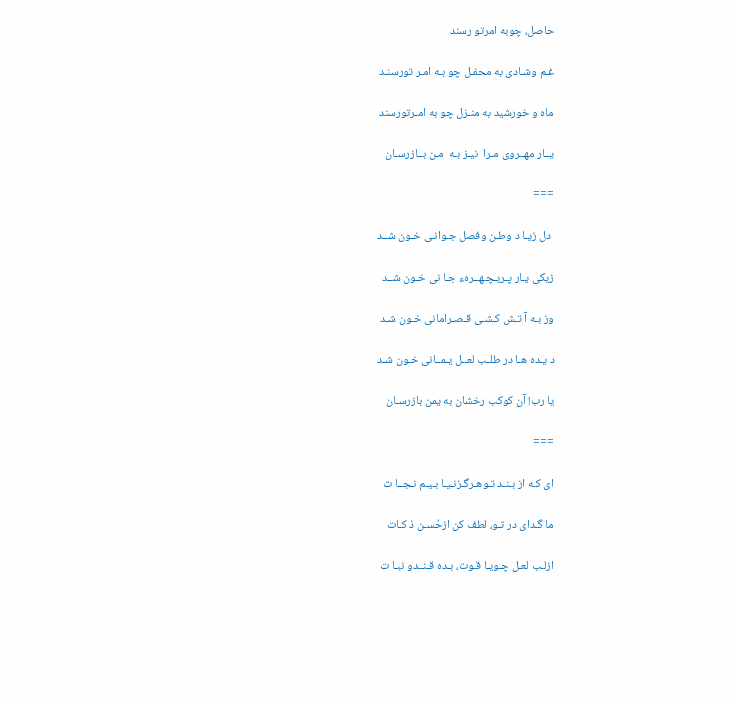حاصل، چوبه امرتو رسند

غـم وشـادی به محفـل چو بـه امـر تورسنـد

ماه و خورشید به منـزل چو به امـرتورسند

یــار مهــروی مـرا  نیـز بـه  مـن بــازرسـان

===

 دل زیـا د وطـن وفصل جـوانـی خـون شــد

زیکی یـار پـریـچـهــرهء جـا نی خـون شــد

وز بـه آ تـش کـشـی قـصـرامانی خـون شـد

د یـده هـا در طلـب لعــل یـمــانی خـون شـد

یا رب! آن کوکب رخشان به یمن بازرسـان

===

ای کـه از بـنـد تـوهـرگـزنـیـا بـیـم نـجــا ت

ما گـدای در تـو، لطف کن ازحُسـن ذ کـات

ازلـب لعـل چـویـا قـوت، بـده قـنــدو نبـا ت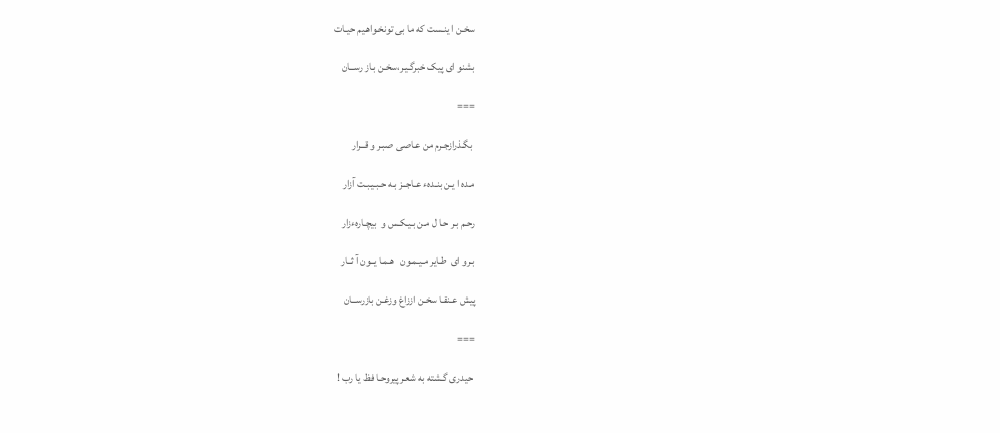سخـن ا ینـست که ما بی تونخـواهـیم حیـات

بشنو ای پیک خبرگـیـر،سخـن بـاز رســان

===

 بگـذرازجـرم من عـاصی صبـر و قــرار

مـده ا یـن بنـدهء عـاجــز بـه حـبـیـبـت آزار

رحـم بـر حـا ل مـن بـیـکـس و  بیچـارهءزار

بـرو ای  طـایر مـیـمـون   هـمـا یــون آ ثــار

پیش عـنقـا سخـن اززاغ وزغـن بازرســان

===

 حیدری گـشته به شعـرپیروحـا فظ یا رب !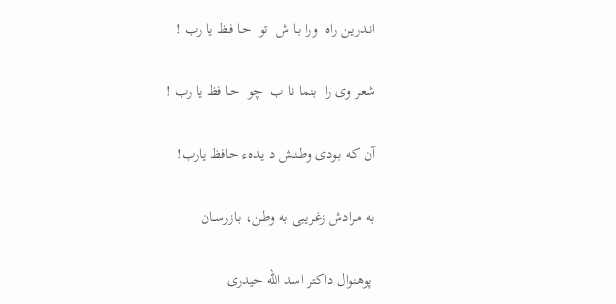انـدریـن راه  ورا بـا ش  تو  حـا فـظ یا رب !

شعـر وی را  بنما نا ب  چو  حـا فظ یا رب !

آن کـه بـودی وطـنـش د یـدهء حافظ یارب!

به مـرادش زغـریبی به وطـن، بـازرســان

 پوهنوال داکتر اسد الله حیدری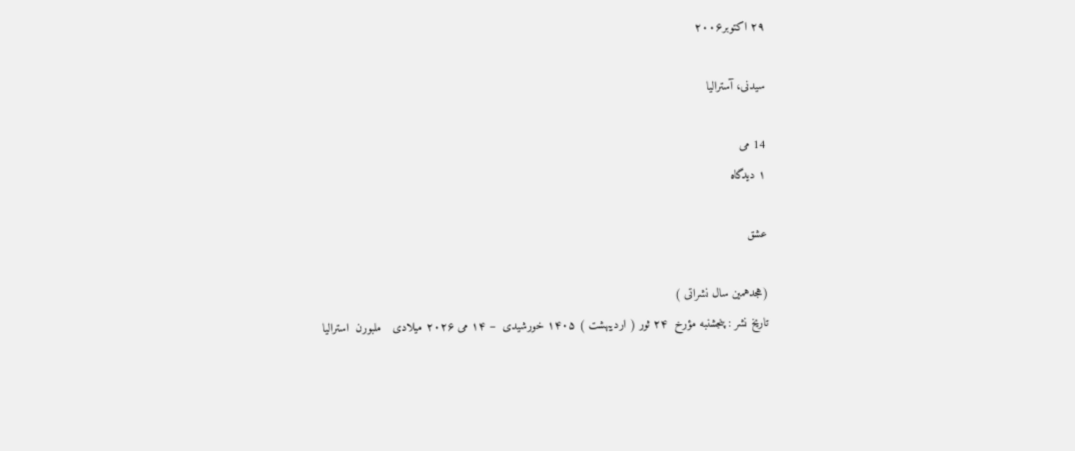۲۹ اکتوبر۲٠٠۶

سیدنی، آسترالیا

14 می
۱ دیدگاه

عشق

(هجدهمین سال نشراتی )
تاریخ نشر : پنجشنبه مؤرخ  ۲۴ ثور ( اردیبهشت ) ۱۴۰۵ خورشیدی  – ۱۴ می ۲۰۲۶ میلادی   ملبورن  استرالیا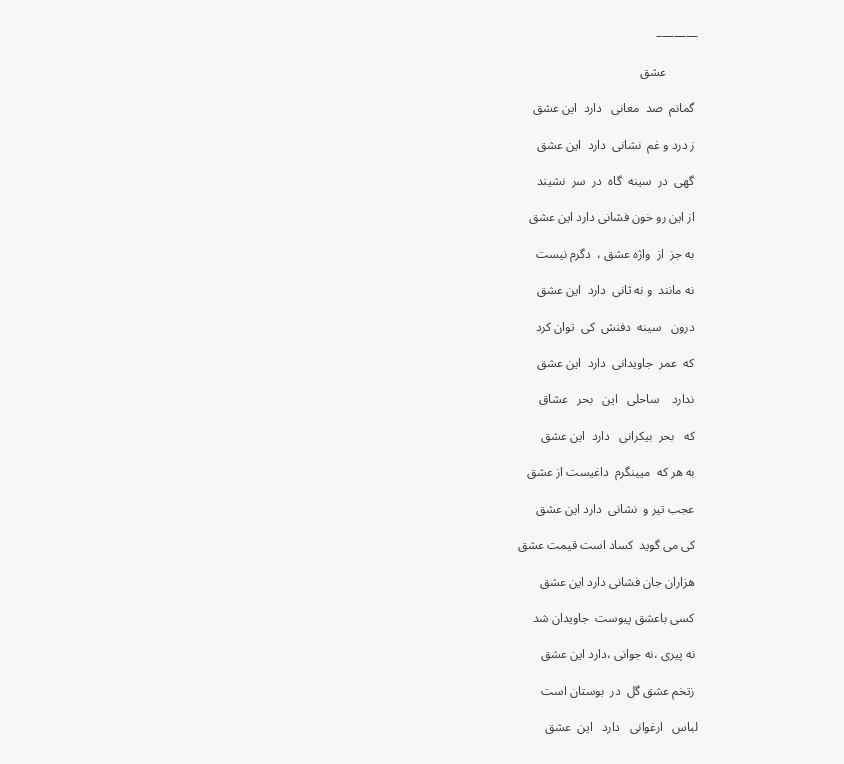———–

          عشق

 گمانم  صد  معانی   دارد  این عشق

 ز درد و غم  نشانی  دارد  این عشق

 گهی  در  سینه  گاه  در  سر  نشیند

 از این رو خون فشانی دارد این‌ عشق

 به جز  از  واژه عشق ،  دگرم نیست

 نه مانند  و نه ثانی  دارد  این عشق

 درون   سینه  دفنش  کی  توان کرد

 که  عمر  جاویدانی  دارد  این عشق

 ندارد    ساحلی   این   بحر   عشاق

 که   بحر  بیکرانی   دارد  این عشق

 به هر که  میینگرم  داغیست از عشق

 عجب تیر و  نشانی  دارد این عشق

 کی می گوید  کساد است قیمت عشق

 هزاران جان فشانی دارد این عشق

 کسی باعشق پیوست  جاویدان شد

 نه پیری ،نه جوانی ،دارد این عشق

 زتخم عشق گل  در  بوستان است

لباس   ارغوانی   دارد   این  عشق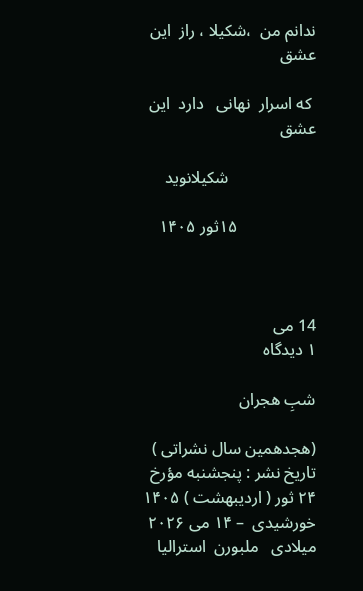ندانم من  ،شکیلا ، راز  این  عشق

 که اسرار  نهانی   دارد  این عشق

                     شکیلانوید

                   ۱۵ثور ۱۴۰۵



14 می
۱ دیدگاه

شبِ هجران

(هجدهمین سال نشراتی )
تاریخ نشر : پنجشنبه مؤرخ  ۲۴ ثور ( اردیبهشت ) ۱۴۰۵ خورشیدی  – ۱۴ می ۲۰۲۶ میلادی   ملبورن  استرالیا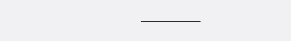———–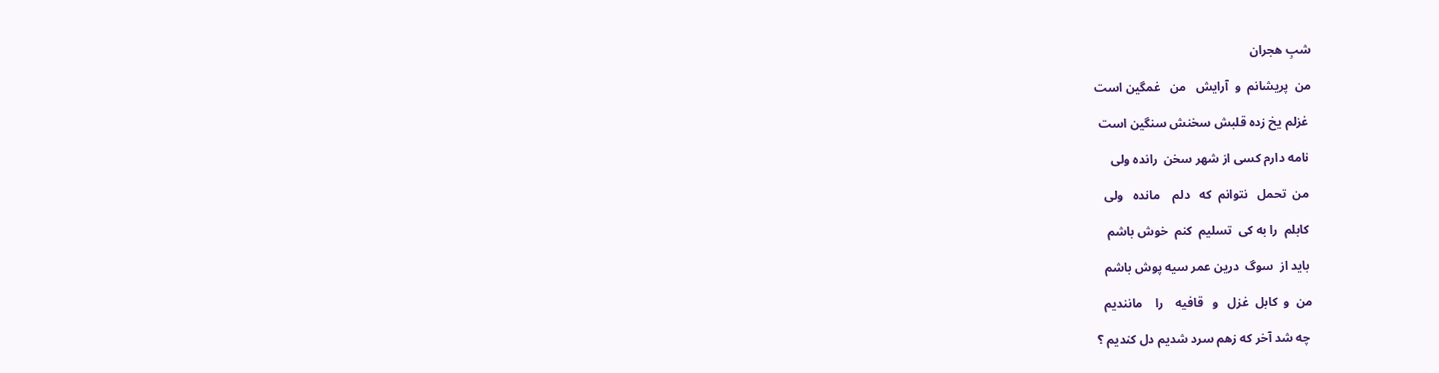شبِ هجران

من  پریشانم  و  آرایش   من   غمگین است

 غزلم یخ زده قلبش سخنش سنگین است

 نامه دارم کسی از شهر سخن  رانده ولی

 من  تحمل   نتوانم  که   دلم    مانده   ولی

 کابلم  را به کی  تسلیم  کنم  خوش باشم

 باید از  سوگ  درین عمر سیه پوش باشم

من  و  کابل  غزل   و   قافیه    را    مانندیم

 چه شد آخر که زهم سرد شدیم دل کندیم ؟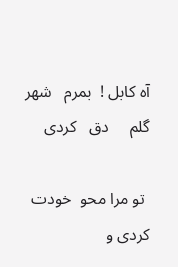آه کابل !  بمرم   شهر   گلم     دق   کردی

 تو مرا محو  خودت کردی و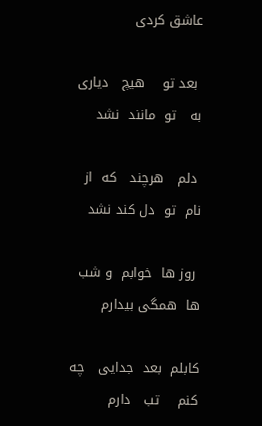عاشق کردی

 بعد تو    هیچ   دیاری   به   تو  مانند  نشد

 دلم   هرچند   که  از  نام  تو  دل کند نشد

 روز ها  خوابم  و شب  ها  همگی بیدارم

کابلم  بعد  جدایی   چه   کنم    تب   دارم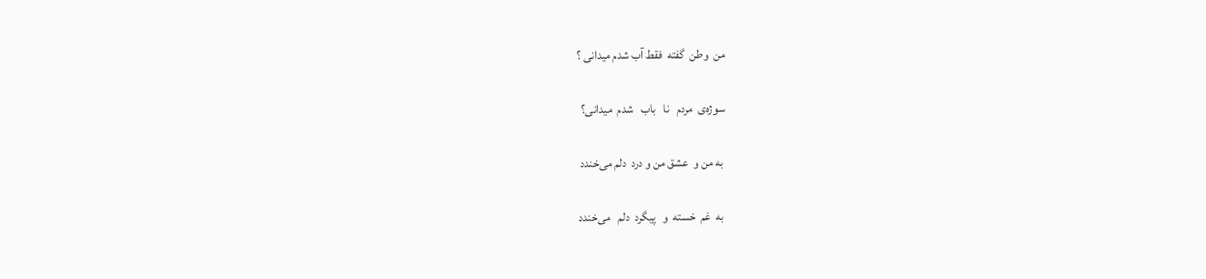من  وطن  گفته  فقط آب شدم میدانی ؟

سوژه‌ی  مردم   نا   باب   شدم  میدانی؟

 به من و  عشق من و درد  دلم می‌خندد

 به  غم  خسته  و   پیگرد  دلم   می‌خندد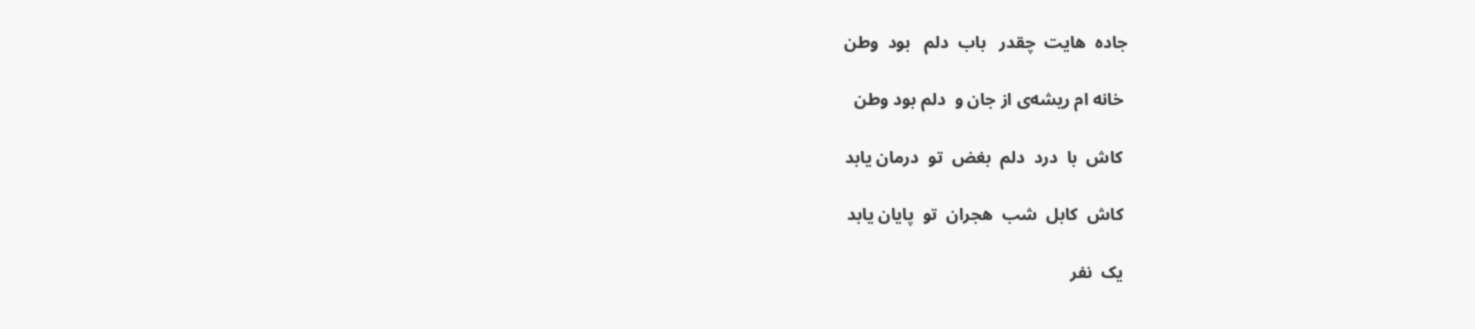جاده  هایت  چقدر   باب  دلم   بود  وطن

 خانه ام ریشه‌ی از جان و  دلم بود وطن

 کاش  با  درد  دلم  بغض  تو  درمان یابد

 کاش  کابل  شب  هجران  تو  پایان یابد

 یک  نفر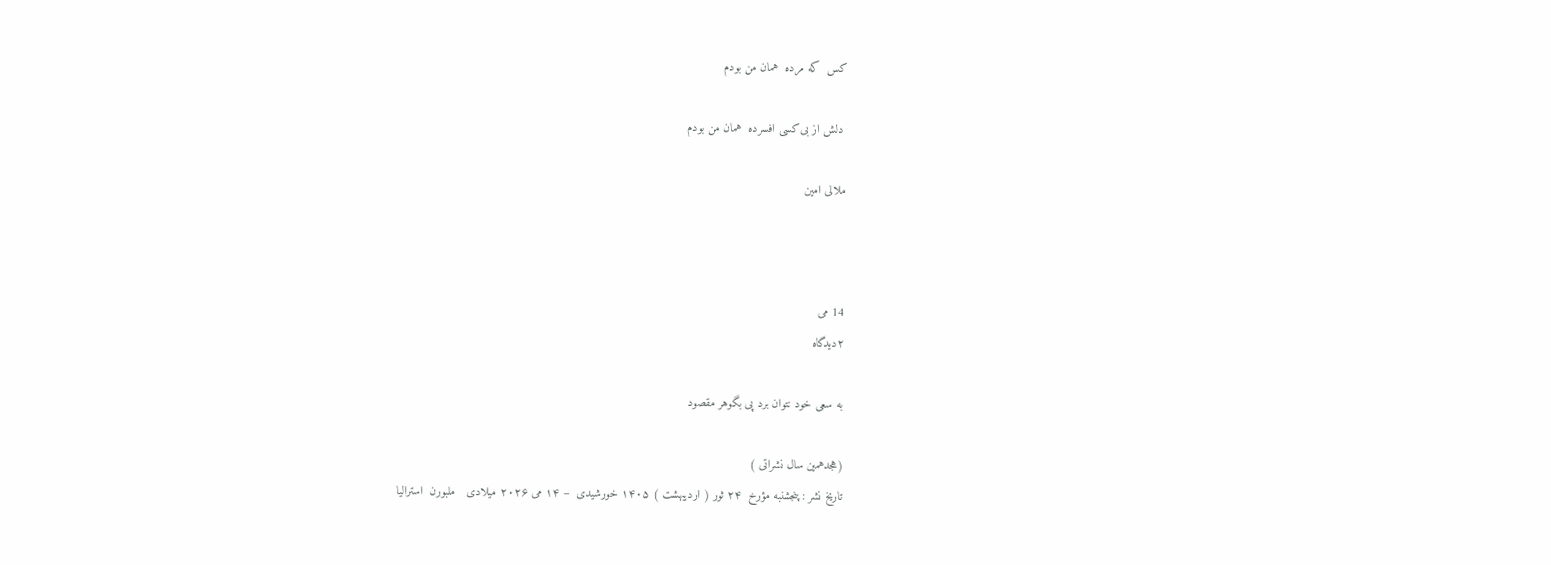کس  که مرده  همان من بودم

 دلش از بی‌کسی افسرده  همان من بودم

ملالی امین



14 می
۲دیدگاه

به سعی خود نتوان برد پی بگوهر مقصود

(هجدهمین سال نشراتی )
تاریخ نشر : پنجشنبه مؤرخ  ۲۴ ثور ( اردیبهشت ) ۱۴۰۵ خورشیدی  – ۱۴ می ۲۰۲۶ میلادی   ملبورن  استرالیا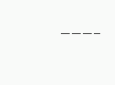———–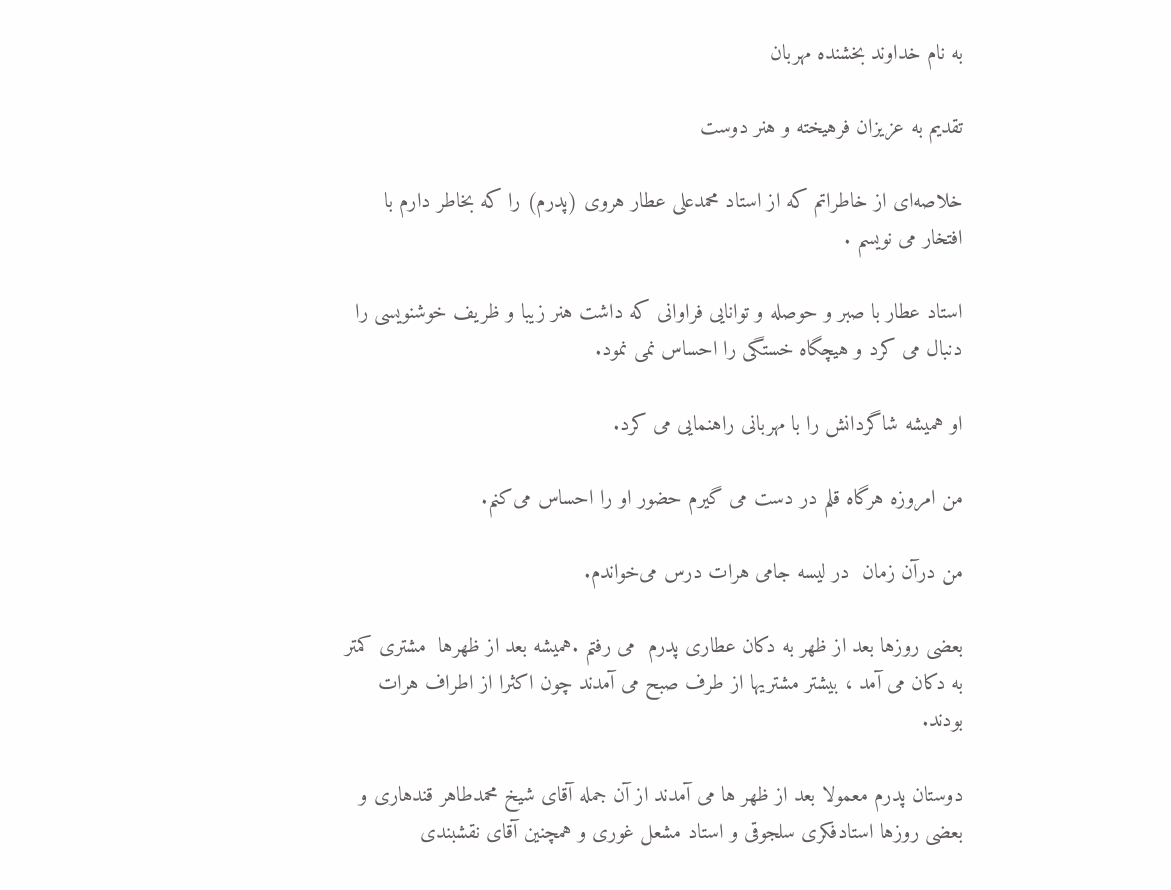به نام خداوند بخشنده مهربان

تقدیم به عزیزان فرهیخته و هنر دوست

خلاصه‌ای از خاطراتم که از استاد محمدعلی عطار هروی (پدرم) را که بخاطر دارم با افتخار می نویسم .

استاد عطار با صبر و حوصله و توانایی فراوانی که داشت هنر زیبا و ظریف خوشنویسی را دنبال می کرد و هیچگاه خستگی را احساس نمی نمود.

او همیشه شاگردانش را با مهربانی راهنمایی می کرد.

من امروزه هرگاه قلم در دست می گیرم حضور او را احساس می‌کنم.

من درآن زمان‌  در لیسه جامی هرات درس می‌خواندم.

بعضی روزها بعد از ظهر به دکان عطاری پدرم  می رفتم .همیشه بعد از ظهرها  مشتری کمتر به دکان می آمد ، بیشتر مشتریها از طرف صبح می آمدند چون اکثرا از اطراف هرات بودند.

دوستان پدرم معمولا بعد از ظهر ها می آمدند از آن جمله آقای شیخ محمدطاهر قندهاری و بعضی روزها استادفکری سلجوقی و استاد مشعل غوری و همچنین آقای نقشبندی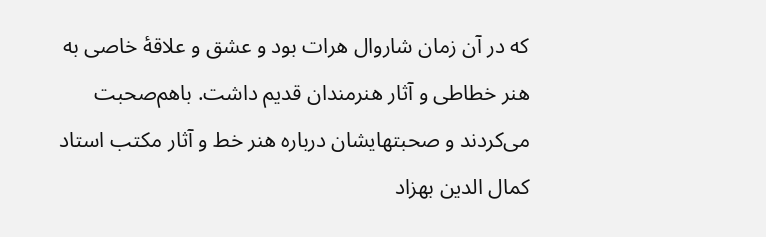که در آن زمان شاروال هرات بود و عشق و علاقهٔ خاصی به هنر خطاطی و آثار هنرمندان قدیم داشت. باهم‌صحبت می‌کردند و صحبتهایشان درباره هنر خط و آثار مکتب استاد کمال الدین بهزاد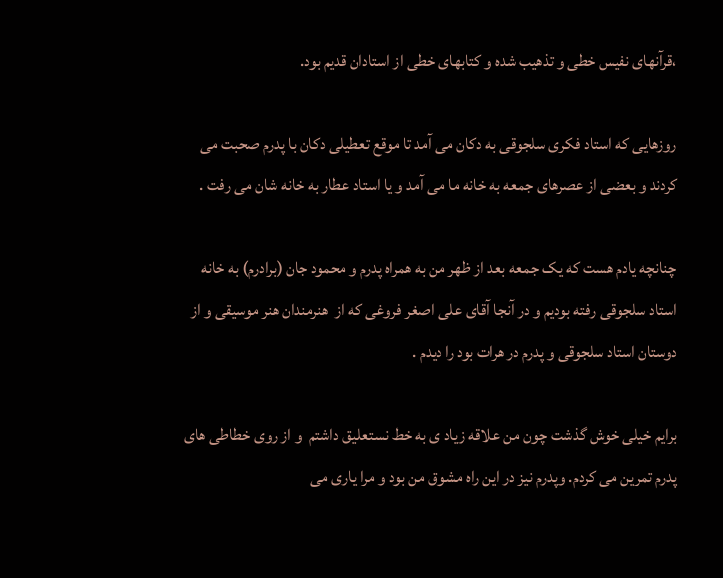،قرآنهای نفیس خطی و تذهیب شده و کتابهای خطی از استادان قدیم بود.

روزهایی که استاد فکری‌ سلجوقی به دکان می آمد تا موقع تعطیلی دکان با پدرم صحبت می کردند و بعضی از عصرهای جمعه به خانه ما می آمد و یا استاد عطار به خانه شان می رفت .

چنانچه یادم هست که یک جمعه بعد از ظهر من به همراه پدرم و محمود جان (برادرم) به خانه استاد سلجوقی رفته بودیم و در آنجا آقای علی اصغر فروغی که از  هنرمندان هنر موسیقی و از دوستان استاد سلجوقی و پدرم در هرات بود را دیدم .

برایم خیلی خوش گذشت چون من علاقه زیاد ی به خط نستعلیق داشتم  و از روی خطاطی های پدرم تمرین می کردم. وپدرم نیز در این راه مشوق من بود و مرا یاری می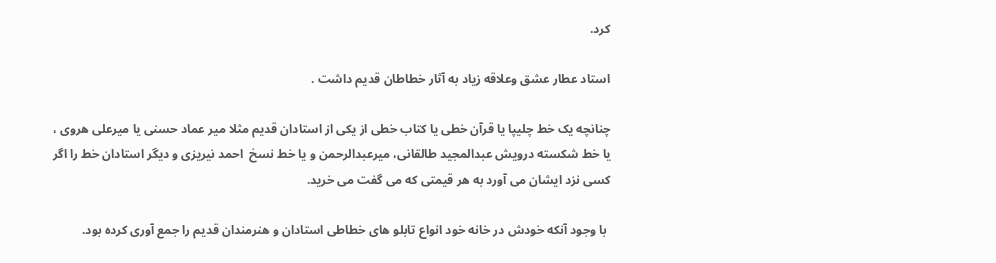کرد.

استاد عطار عشق وعلاقه‌ زیاد به آثار خطاطان قدیم داشت .

چنانچه یک خط چلیپا یا قرآن خطی یا کتاب خطی از یکی از استادان قدیم مثلا میر عماد حسنی یا میرعلی هروی ، یا خط شکسته درویش عبدالمجید طالقانی، میرعبدالرحمن و یا خط‌ نسخ  احمد نیریزی و دیگر استادان خط را اگر کسی نزد ایشان می آورد به هر قیمتی که می گفت می خرید.

 با وجود آنکه خودش در خانه خود انواع تابلو های خطاطی استادان و هنرمندان قدیم را جمع آوری کرده بود.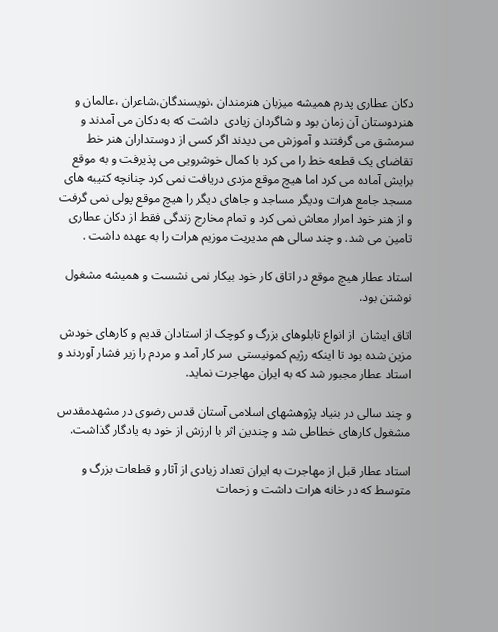دکان عطاری پدرم همیشه میزبان هنرمندان ،نویسندگان،شاعران ،عالمان و هنردوستان آن زمان بود و شاگردان زیادی  داشت که به دکان می آمدند و سرمشق می گرفتند و آموزش می دیدند اگر کسی از دوستداران هنر خط تقاضای یک قطعه خط را می کرد با کمال خوشرویی می پذیرفت و به موقع برایش آماده می کرد اما هیچ موقع مزدی دریافت نمی کرد چنانچه کتیبه های مسجد جامع هرات و‌دیگر مساجد و جاهای دیگر را هیچ موقع پولی نمی گرفت و از هنر خود امرار معاش نمی کرد و تمام مخارج زندگی فقط از دکان عطاری تامین می شد. و چند سالی هم مدیریت موزیم هرات را به عهده داشت .

استاد عطار هیچ موقع در اتاق کار خود بیکار نمی نشست و همیشه مشغول نوشتن بود.

اتاق ایشان  از انواع تابلوهای بزرگ و کوچک از استادان قدیم و کارهای خودش مزین شده بود تا اینکه رژیم کمونیستی  سر کار آمد و مردم را زیر فشار آوردند و استاد عطار مجبور شد که به ایران مهاجرت نماید.

و چند سالی در بنیاد پژوهشهای اسلامی آستان قدس رضوی در مشهدمقدس مشغول کارهای خطاطی شد و چندین اثر با ارزش از خود به یادگار گذاشت.

استاد عطار قبل از مهاجرت به ایران تعداد زیادی از آثار و قطعات بزرگ و متوسط که در خانه هرات داشت و زحمات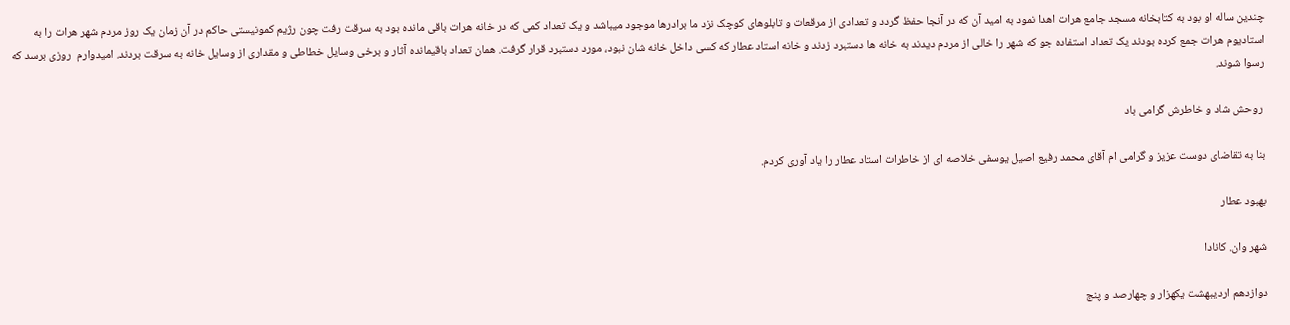چندین ساله او بود به کتابخانه مسجد جامع هرات اهدا نمود به امید آن که در آنجا حفظ گردد و تعدادی از مرقعات و تابلوهای کوچک نزد ما برادرها موجود میباشد و یک تعداد کمی که در خانه هرات باقی مانده بود به سرقت رفت چون رژیم کمونیستی حاکم در آن زمان یک روز مردم شهر هرات را به استادیوم هرات جمع کرده بودند یک تعداد استفاده جو که شهر را خالی از مردم دیدند به خانه ها دستبرد زدند و خانه استاد عطار که کسی داخل خانه شان نبود، مورد دستبرد قرار گرفت. همان تعداد باقیمانده آثار و برخی وسایل خطاطی و مقداری از وسایل خانه به سرقت بردند. امیدوارم  روزی برسد که رسوا شوند.

 روحش شاد و خاطرش گرامی باد

بنا به تقاضای دوست عزیز و گرامی ام آقای محمد رفیع اصیل یوسفی خلاصه ای از خاطرات استاد عطار را یاد آوری کردم.

بهبود عطار

شهر وان. کانادا

دوازدهم اردیبهشت یکهزار و چهارصد و پنج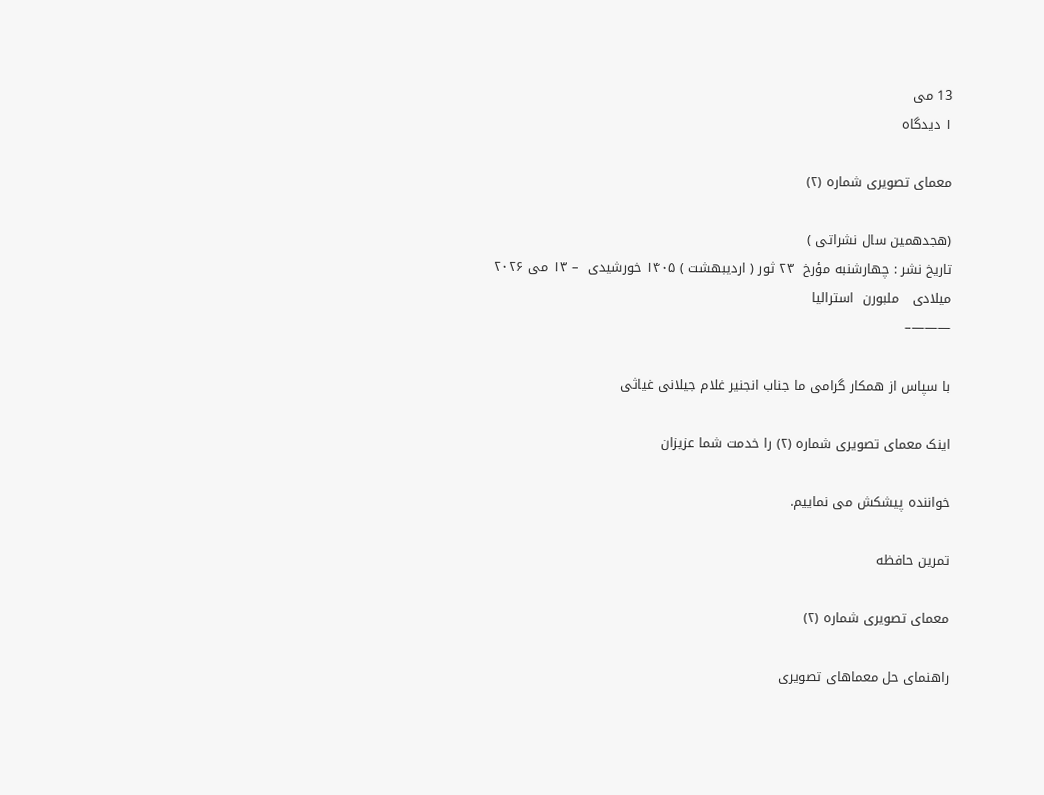13 می
۱ دیدگاه

معماى تصویرى شماره (۲)

(هجدهمین سال نشراتی )
تاریخ نشر : چهارشنبه مؤرخ  ۲۳ ثور ( اردیبهشت ) ۱۴۰۵ خورشیدی  – ۱۳ می ۲۰۲۶ میلادی   ملبورن  استرالیا
———–

با سپاس از همکار گرامی ما جناب انجنیر غلام جیلانی غیاثی

اینک معمای تصویری شماره (۲) را خدمت شما عزیزان

خواننده پیشکش می نماییم.

تمرین حافظه

معماى تصویرى شماره (۲)

راهنمای حل معماهای تصویری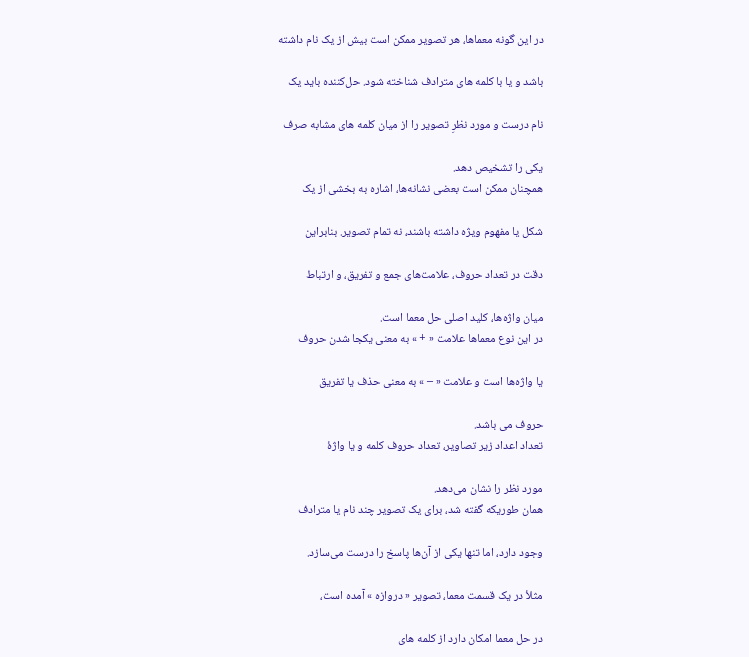در این گونه معماها، هر تصویر ممکن است بیش از یک نام داشته

باشد و یا با کلمه های مترادف شناخته شود. حل‌کننده باید یک

نام درست و مورد نظرِ تصویر را از میان کلمه های مشابه صرف

یکی را تشخیص دهد.
همچنان ممکن است بعضی نشانه‌ها، اشاره به بخشی از یک

شکل یا مفهوم ویژه داشته باشند، نه تمام تصویر. بنابراین

دقت در تعداد حروف، علامت‌های جمع و تفریق، و ارتباط

میان واژه‌ها، کلید اصلی حل معما است.
در این نوع معماها علامت « + » به معنی یکجا شدن حروف

یا واژه‌ها است و علامت « – » به معنی حذف یا تفریق

حروف می باشد.
تعداد اعداد زیر تصاویر، تعداد حروف کلمه و یا واژهٔ

مورد نظر را نشان می‌دهد.
همان طوریکه گفته شد، برای یک تصویر چند نام یا مترادف

وجود دارد، اما تنها یکی از آن‌ها پاسخ را درست می‌سازد.

مثلأ در یک قسمت معما، تصویر « دروازه » آمده است،

در حل معما امکان دارد از کلمه های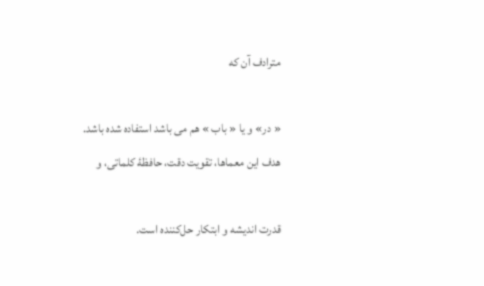مترادف آن که

« در» و یا « باب » هم می باشد استفاده شده باشد.
هدف این معماها، تقویت دقت، حافظهٔ کلماتی، و

قدرت اندیشه و ابتکار حل‌کننده است.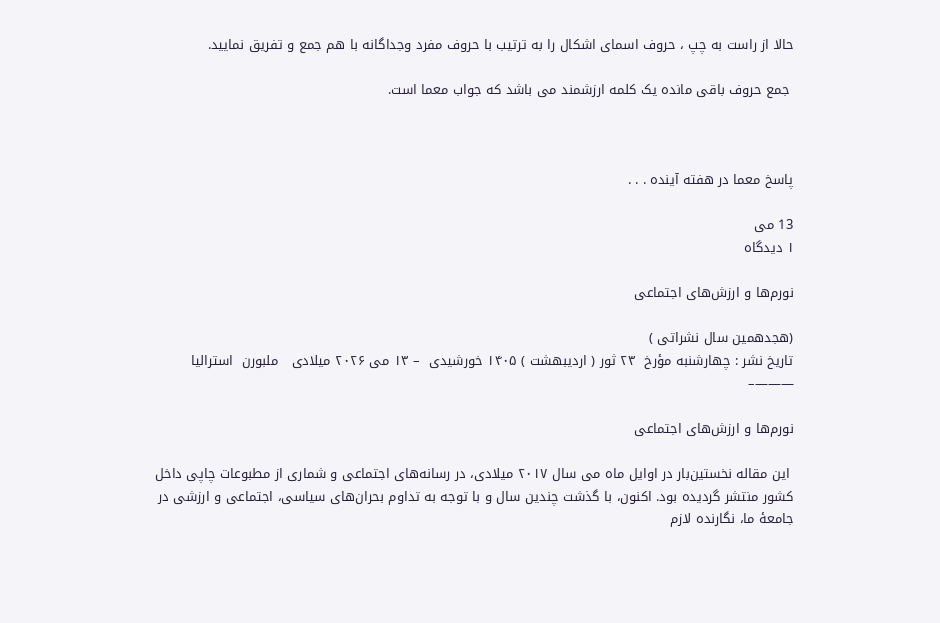حالا از راست به چپ ، حروف اسماى اشکال را به ترتیب با حروف مفرد وجداگانه با هم جمع و تفریق نمایید.

 جمع حروف باقى مانده یک کلمه ارزشمند می باشد که جواب معما است.



پاسخ معما در هفته آینده . . .

13 می
۱ دیدگاه

نورم‌ها و ارزش‌های اجتماعی

(هجدهمین سال نشراتی )
تاریخ نشر : چهارشنبه مؤرخ  ۲۳ ثور ( اردیبهشت ) ۱۴۰۵ خورشیدی  – ۱۳ می ۲۰۲۶ میلادی   ملبورن  استرالیا
———–

نورم‌ها و ارزش‌های اجتماعی

 این مقاله نخستین‌بار در اوایل ماه می سال ۲۰۱۷ میلادی، در رسانه‌های اجتماعی و شماری از مطبوعات چاپی داخل کشور منتشر گردیده بود. اکنون، با گذشت چندین سال و با توجه به تداوم بحران‌های سیاسی، اجتماعی و ارزشی در جامعۀ ما، نگارنده لازم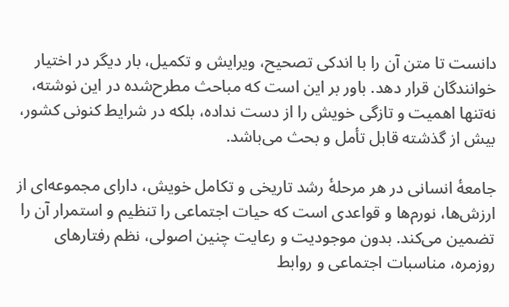دانست تا متن آن را با اندکی تصحیح، ویرایش و تکمیل، بار دیگر در اختیار خوانندگان قرار دهد. باور بر این است که مباحث مطرح‌شده در این نوشته، نه‌تنها اهمیت و تازگی خویش را از دست نداده، بلکه در شرایط کنونی کشور، بیش از گذشته قابل تأمل و بحث می‌باشد.

جامعۀ انسانی در هر مرحلۀ رشد تاریخی و تکامل خویش، دارای مجموعه‌ای از ارزش‌ها، نورم‌ها و قواعدی است که حیات اجتماعی را تنظیم و استمرار آن را تضمین می‌کند. بدون موجودیت و رعایت چنین اصولی، نظم رفتارهای روزمره، مناسبات اجتماعی و روابط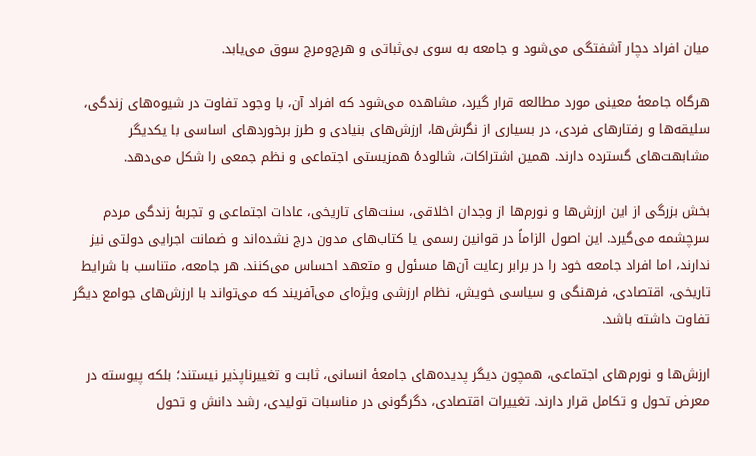میان افراد دچار آشفتگی می‌شود و جامعه به سوی بی‌ثباتی و هرج‌ومرج سوق می‌یابد.

هرگاه جامعۀ معینی مورد مطالعه قرار گیرد، مشاهده می‌شود که افراد آن، با وجود تفاوت در شیوه‌های زندگی، سلیقه‌ها و رفتارهای فردی، در بسیاری از نگرش‌ها، ارزش‌های بنیادی و طرز برخوردهای اساسی با یکدیگر مشابهت‌های گسترده دارند. همین اشتراکات، شالودۀ همزیستی اجتماعی و نظم جمعی را شکل می‌دهد.

بخش بزرگی از این ارزش‌ها و نورم‌ها از وجدان اخلاقی، سنت‌های تاریخی، عادات اجتماعی و تجربۀ زندگی مردم سرچشمه می‌گیرد. این اصول الزاماً در قوانین رسمی یا کتاب‌های مدون درج نشده‌اند و ضمانت اجرایی دولتی نیز ندارند، اما افراد جامعه خود را در برابر رعایت آن‌ها مسئول و متعهد احساس می‌کنند. هر جامعه، متناسب با شرایط تاریخی، اقتصادی، فرهنگی و سیاسی خویش، نظام ارزشی ویژه‌ای می‌آفریند که می‌تواند با ارزش‌های جوامع دیگر تفاوت داشته باشد.

ارزش‌ها و نورم‌های اجتماعی، همچون دیگر پدیده‌های جامعۀ انسانی، ثابت و تغییرناپذیر نیستند؛ بلکه پیوسته در معرض تحول و تکامل قرار دارند. تغییرات اقتصادی، دگرگونی در مناسبات تولیدی، رشد دانش و تحول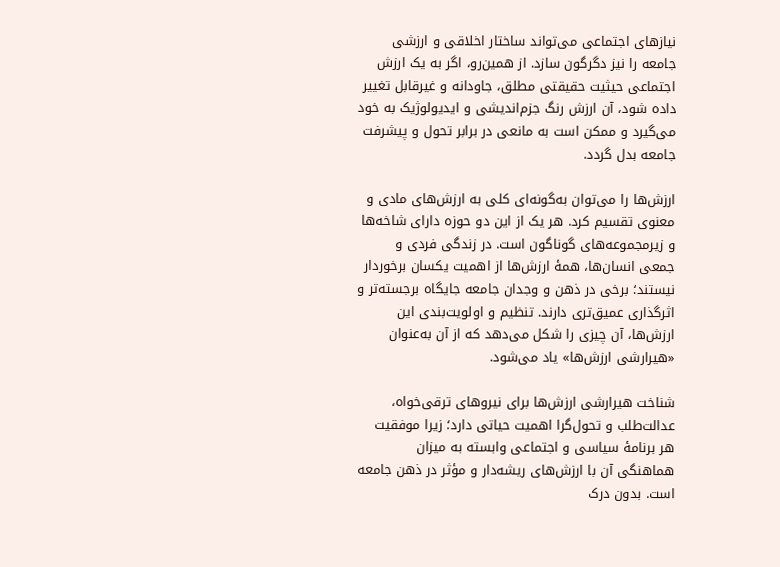نیازهای اجتماعی می‌تواند ساختار اخلاقی و ارزشی جامعه را نیز دگرگون سازد. از همین‌رو، اگر به یک ارزش اجتماعی حیثیت حقیقتی مطلق، جاودانه و غیرقابل تغییر داده شود، آن ارزش رنگ جزم‌اندیشی و ایدیولوژیک به خود می‌گیرد و ممکن است به مانعی در برابر تحول و پیشرفت جامعه بدل گردد.

ارزش‌ها را می‌توان به‌گونه‌ای کلی به ارزش‌های مادی و معنوی تقسیم کرد. هر یک از این دو حوزه دارای شاخه‌ها و زیرمجموعه‌های گوناگون است. در زندگی فردی و جمعی انسان‌ها، همۀ ارزش‌ها از اهمیت یکسان برخوردار نیستند؛ برخی در ذهن و وجدان جامعه جایگاه برجسته‌تر و اثرگذاری عمیق‌تری دارند. تنظیم و اولویت‌بندی این ارزش‌ها، آن چیزی را شکل می‌دهد که از آن به‌عنوان «هیرارشی ارزش‌ها» یاد می‌شود.

شناخت هیرارشی ارزش‌ها برای نیروهای ترقی‌خواه، عدالت‌طلب و تحول‌گرا اهمیت حیاتی دارد؛ زیرا موفقیت هر برنامۀ سیاسی و اجتماعی وابسته به میزان هماهنگی آن با ارزش‌های ریشه‌دار و مؤثر در ذهن جامعه است. بدون درک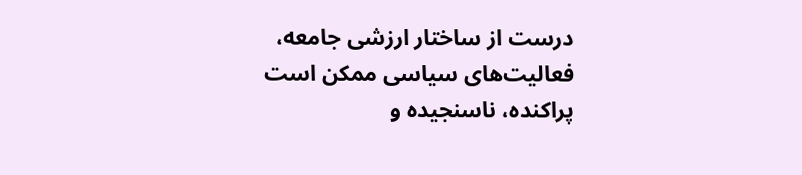درست از ساختار ارزشی جامعه، فعالیت‌های سیاسی ممکن است پراکنده، ناسنجیده و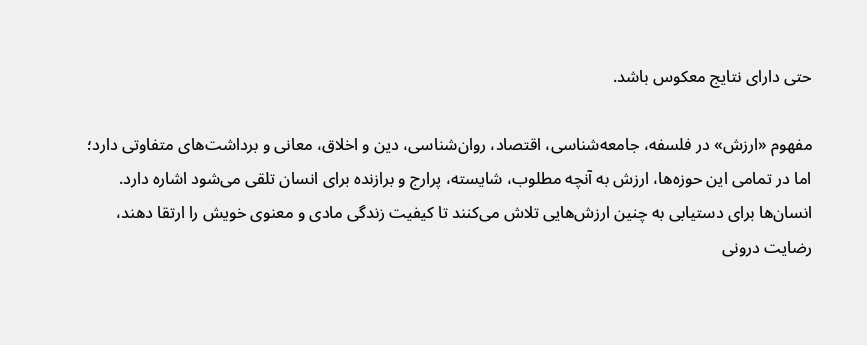حتی دارای نتایج معکوس باشد.

مفهوم «ارزش» در فلسفه، جامعه‌شناسی، اقتصاد، روان‌شناسی، دین و اخلاق، معانی و برداشت‌های متفاوتی دارد؛ اما در تمامی این حوزه‌ها، ارزش به آنچه مطلوب، شایسته، پرارج و برازنده برای انسان تلقی می‌شود اشاره دارد. انسان‌ها برای دستیابی به چنین ارزش‌هایی تلاش می‌کنند تا کیفیت زندگی مادی و معنوی خویش را ارتقا دهند، رضایت درونی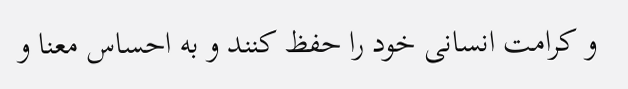و کرامت انسانی خود را حفظ کنند و به احساس معنا و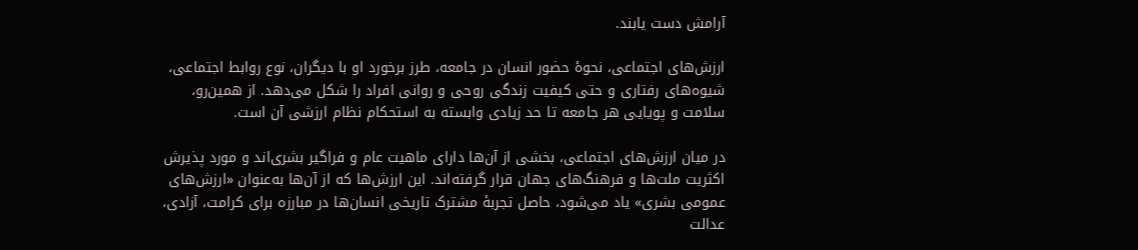آرامش دست یابند.

ارزش‌های اجتماعی، نحوۀ حضور انسان در جامعه، طرز برخورد او با دیگران، نوع روابط اجتماعی، شیوه‌های رفتاری و حتی کیفیت زندگی روحی و روانی افراد را شکل می‌دهد. از همین‌رو، سلامت و پویایی هر جامعه تا حد زیادی وابسته به استحکام نظام ارزشی آن است.

در میان ارزش‌های اجتماعی، بخشی از آن‌ها دارای ماهیت عام و فراگیر بشری‌اند و مورد پذیرش اکثریت ملت‌ها و فرهنگ‌های جهان قرار گرفته‌اند. این ارزش‌ها که از آن‌ها به‌عنوان «ارزش‌های عمومی بشری» یاد می‌شود، حاصل تجربۀ مشترک تاریخی انسان‌ها در مبارزه برای کرامت، آزادی، عدالت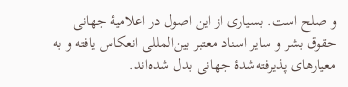و صلح است. بسیاری از این اصول در اعلامیۀ جهانی حقوق بشر و سایر اسناد معتبر بین‌المللی انعکاس یافته و به معیارهای پذیرفته‌شدۀ جهانی بدل شده‌اند.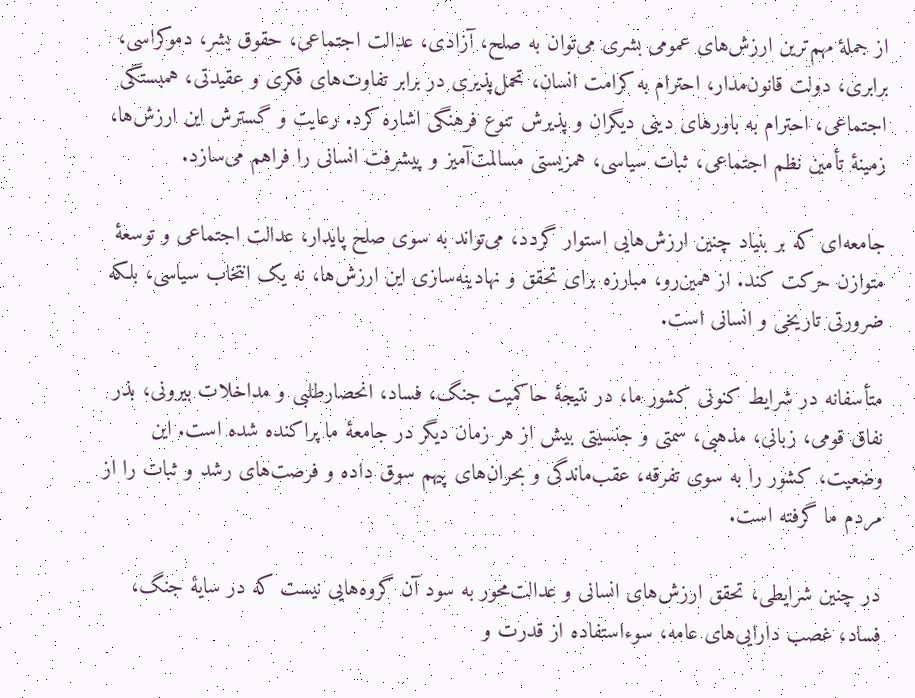از جملۀ مهم‌ترین ارزش‌های عمومی بشری می‌توان به صلح، آزادی، عدالت اجتماعی، حقوق بشر، دموکراسی، برابری، دولت قانون‌مدار، احترام به کرامت انسان، تحمل‌پذیری در برابر تفاوت‌های فکری و عقیدتی، همبستگی اجتماعی، احترام به باورهای دینی دیگران و پذیرش تنوع فرهنگی اشاره کرد. رعایت و گسترش این ارزش‌ها، زمینۀ تأمین نظم اجتماعی، ثبات سیاسی، همزیستی مسالمت‌آمیز و پیشرفت انسانی را فراهم می‌سازد.

جامعه‌ای که بر بنیاد چنین ارزش‌هایی استوار گردد، می‌تواند به سوی صلح پایدار، عدالت اجتماعی و توسعۀ متوازن حرکت کند. از همین‌رو، مبارزه برای تحقق و نهادینه‌سازی این ارزش‌ها، نه یک انتخاب سیاسی، بلکه ضرورتی تاریخی و انسانی است.

متأسفانه در شرایط کنونی کشور ما، در نتیجۀ حاکمیت جنگ، فساد، انحصارطلبی و مداخلات بیرونی، بذر نفاق قومی، زبانی، مذهبی، سمتی و جنسیتی بیش از هر زمان دیگر در جامعۀ ما پراکنده شده است. این وضعیت، کشور را به سوی تفرقه، عقب‌ماندگی و بحران‌های پیهم سوق داده و فرصت‌های رشد و ثبات را از مردم ما گرفته است.

در چنین شرایطی، تحقق ارزش‌های انسانی و عدالت‌محور به سود آن گروه‌هایی نیست که در سایۀ جنگ، فساد، غصب دارایی‌های عامه، سوءاستفاده از قدرت و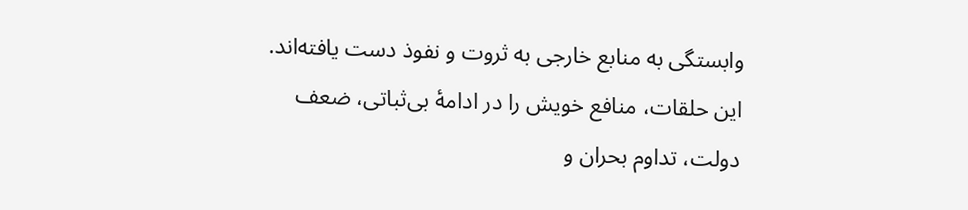وابستگی به منابع خارجی به ثروت و نفوذ دست یافته‌اند. این حلقات، منافع خویش را در ادامۀ بی‌ثباتی، ضعف دولت، تداوم بحران و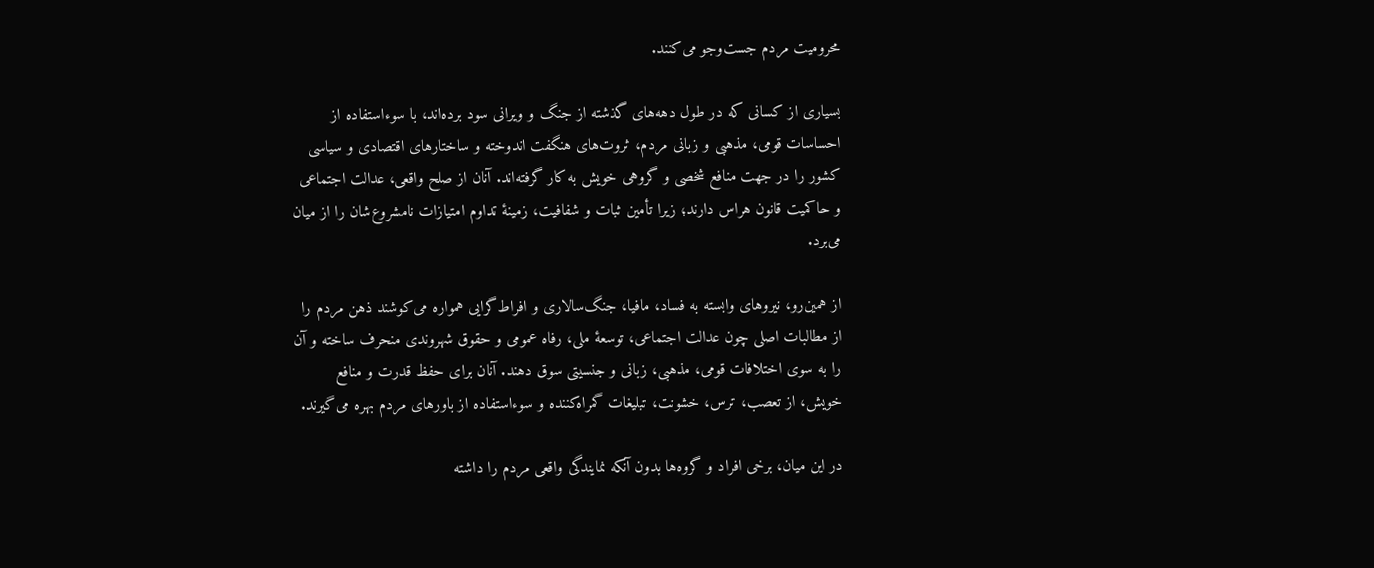محرومیت مردم جست‌وجو می‌کنند.

بسیاری از کسانی که در طول دهه‌های گذشته از جنگ و ویرانی سود برده‌اند، با سوءاستفاده از احساسات قومی، مذهبی و زبانی مردم، ثروت‌های هنگفت اندوخته و ساختارهای اقتصادی و سیاسی کشور را در جهت منافع شخصی و گروهی خویش به کار گرفته‌اند. آنان از صلح واقعی، عدالت اجتماعی و حاکمیت قانون هراس دارند؛ زیرا تأمین ثبات و شفافیت، زمینۀ تداوم امتیازات نامشروع‌شان را از میان می‌برد.

از همین‌رو، نیروهای وابسته به فساد، مافیا، جنگ‌سالاری و افراط‌گرایی همواره می‌کوشند ذهن مردم را از مطالبات اصلی چون عدالت اجتماعی، توسعۀ ملی، رفاه عمومی و حقوق شهروندی منحرف ساخته و آن را به سوی اختلافات قومی، مذهبی، زبانی و جنسیتی سوق دهند. آنان برای حفظ قدرت و منافع خویش، از تعصب، ترس، خشونت، تبلیغات گمراه‌کننده و سوءاستفاده از باورهای مردم بهره می‌گیرند.

در این میان، برخی افراد و گروه‌ها بدون آنکه نمایندگی واقعی مردم را داشته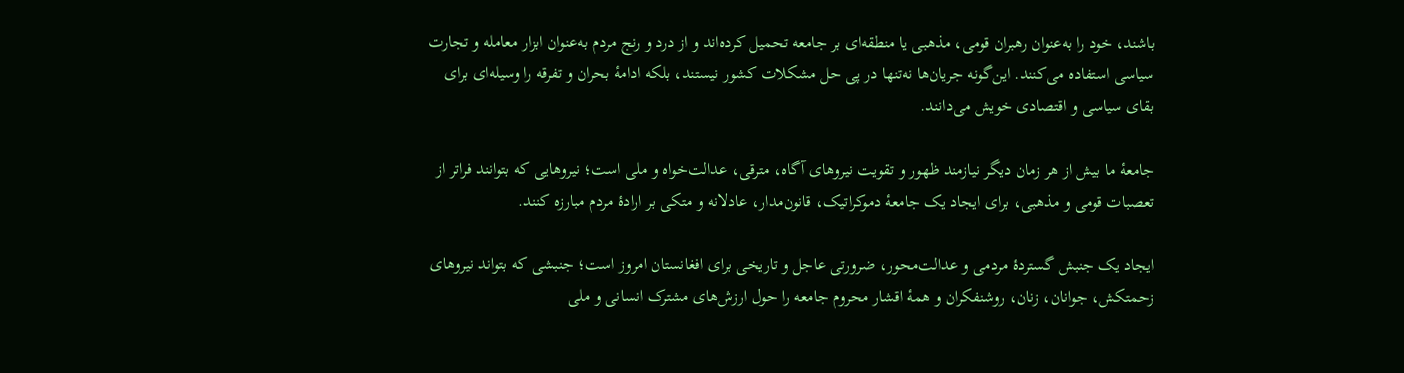باشند، خود را به‌عنوان رهبران قومی، مذهبی یا منطقه‌ای بر جامعه تحمیل کرده‌اند و از درد و رنج مردم به‌عنوان ابزار معامله و تجارت سیاسی استفاده می‌کنند. این‌گونه جریان‌ها نه‌تنها در پی حل مشکلات کشور نیستند، بلکه ادامۀ بحران و تفرقه را وسیله‌ای برای بقای سیاسی و اقتصادی خویش می‌دانند.

جامعۀ ما بیش از هر زمان دیگر نیازمند ظهور و تقویت نیروهای آگاه، مترقی، عدالت‌خواه و ملی است؛ نیروهایی که بتوانند فراتر از تعصبات قومی و مذهبی، برای ایجاد یک جامعۀ دموکراتیک، قانون‌مدار، عادلانه و متکی بر ارادۀ مردم مبارزه کنند.

ایجاد یک جنبش گستردۀ مردمی و عدالت‌محور، ضرورتی عاجل و تاریخی برای افغانستان امروز است؛ جنبشی که بتواند نیروهای زحمتکش، جوانان، زنان، روشنفکران و همۀ اقشار محروم جامعه را حول ارزش‌های مشترک انسانی و ملی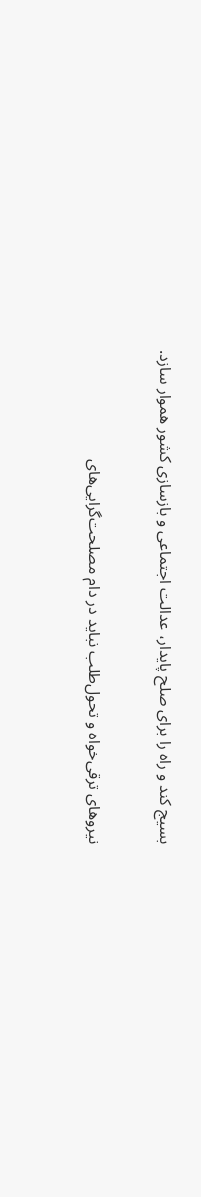بسیج کند و راه را برای صلح پایدار، عدالت اجتماعی و بازسازی کشور هموار سازد.

نیروهای ترقی‌خواه و تحول‌طلب نباید در دام مصلحت‌گرایی‌های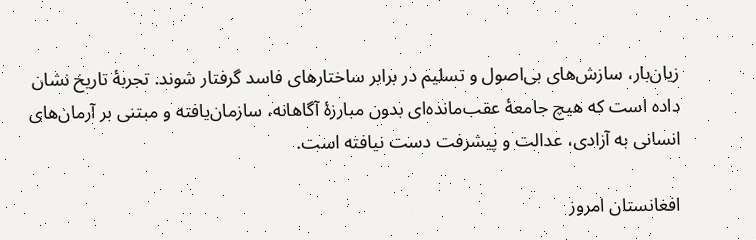زیان‌بار، سازش‌های بی‌اصول و تسلیم در برابر ساختارهای فاسد گرفتار شوند. تجربۀ تاریخ نشان داده است که هیچ جامعۀ عقب‌مانده‌ای بدون مبارزۀ آگاهانه، سازمان‌یافته و مبتنی بر آرمان‌های انسانی به آزادی، عدالت و پیشرفت دست نیافته است.

افغانستان امروز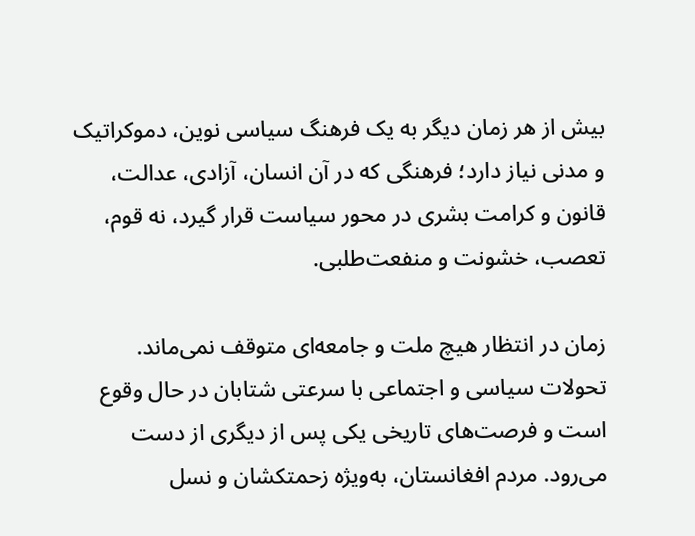بیش از هر زمان دیگر به یک فرهنگ سیاسی نوین، دموکراتیک و مدنی نیاز دارد؛ فرهنگی که در آن انسان، آزادی، عدالت، قانون و کرامت بشری در محور سیاست قرار گیرد، نه قوم، تعصب، خشونت و منفعت‌طلبی.

زمان در انتظار هیچ ملت و جامعه‌ای متوقف نمی‌ماند. تحولات سیاسی و اجتماعی با سرعتی شتابان در حال وقوع است و فرصت‌های تاریخی یکی پس از دیگری از دست می‌رود. مردم افغانستان، به‌ویژه زحمتکشان و نسل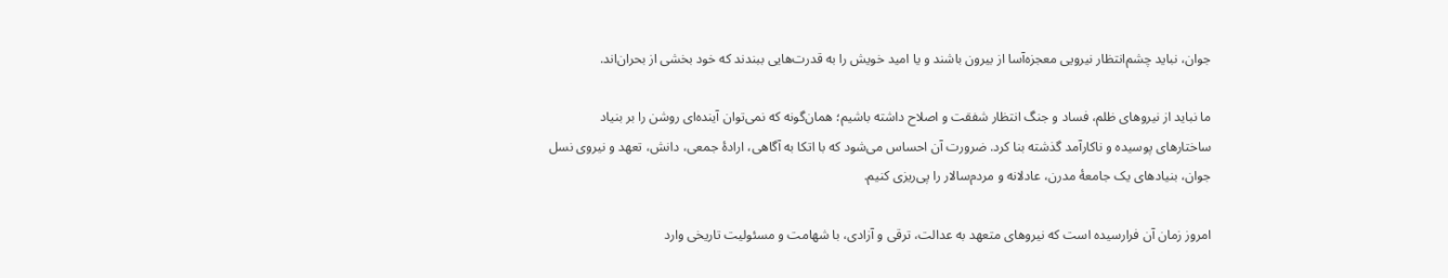جوان، نباید چشم‌انتظار نیرویی معجزه‌آسا از بیرون باشند و یا امید خویش را به قدرت‌هایی ببندند که خود بخشی از بحران‌اند.

ما نباید از نیروهای ظلم، فساد و جنگ انتظار شفقت و اصلاح داشته باشیم؛ همان‌گونه که نمی‌توان آینده‌ای روشن را بر بنیاد ساختارهای پوسیده و ناکارآمد گذشته بنا کرد. ضرورت آن احساس می‌شود که با اتکا به آگاهی، ارادۀ جمعی، دانش، تعهد و نیروی نسل جوان، بنیادهای یک جامعۀ مدرن، عادلانه و مردم‌سالار را پی‌ریزی کنیم.

امروز زمان آن فرارسیده است که نیروهای متعهد به عدالت، ترقی و آزادی، با شهامت و مسئولیت تاریخی وارد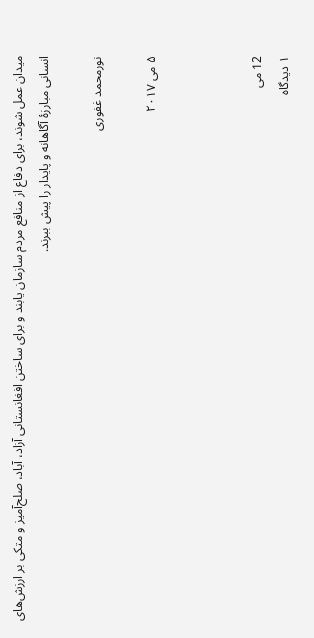میدان عمل شوند، برای دفاع از منافع مردم سازمان یابند و برای ساختن افغانستانی آزاد، آباد، صلح‌آمیز و متکی بر ارزش‌های انسانی مبارزۀ آگاهانه و پایدار را پیش ببرند.

نورمحمد غفوری

۵ می ۲۰۱۷



12 می
۱ دیدگاه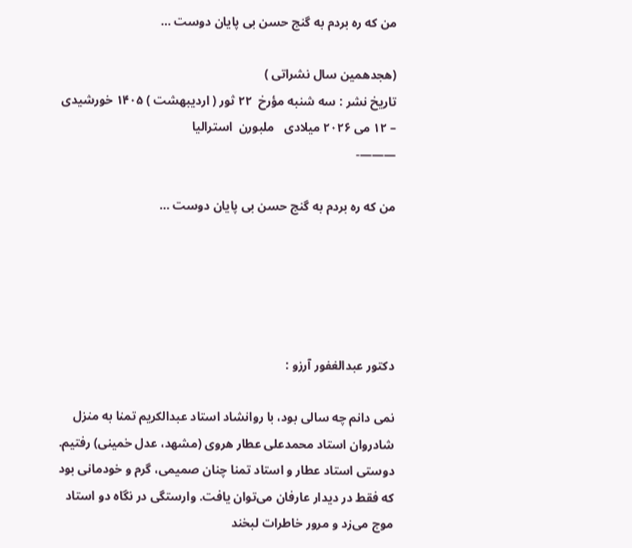من که ره بردم به گنج حسن بی پایان دوست …

(هجدهمین سال نشراتی )
تاریخ نشر : سه شنبه مؤرخ  ۲۲ ثور ( اردیبهشت ) ۱۴۰۵ خورشیدی  – ۱۲ می ۲۰۲۶ میلادی   ملبورن  استرالیا
———-

من که ره بردم به گنج حسن بی پایان دوست …





دکتور عبدالغفور آرزو :

نمی دانم چه سالی بود، با روانشاد استاد عبدالکریم تمنا به منزل شادروان استاد محمدعلی عطار هروی (مشهد، عدل خمینی) رفتیم. دوستی استاد عطار و استاد تمنا چنان صمیمی، گرم و خودمانی بود که فقط در دیدار عارفان می‌توان یافت. وارستگی در نگاه دو استاد موج می‌زد و مرور خاطرات لبخند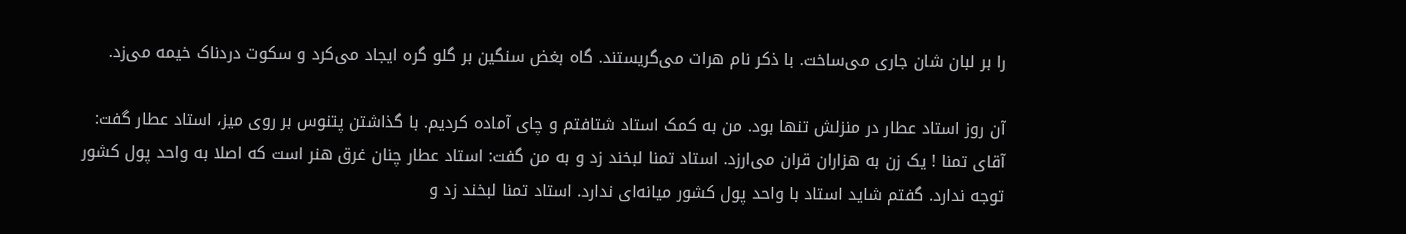را بر لبان شان جاری می‌ساخت. با ذکر نام هرات می‌گریستند. گاه بغض سنگین بر گلو گره ایجاد می‌کرد و سکوت دردناک خیمه می‌زد.

آن روز استاد عطار در منزلش تنها بود. من به کمک استاد شتافتم و چای آماده کردیم. با گذاشتن پتنوس بر روی میز، استاد عطار گفت: آقای تمنا ! یک زن به هزاران قران می‌ارزد. استاد تمنا لبخند زد و به من گفت: استاد عطار چنان غرق هنر است که اصلا به واحد پول کشور توجه ندارد. گفتم شاید استاد با واحد پول کشور میانه‌ای ندارد. استاد تمنا لبخند زد و‌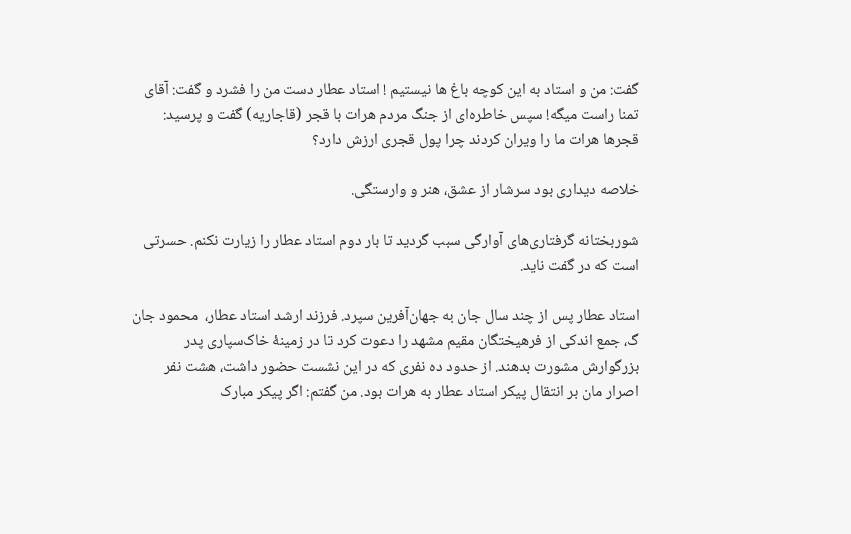گفت: من و استاد به این کوچه باغ ها نیستیم ! استاد عطار دست من را فشرد و گفت: آقای تمنا راست میگه! سپس خاطره‌ای از جنگ مردم هرات با قجر (قاجاریه) گفت و پرسید: قجرها هرات ما را ویران کردند چرا پول قجری ارزش دارد؟

خلاصه دیداری بود سرشار از عشق، هنر و وارستگی.

شوربختانه گرفتاری‌های آوارگی سبب گردید تا بار دوم استاد عطار را زیارت نکنم. حسرتی است که در گفت ناید.

استاد عطار پس از چند سال جان به جهان‌آفرین سپرد. فرزند ارشد استاد عطار،  محمود جان گ، جمع اندکی از فرهیختگان مقیم مشهد را دعوت کرد تا در زمینهٔ خاک‌سپاری پدر بزرگوارش مشورت بدهند. از حدود ده نفری که در این نشست حضور داشت، هشت نفر اصرار مان بر انتقال پیکر استاد عطار به هرات بود. من گفتم: اگر پیکر مبارک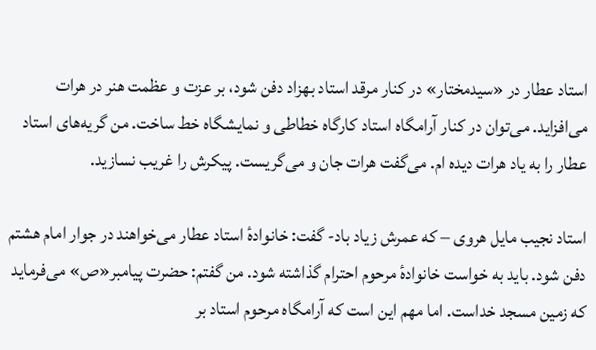استاد عطار در «سیدمختار» در کنار مرقد استاد بهزاد دفن شود، بر عزت و عظمت هنر در هرات می‌افزاید. می‌توان در کنار آرامگاه استاد کارگاه خطاطی و نمایشگاه خط ساخت. من گریه‌های استاد عطار را به یاد هرات دیده ام. می‌گفت هرات جان و‌ می‌گریست. پیکرش را غریب نسازید.

استاد نجیب مایل هروی – که عمرش زیاد باد- گفت: خانوادهٔ استاد عطار می‌خواهند در جوار امام هشتم دفن شود. باید به خواست خانوادهٔ مرحوم احترام گذاشته شود. من گفتم: حضرت پیامبر«ص» می‌فرماید که زمین مسجد خداست. اما مهم این است که آرامگاه مرحوم استاد بر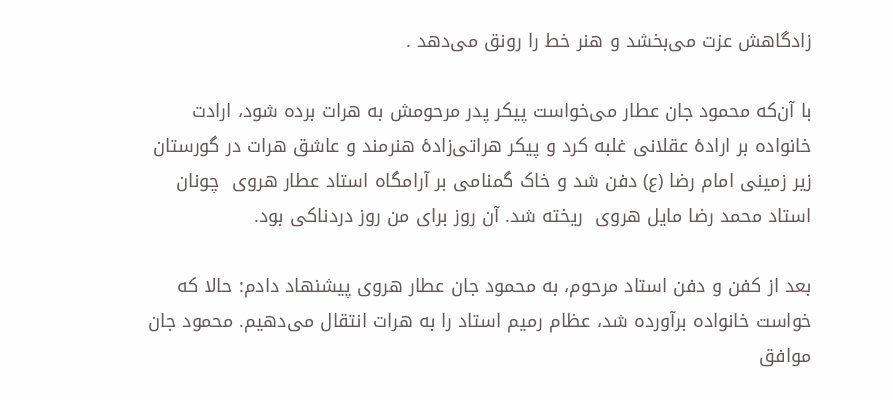زادگاهش عزت می‌بخشد و هنر خط را رونق می‌دهد .

با آن‌که محمود جان عطار می‌خواست پیکر پدر مرحومش به هرات برده شود، ارادت خانواده بر ارادهٔ عقلانی غلبه کرد و‌ پیکر هراتی‌زادهٔ هنرمند و‌ عاشق هرات در گورستان زیر زمینی امام رضا (ع) دفن شد و خاک گمنامی بر آرامگاه استاد عطار هروی  چونان استاد محمد رضا مایل هروی  ریخته شد. آن روز برای من روز دردناکی بود.

بعد از کفن و دفن استاد مرحوم، به محمود جان عطار هروی پیشنهاد دادم: حالا که خواست خانواده برآورده شد، عظام رمیم استاد را به هرات انتقال می‌دهیم. محمود جان موافق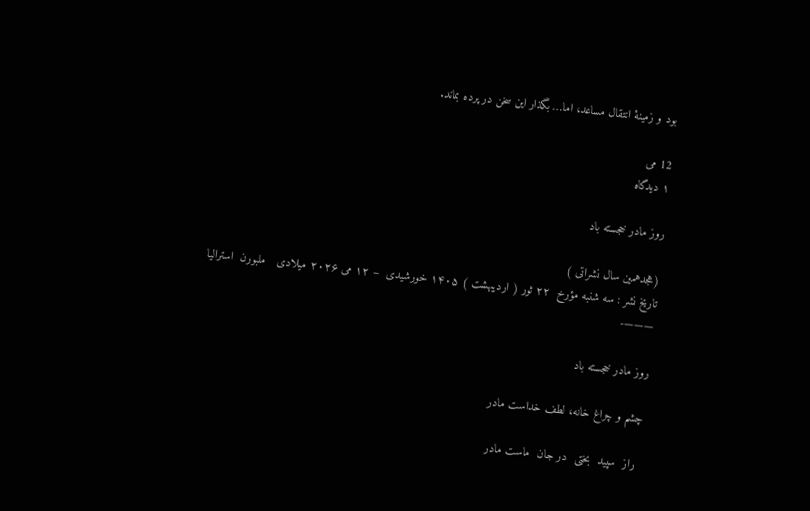بود و زمینهٔ انتقال مساعد، اما… بگذار این سخن در پرده بماند.

12 می
۱ دیدگاه

روز مادر خجسته باد

(هجدهمین سال نشراتی )
تاریخ نشر : سه شنبه مؤرخ  ۲۲ ثور ( اردیبهشت ) ۱۴۰۵ خورشیدی  – ۱۲ می ۲۰۲۶ میلادی   ملبورن  استرالیا
———-

روز مادر خجسته باد

چشم و چراغ خانه، لطف خداست مادر

 راز  سپید  بختی  در جان  ماست مادر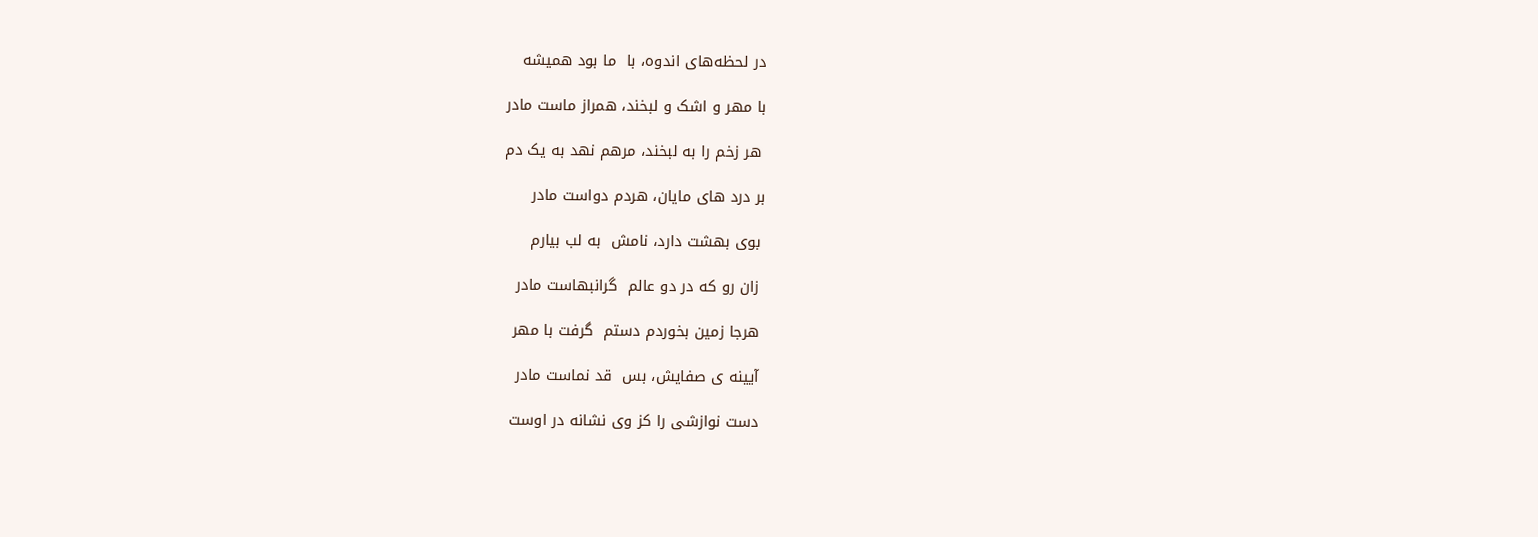در لحظه‌های اندوه، با  ما بود همیشه

با مهر و اشک و لبخند، همراز ماست مادر

 هر زخم را به لبخند، مرهم نهد به یک دم

بر درد های مایان، هردم دواست مادر

 بوی بهشت دارد، نامش  به لب بیارم

 زان رو که در دو عالم  گرانبهاست مادر

 هرجا زمین بخوردم دستم  گرفت با مهر

 آیینه ی صفایش، بس  قد نماست مادر

 دست نوازشی را کز وی نشانه در اوست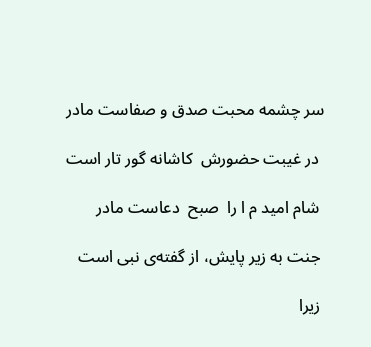سر چشمه محبت صدق و صفاست مادر

 در غیبت حضورش  کاشانه گور تار است

 شام امید م ا را  صبح  دعاست مادر

 جنت به زیر پایش، از گفته‌ی نبی است

 زیرا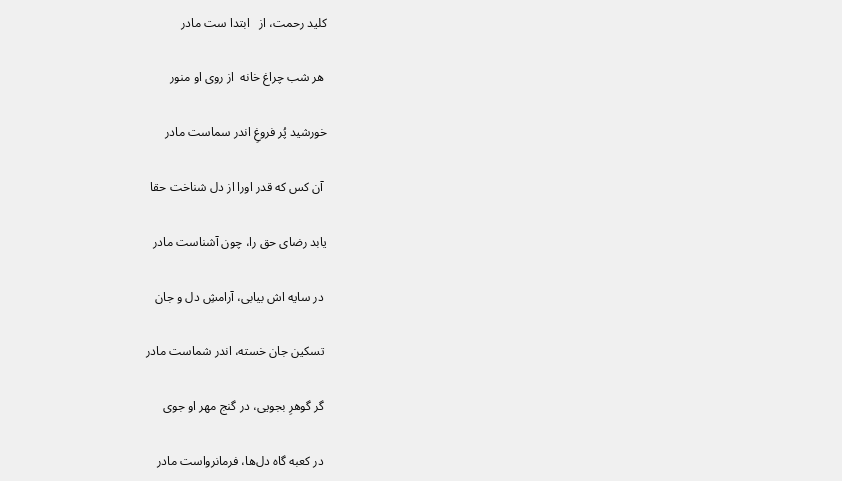کلید رحمت، از   ابتدا ست مادر

 هر شب چراغ خانه  از روی او منور

خورشید پُر فروغِ اندر سماست مادر

 آن کس که قدر اورا از دل شناخت حقا

یابد رضای حق را، چون آشناست مادر

 در سایه اش بیابی، آرامشِ دل و جان

 تسکین جان خسته، اندر شماست مادر

 گر گوهرِ بجویی، در گنج مهر او جوی

 در کعبه گاه دل‌ها، فرمانرواست مادر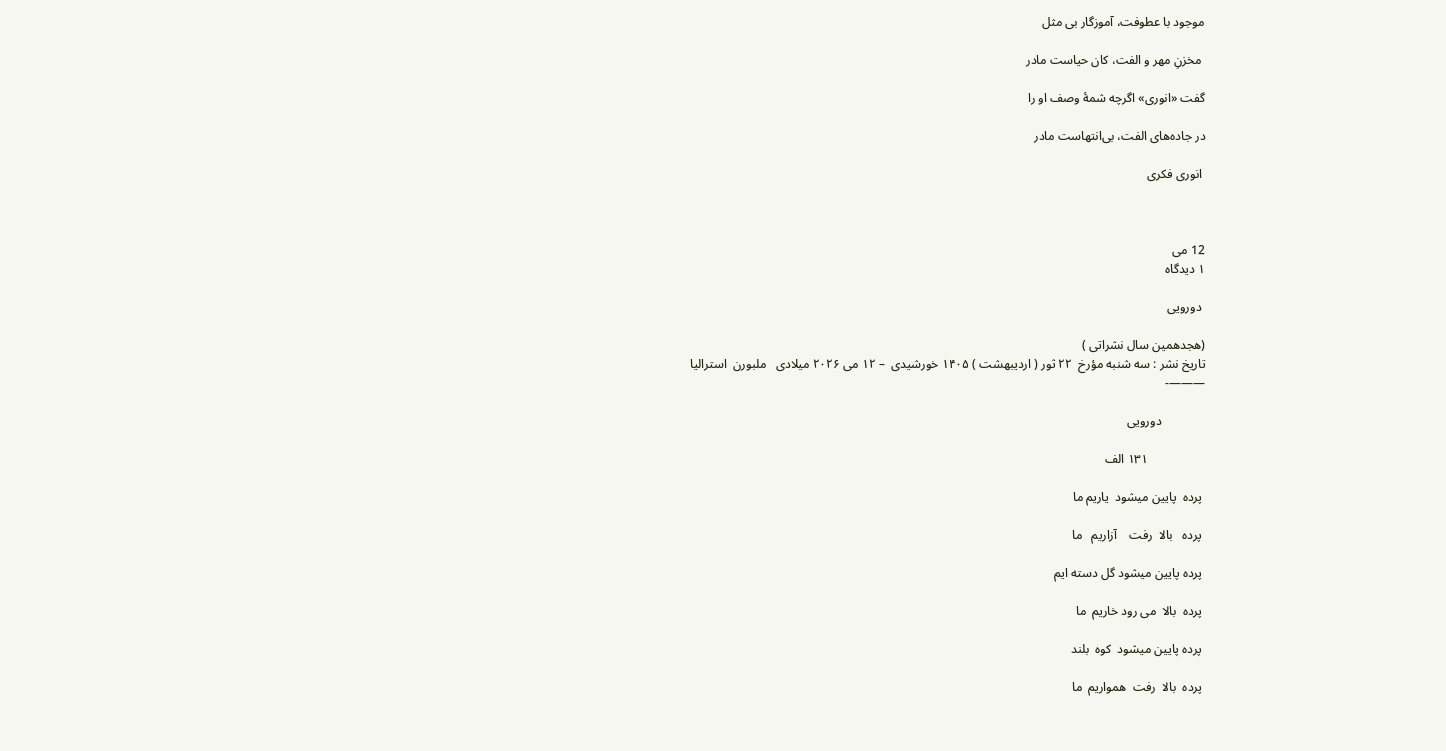موجود با عطوفت، آموزگار بی مثل

 مخزنِ مهر و الفت، کان حیاست مادر

گفت «انوری» اگرچه شمهٔ وصف او را

در جاده‌های الفت، بی‌انتهاست مادر

 انوری فکری



12 می
۱ دیدگاه

 دورویی

(هجدهمین سال نشراتی )
تاریخ نشر : سه شنبه مؤرخ  ۲۲ ثور ( اردیبهشت ) ۱۴۰۵ خورشیدی  – ۱۲ می ۲۰۲۶ میلادی   ملبورن  استرالیا
———-

              دورویی

                  ۱۳۱ الف

 پرده  پایین میشود  یاریم ما

 پرده   بالا  رفت    آزاریم   ما

 پرده پایین میشود گل دسته ایم

 پرده  بالا  می رود خاریم  ما

 پرده پایین میشود  کوه  بلند

 پرده  بالا  رفت  همواریم  ما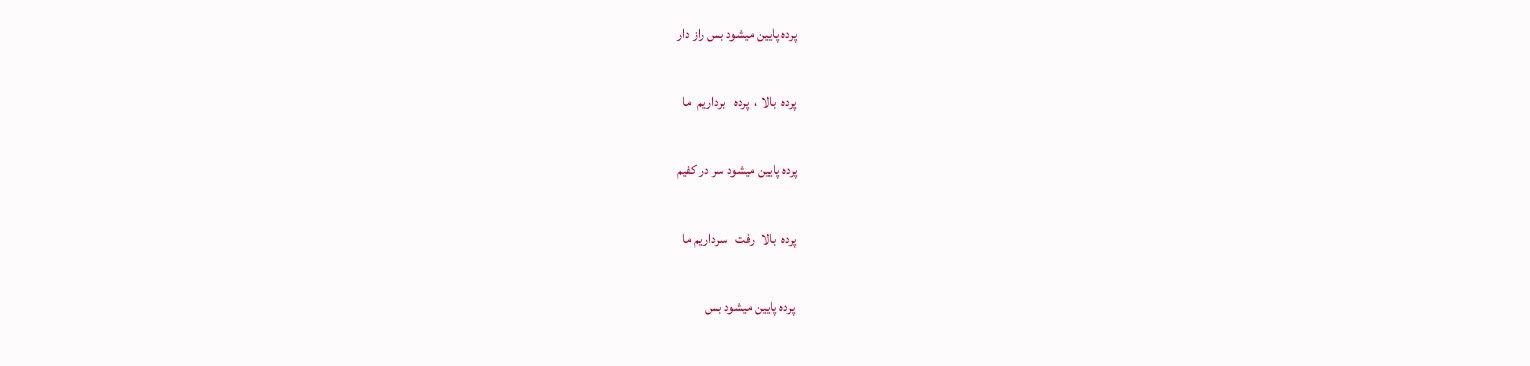پرده پایین میشود بس راز دار

پرده  بالا ،  پرده   برداریم  ما

پرده پایین میشود سر در کفیم

پرده  بالا  رفت   سرداریم ما

 پرده پایین میشود بس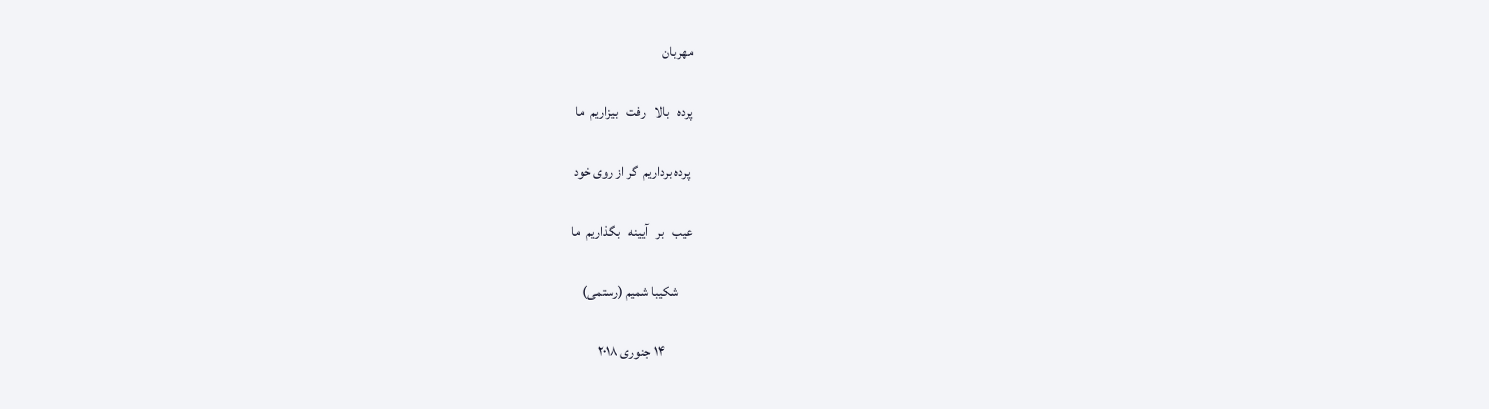مهربان

پرده   بالا   رفت   بیزاریم  ما

 پرده برداریم  گر از روی خود

عیب   بر   آیینه   بگذاریم  ما

     شکیبا شمیم (رستمی)

          ۱۴ جنوری ۲۰۱۸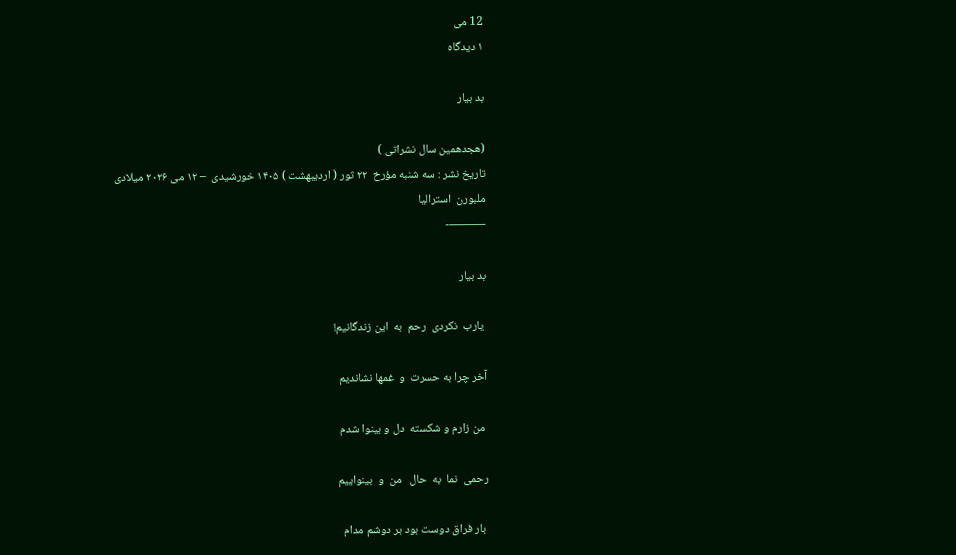12 می
۱ دیدگاه

بد بیار

(هجدهمین سال نشراتی )
تاریخ نشر : سه شنبه مؤرخ  ۲۲ ثور ( اردیبهشت ) ۱۴۰۵ خورشیدی  – ۱۲ می ۲۰۲۶ میلادی   ملبورن  استرالیا
———-

بد بیار

 یارب  نکردی  رحم  به  این زندگانیم!

آخر چرا به حسرت  و  غمها نشاندیم

 من زارم و شکسته  دل و بینوا شدم

رحمی  نما  به  حال   من  و  بینواییم

 بار فراق دوست بود بر دوشم مدام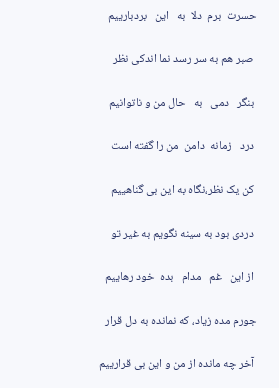حسرت  برم  دلا  به   این   بردبارییم

 صبر هم به سر رسد نما اندکی نظر

 بنگر   دمی   به   حال من و ناتوانیم

 درد   زمانه  دامن  من را گفته است

 کن یک نظر،نگاه به این بی گناهییم

 دردی بود به سینه نگویم به غیر تو

 از این   غم   مدام   بده  خود رهاییم

جورم مده زیاد، که نمانده به دل قرار

 آخر چه مانده از من و این بی قرارییم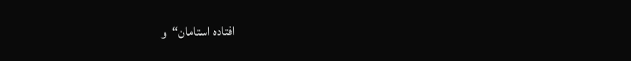افتاده استامان“و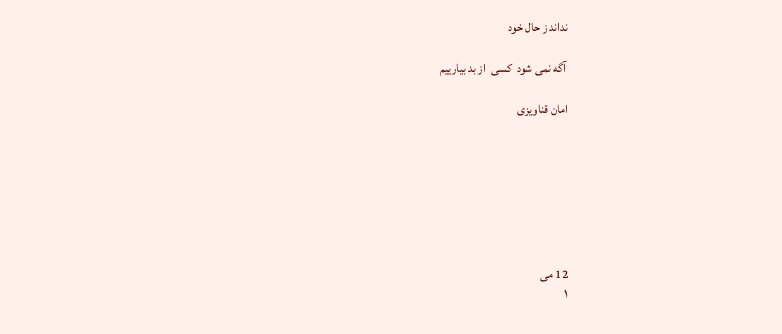نداند ز حال خود

 آگه نمی شود  کسی  از بد بیارییم

امان قناویزی







12 می
۱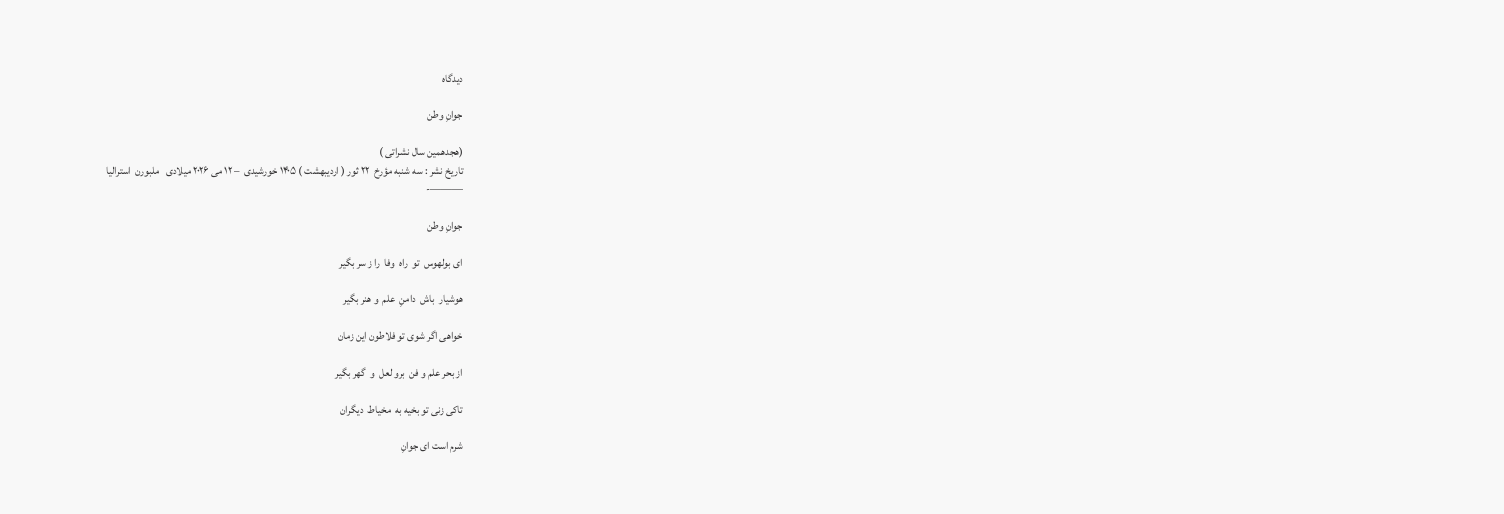دیدگاه

جوانِ وطن

(هجدهمین سال نشراتی )
تاریخ نشر : سه شنبه مؤرخ  ۲۲ ثور ( اردیبهشت ) ۱۴۰۵ خورشیدی  – ۱۲ می ۲۰۲۶ میلادی   ملبورن  استرالیا
———-

جوانِ وطن

ای بولهوس  تو  راه  وفا  را ز سر بگیر

هوشیار  باش  دامنِ  علم  و هنر بگیر

خواهی اگر شوی تو فلاطون این زمان

از بحر علم و فن  برو لعل  و  گهر بگیر

تاکی زنی تو بخیه به  مخیاط  دیگران

شرم است ای جوانِ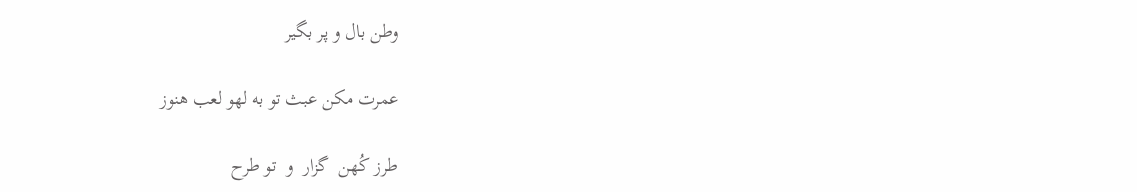وطن بال و پر بگیر

عمرت مکن عبث تو به لهو لعب هنوز

طرز کُهن  گزار  و  تو طرح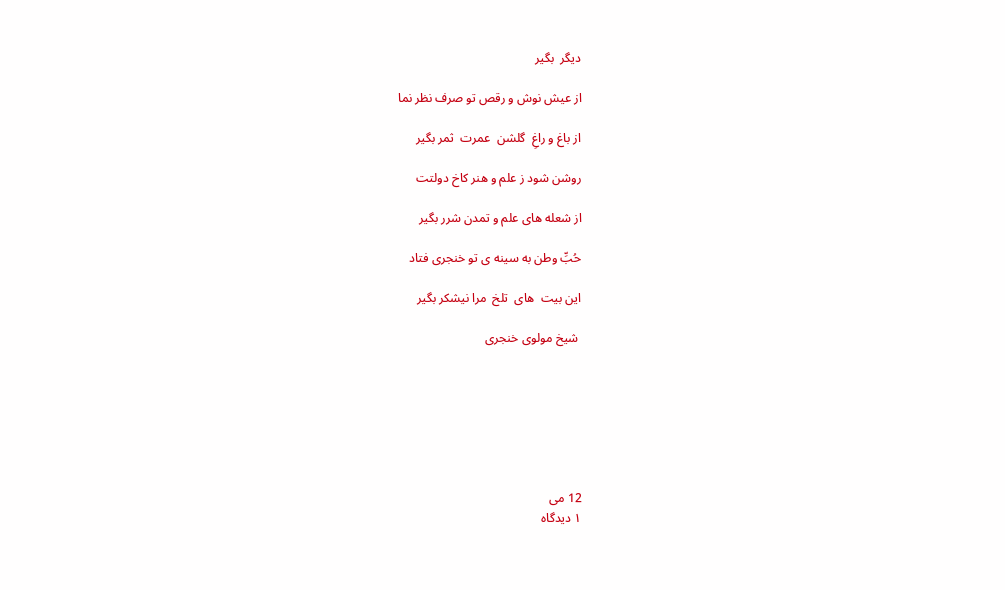دیگر  بگیر

از عیش نوش و رقص تو صرف نظر نما

از باغ و راغِ  گلشن  عمرت  ثمر بگیر

روشن شود ز علم و هنر کاخ دولتت

از شعله های علم و تمدن شرر بگیر

حُبِّ وطن به سینه ی تو خنجری فتاد

این بیت  های  تلخ  مرا نیشکر بگیر

 شیخ مولوی خنجری







12 می
۱ دیدگاه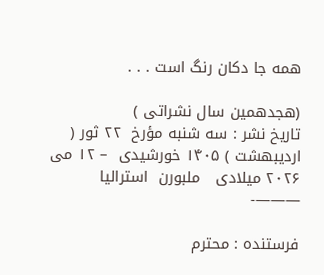همه جا دکان رنگ است . . .

(هجدهمین سال نشراتی )
تاریخ نشر : سه شنبه مؤرخ  ۲۲ ثور ( اردیبهشت ) ۱۴۰۵ خورشیدی  – ۱۲ می ۲۰۲۶ میلادی   ملبورن  استرالیا
———-

فرستنده : محترم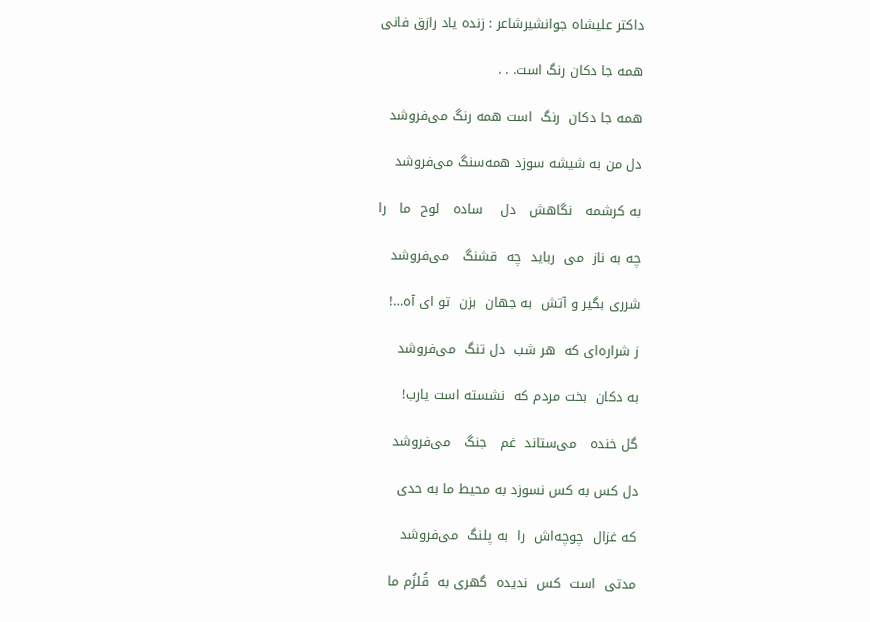داکتر علیشاه جوانشیرشاعر : زنده یاد رازق فانی

همه جا دکان رنگ است. . .

همه جا دکان  رنگ  است همه‌ رنگ می‌فروشد

دل من به شیشه سوزد همه‌سنگ می‌فروشد

به کرشمه   نگاهش   دل    ساده‌   لوح  ما   را

چه به ناز  می‌  رباید  چه  قشنگ   می‌فروشد

شرری بگیر و آتش  به جهان  بزن  تو ای آه…!

ز شراره‌ای که  هر شب  دل تنگ  می‌فروشد

به دکان  بخت مردم که  نشسته است یارب!

گل خنده   می‌ستاند  غم   جنگ   می‌فروشد

دل کس به کس نسوزد به محیط ما به حدی

که غزال  چوچه‌اش  را  به پلنگ  می‌فروشد

مدتی  است  کس  ندیده  گهری به  قُلزُم ما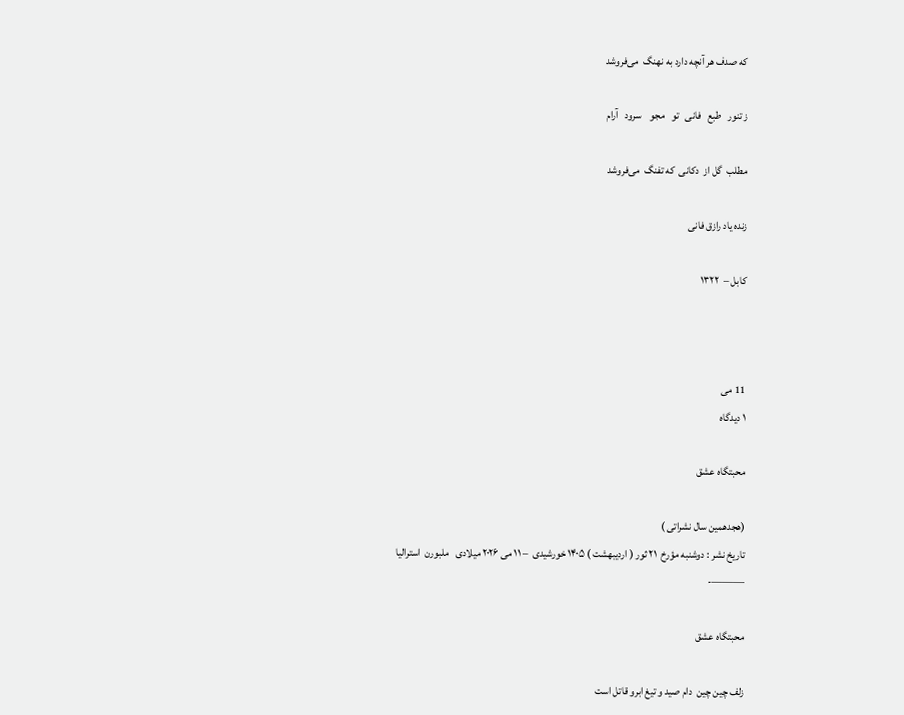که صدف هر آنچه دارد به نهنگ  می‌فروشد

ز تنور   طبع   فانی   تو   مجو    سرود   آرام

مطلب  گل از  دکانی  که تفنگ  می‌فروشد

زنده یاد رازق فانی

کابل –  ۱۳۲۲



11 می
۱ دیدگاه

محبتگاه عشق

(هجدهمین سال نشراتی )
تاریخ نشر : دوشنبه مؤرخ  ۲۱ ثور ( اردیبهشت ) ۱۴۰۵ خورشیدی  – ۱۱ می ۲۰۲۶ میلادی   ملبورن  استرالیا
———-

محبتگاه عشق

زلف چین چین  دام صید و تیغ ابرو قاتل است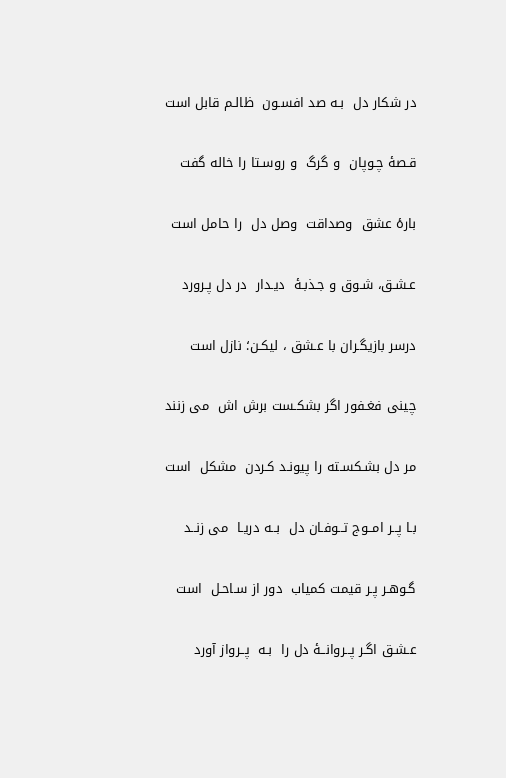در شکار دل  بـه صد افسـون  ظالـم قابل است

قـصۀ چـوپان  و گرگ  و روسـتا را خاله گفت

بارۀ عشق  وصداقت  وصل دل  را حامل است

عـشـق، شـوق و جـذبـۀ  دیـدار  در دل پـرورد

درسر بازیگـران با عـشق ، لیکـن؛ نازل است

چینی فغـفور اگر بشکـست برش اش  می زنند

مر دل بشـکسـته را پیونـد کـردن  مشکل  است

بـا پــر امــوج تــوفـان دل  بــه دریـا  می زنــد

گـوهـر پـر قیمت کمیاب  دور از سـاحـل  است

عـشـق اگـر پــروانــۀ دل را  بـه  پــرواز آورد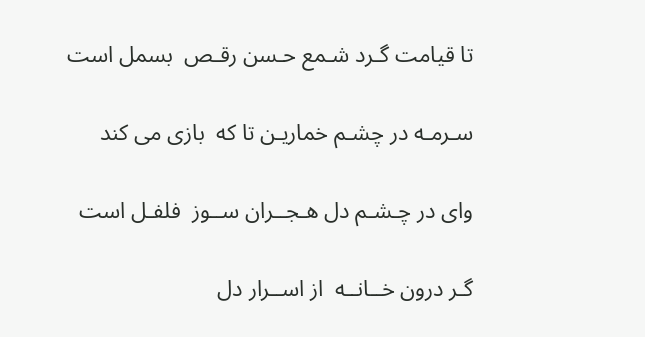تا قیامت گـرد شـمع حـسن رقـص  بسمل است

سـرمـه در چشـم خماریـن تا که  بازی می کند

وای در چـشـم دل هـجــران ســوز  فلفـل است

گـر درون خــانــه  از اســرار دل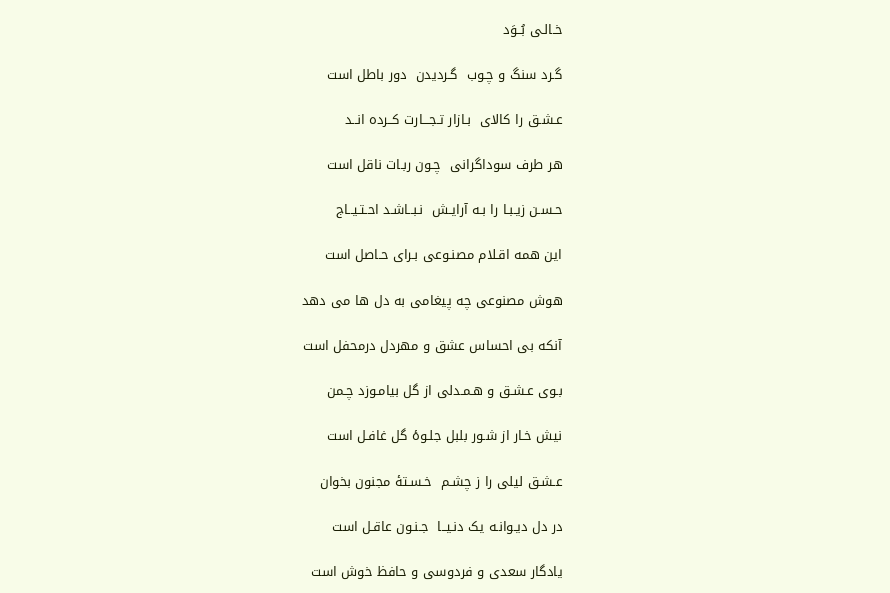خـالـی بُــوَد

گـرد سنگ و چـوب  گـردیدن  دور باطل است

عـشـق را کالای  بـازار تـجـــارت کــرده انــد

هر طرف سوداگرانی  چـون ربـات ناقل است

حـسـن زیـبـا را بـه آرایـش  نـبــاشـد احـتـیــاج

این همه اقـلام مصنـوعی بـرای حـاصل است

هوش مصنوعی چه پیغامی به دل ها می دهد

آنکه بی احساس عشق و مهردل درمحفل است

بـوی عـشـق و هـمـدلی از گل بیامـوزد چـمن

نیش خـار از شـور بلبل جلـوۀ گل غافـل است

عـشـق لیلی را ز چشـم  خـسـتۀ مجنون بخوان

در دل دیـوانـه یک دنـیــا  جـنـون عاقـل است

یادگار سعدی و فردوسی و حافظ خوش است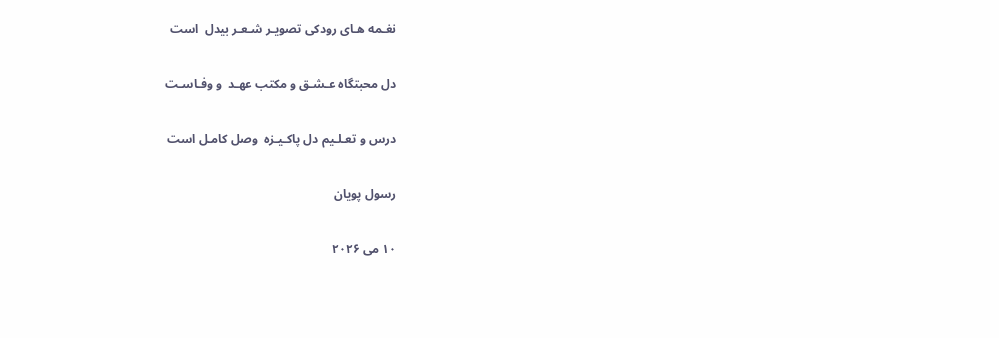نغـمه هـای رودکی تصویـر شـعـر بیدل  است

دل محبتگاه عـشـق و مکتب عهـد  و وفـاسـت

درس و تعـلـیم دل پاکـیـزه  وصل کامـل است

رسول پویان

۱۰ می ۲۰۲۶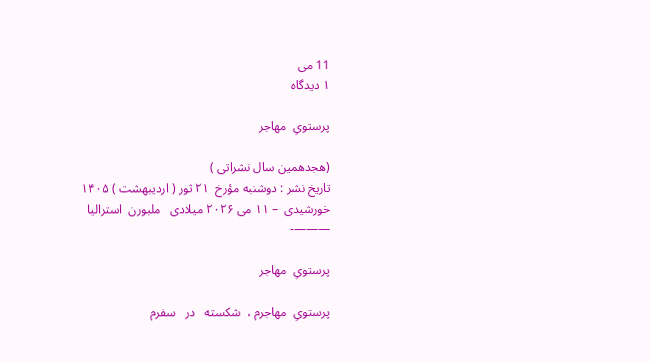11 می
۱ دیدگاه

پرستویِ  مهاجر

(هجدهمین سال نشراتی )
تاریخ نشر : دوشنبه مؤرخ  ۲۱ ثور ( اردیبهشت ) ۱۴۰۵ خورشیدی  – ۱۱ می ۲۰۲۶ میلادی   ملبورن  استرالیا
———-

پرستویِ  مهاجر

پرستویِ  مهاجرم ،  شکسته   در   سفرم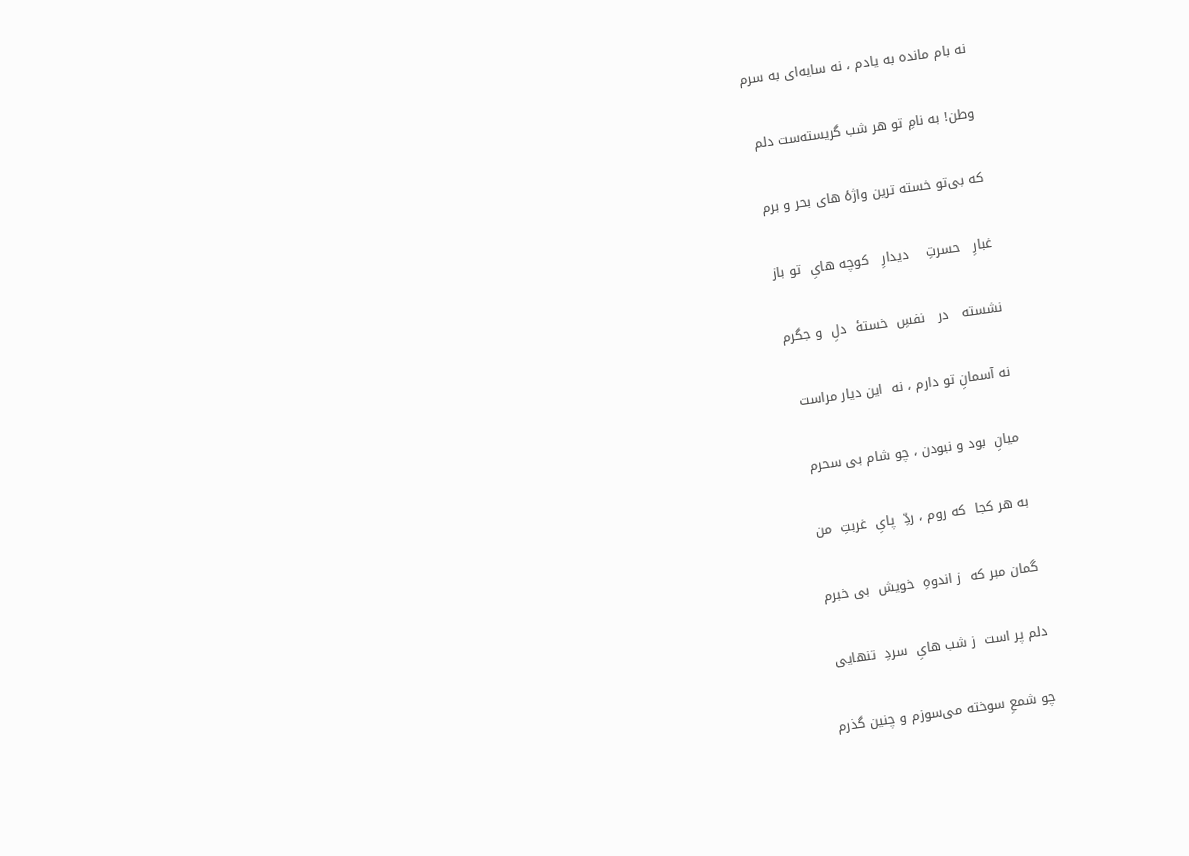نه بام مانده به یادم ، نه سایه‌ای به سرم

وطن! به نامِ تو هر شب گریسته‌ست دلم

که بی‌تو خسته‌ ترین واژهٔ های بحر و برم

غبارِ   حسرتِ    دیدارِ   کوچه‌ هایِ  تو باز

نشسته   در   نفسِ  خستهٔ  دلِ  و جگرم

نه آسمانِ تو دارم ، نه  این دیار مراست

میانِ  بود و نبودن ، چو شام بی سحرم

به هر کجا  که روم ، ردِّ  پایِ  غربتِ  من

گمان مبر که  ز اندوهِ  خویش  بی‌ خبرم

دلم پر است  ز شب‌ هایِ  سردِ  تنهایی

چو شمعِ سوخته می‌سوزم و چنین گذرم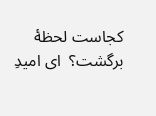کجاست لحظهٔ برگشت؟  ای امیدِ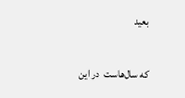بعید

که سال‌هاست  در این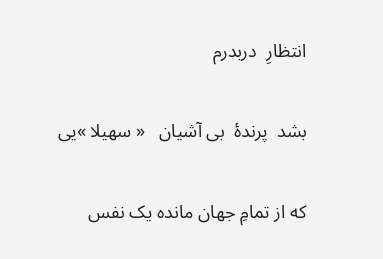انتظارِ  دربدرم

بشد  پرندهٔ  بی‌ آشیان   « سهیلا »یی

که از تمامِ جهان مانده یک نفس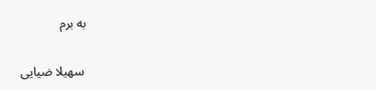به برم

 سهیلا ضیایی